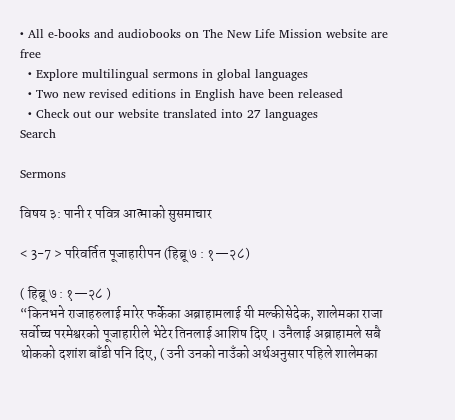• All e-books and audiobooks on The New Life Mission website are free
  • Explore multilingual sermons in global languages
  • Two new revised editions in English have been released
  • Check out our website translated into 27 languages
Search

Sermons

विषय ३: पानी र पवित्र आत्माको सुसमाचार

< 3-7 > परिवर्तित पूजाहारीपन (हिब्रू ७ : १—२८)

( हिब्रू ७ : १—२८ )
“किनभने राजाहरुलाई मारेर फर्केका अब्राहामलाई यी मल्कीसेदेक, शालेमका राजा सर्वोच्च परमेश्वरको पूजाहारीले भेटेर तिनलाई आशिष दिए । उनैलाई अब्राहामले सबै थोकको दशांश बाँडी पनि दिए, ( उनी उनको नाउँको अर्थअनुसार पहिले शालेमका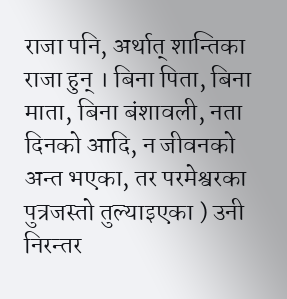राजा पनि, अर्थात् शान्तिका राजा हुन् । बिना पिता, बिना माता, बिना बंशावली, नता दिनको आदि, न जीवनको अन्त भएका, तर परमेश्वरका पुत्रजस्तो तुल्याइएका ) उनी निरन्तर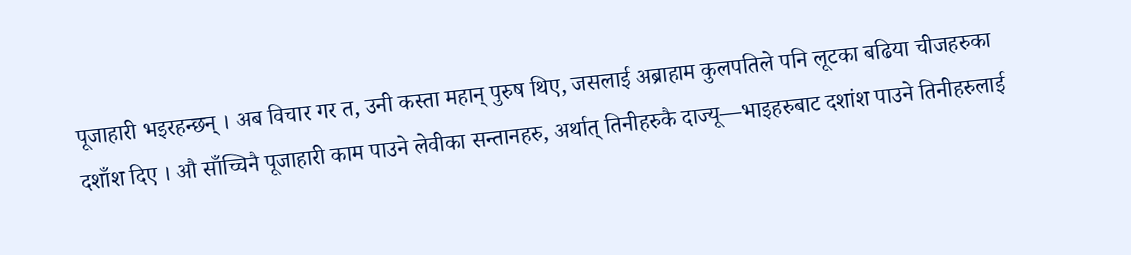पूजाहारी भइरहन्छन् । अब विचार गर त, उनी कस्ता महान् पुरुष थिए, जसलाई अब्राहाम कुलपतिले पनि लूटका बढिया चीजहरुका दशाँश दिए । औ साँच्चिनै पूजाहारी काम पाउने लेवीका सन्तानहरु, अर्थात् तिनीहरुकै दाज्यू—भाइहरुबाट दशांश पाउने तिनीहरुलाई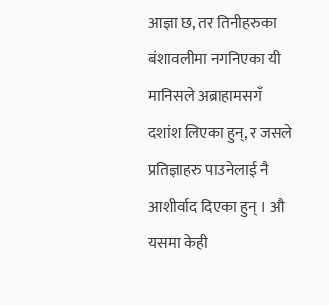आज्ञा छ, तर तिनीहरुका बंशावलीमा नगनिएका यी मानिसले अब्राहामसगँ दशांश लिएका हुन्, र जसले प्रतिज्ञाहरु पाउनेलाई नै आशीर्वाद दिएका हुन् । औ यसमा केही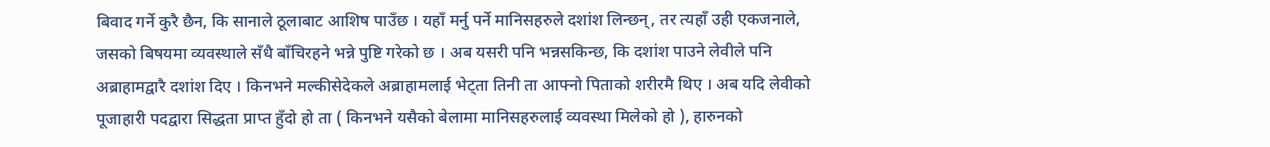बिवाद गर्ने कुरै छैन, कि सानाले ठूलाबाट आशिष पाउँछ । यहाँ मर्नु पर्ने मानिसहरुले दशांश लिन्छन्, तर त्यहाँ उही एकजनाले, जसको बिषयमा व्यवस्थाले सँधै बाँचिरहने भन्ने पुष्टि गरेको छ । अब यसरी पनि भन्नसकिन्छ, कि दशांश पाउने लेवीले पनि अब्राहामद्वारै दशांश दिए । किनभने मल्कीसेदेकले अब्राहामलाई भेट्ता तिनी ता आफ्नो पिताको शरीरमै थिए । अब यदि लेवीको पूजाहारी पदद्वारा सिद्धता प्राप्त हुँदो हो ता ( किनभने यसैको बेलामा मानिसहरुलाई व्यवस्था मिलेको हो ), हारुनको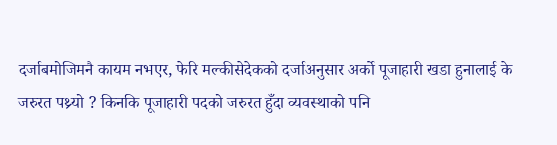दर्जाबमोजिमनै कायम नभएर, फेरि मल्कीसेदेकको दर्जाअनुसार अर्को पूजाहारी खडा हुनालाई के जरुरत पथ्र्यो ? किनकि पूजाहारी पदको जरुरत हुँदा व्यवस्थाको पनि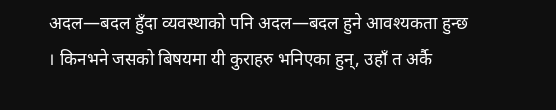अदल—बदल हुँदा व्यवस्थाको पनि अदल—बदल हुने आवश्यकता हुन्छ । किनभने जसको बिषयमा यी कुराहरु भनिएका हुन्, उहाँ त अर्कै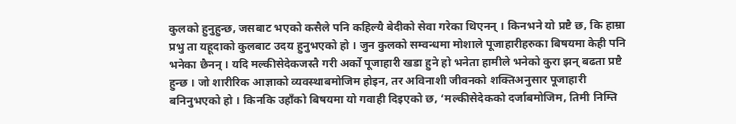कुलको हुनुहुन्छ, जसबाट भएको कसैले पनि कहिल्यै बेदीको सेवा गरेका थिएनन् । किनभने यो प्रष्टै छ, कि हाम्रा प्रभु ता यहूदाको कुलबाट उदय हुनुभएको हो । जुन कुलको सम्वन्धमा मोशाले पूजाहारीहरुका बिषयमा केही पनि भनेका छैनन् । यदि मल्कीसेदेकजस्तै गरी अर्को पूजाहारी खडा हुने हो भनेता हामीले भनेको कुरा झन् बढता प्रष्टै हुन्छ । जो शारीरिक आज्ञाको व्यवस्थाबमोजिम होइन, तर अविनाशी जीवनको शक्तिअनुसार पूजाहारी बनिनुभएको हो । किनकि उहाँको बिषयमा यो गवाही दिइएको छ, ‘मल्कीसेदेकको दर्जाबमोजिम, तिमी निम्ति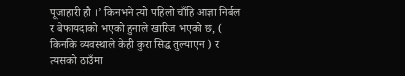पूजाहारी हौ ।’ किनभने त्यो पहिलो चाँहि आज्ञा निर्बल र बेफायदाको भएको हुनाले खारिज भएको छ, ( किनकि व्यवस्थाले केही कुरा सिद्ध तुल्याएन ) र त्यसको ठाउँमा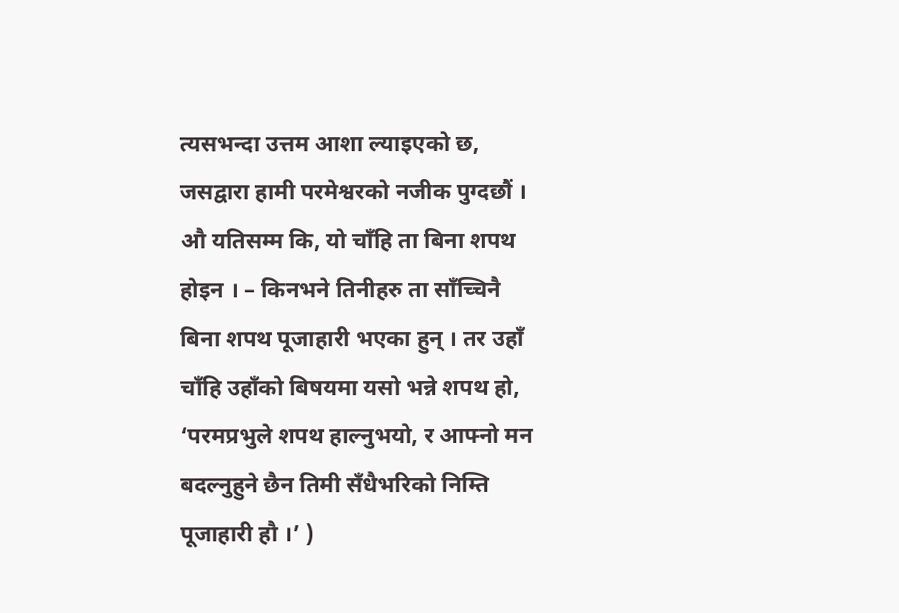त्यसभन्दा उत्तम आशा ल्याइएको छ, जसद्वारा हामी परमेश्वरको नजीक पुग्दछौं । औ यतिसम्म कि, यो चाँहि ता बिना शपथ होइन । – किनभने तिनीहरु ता साँच्चिनै बिना शपथ पूजाहारी भएका हुन् । तर उहाँ चाँहि उहाँको बिषयमा यसो भन्ने शपथ हो, ‘परमप्रभुले शपथ हाल्नुभयो, र आफ्नो मन बदल्नुहुने छैन तिमी सँधैभरिको निम्ति पूजाहारी हौ ।’ )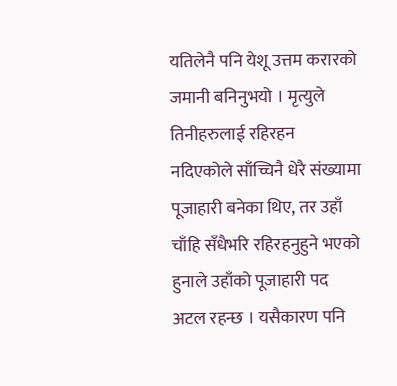यतिलेनै पनि येशू उत्तम करारको जमानी बनिनुभयो । मृत्युले तिनीहरुलाई रहिरहन नदिएकोले साँच्चिनै धेरै संख्यामा पूजाहारी बनेका थिए, तर उहाँ चाँहि सँधैभरि रहिरहनुहुने भएको हुनाले उहाँको पूजाहारी पद अटल रहन्छ । यसैकारण पनि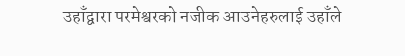उहाँद्वारा परमेश्वरको नजीक आउनेहरुलाई उहाँले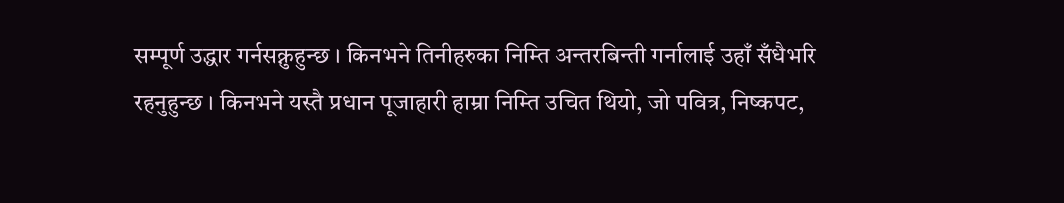सम्पूर्ण उद्धार गर्नसक्नुहुन्छ । किनभने तिनीहरुका निम्ति अन्तरबिन्ती गर्नालाई उहाँ सँधैभरि रहनुहुन्छ । किनभने यस्तै प्रधान पूजाहारी हाम्रा निम्ति उचित थियो, जो पवित्र, निष्कपट,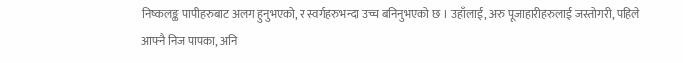निष्कलङ्क पापीहरुबाट अलग हुनुभएको, र स्वर्गहरुभन्दा उच्च बनिनुभएको छ । उहाँलाई, अरु पूजाहारीहरुलाई जस्तोगरी, पहिले आफ्नै निज पापका, अनि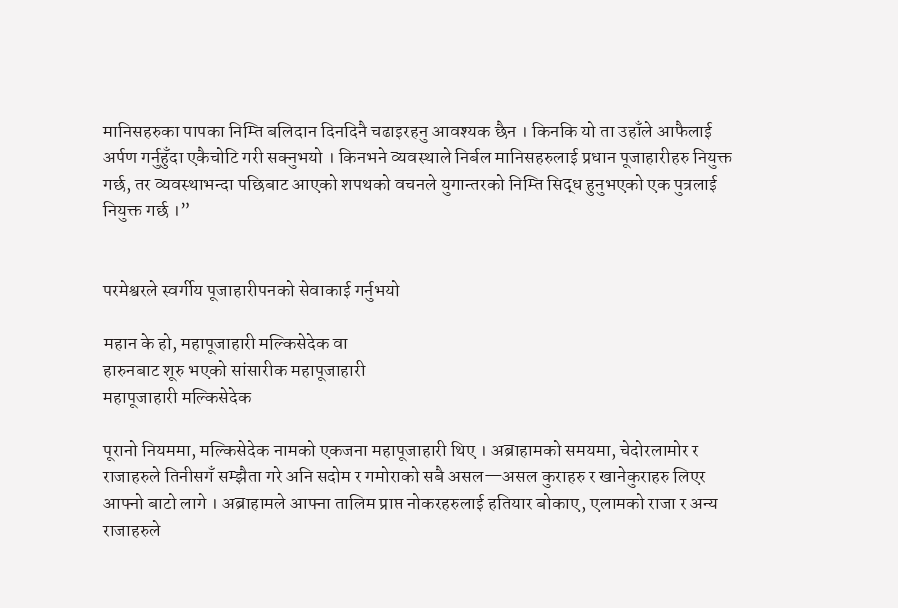मानिसहरुका पापका निम्ति बलिदान दिनदिनै चढाइरहनु आवश्यक छैन । किनकि यो ता उहाँले आफैलाई अर्पण गर्नुहुँदा एकैचोटि गरी सक्नुभयो । किनभने व्यवस्थाले निर्बल मानिसहरुलाई प्रधान पूजाहारीहरु नियुक्त गर्छ, तर व्यवस्थाभन्दा पछिबाट आएको शपथको वचनले युगान्तरको निम्ति सिद्ध हुनुभएको एक पुत्रलाई नियुक्त गर्छ ।”


परमेश्वरले स्वर्गीय पूजाहारीपनको सेवाकाई गर्नुभयो

महान के हो, महापूजाहारी मल्किसेदेक वा
हारुनबाट शूरु भएको सांसारीक महापूजाहारी
महापूजाहारी मल्किसेदेक

पूरानो नियममा, मल्किसेदेक नामको एकजना महापूजाहारी थिए । अब्राहामको समयमा, चेदोरलामोर र राजाहरुले तिनीसगँ सम्झैता गरे अनि सदोम र गमोराको सबै असल—असल कुराहरु र खानेकुराहरु लिएर आफ्नो बाटो लागे । अब्राहामले आफ्ना तालिम प्राप्त नोकरहरुलाई हतियार बोकाए, एलामको राजा र अन्य राजाहरुले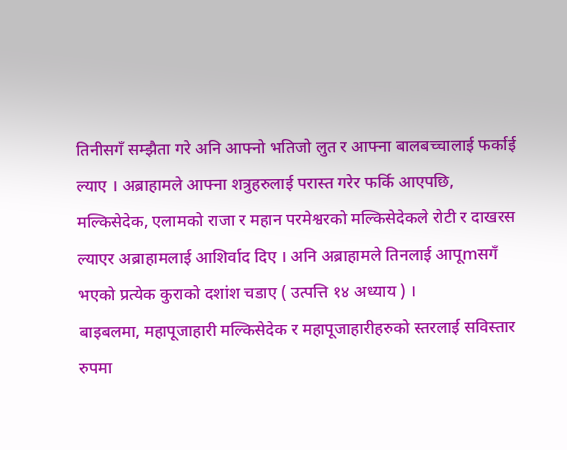तिनीसगँ सम्झैता गरे अनि आफ्नो भतिजो लुत र आफ्ना बालबच्चालाई फर्काई ल्याए । अब्राहामले आफ्ना शत्रुहरुलाई परास्त गरेर फर्कि आएपछि, मल्किसेदेक, एलामको राजा र महान परमेश्वरको मल्किसेदेकले रोटी र दाखरस ल्याएर अब्राहामलाई आशिर्वाद दिए । अनि अब्राहामले तिनलाई आपूmसगँ भएको प्रत्येक कुराको दशांश चडाए ( उत्पत्ति १४ अध्याय ) ।
बाइबलमा, महापूजाहारी मल्किसेदेक र महापूजाहारीहरुको स्तरलाई सविस्तार रुपमा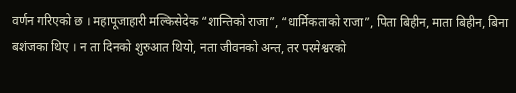वर्णन गरिएको छ । महापूजाहारी मल्किसेदेक “शान्तिको राजा”, “धार्मिकताको राजा”, पिता बिहीन, माता बिहीन, बिना बशंजका थिए । न ता दिनको शुरुआत थियो, नता जीवनको अन्त, तर परमेश्वरको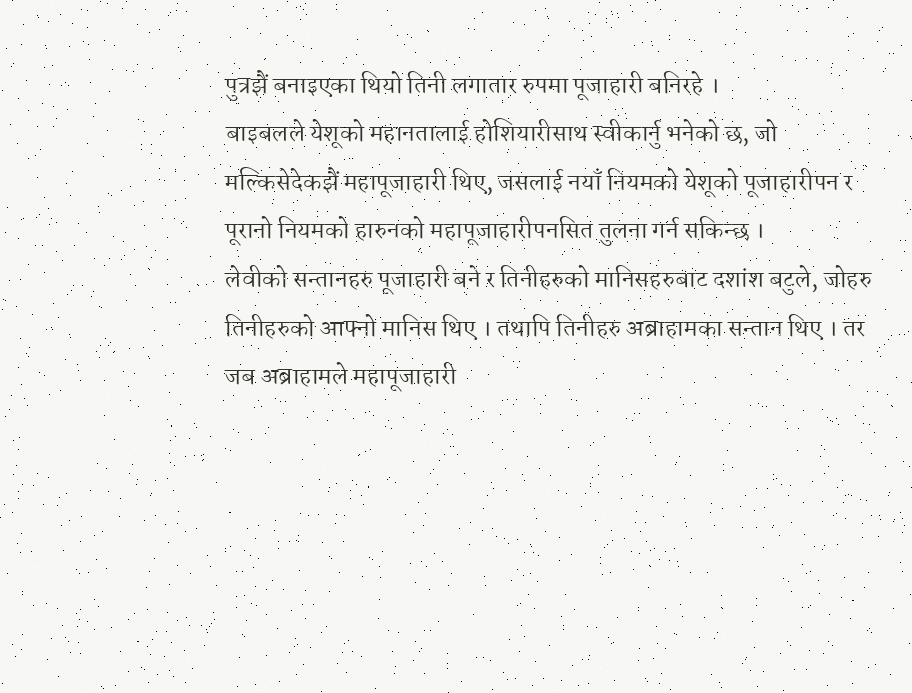पुत्रझैं बनाइएका थियो तिनी लगातार रुपमा पूजाहारी बनिरहे ।
बाइबलले येशूको महानतालाई होशियारीसाथ स्वीकार्नु भनेको छ, जो मल्किसेदेकझैं महापूजाहारी थिए, जसलाई नयाँ नियमको येशूको पूजाहारीपन र पूरानो नियमको हारुनको महापूजाहारीपनसित तुलना गर्न सकिन्छ ।
लेवीको सन्तानहरु पूजाहारी बने र तिनीहरुको मानिसहरुबाट दशांश बटुले, जोहरु तिनीहरुको आफ्नो मानिस थिए । तथापि तिनीहरु अब्राहामका सन्तान थिए । तर जब अब्राहामले महापूजाहारी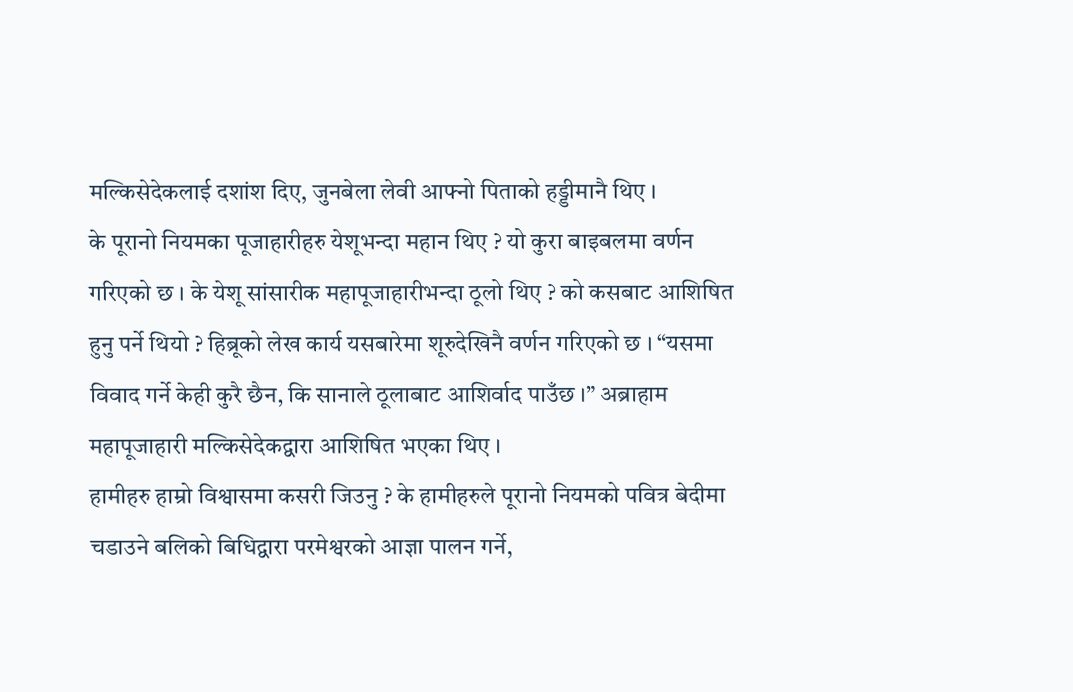मल्किसेदेकलाई दशांश दिए, जुनबेला लेवी आफ्नो पिताको हड्डीमानै थिए ।
के पूरानो नियमका पूजाहारीहरु येशूभन्दा महान थिए ? यो कुरा बाइबलमा वर्णन गरिएको छ । के येशू सांसारीक महापूजाहारीभन्दा ठूलो थिए ? को कसबाट आशिषित हुनु पर्ने थियो ? हिब्रूको लेख कार्य यसबारेमा शूरुदेखिनै वर्णन गरिएको छ । “यसमा विवाद गर्ने केही कुरै छैन, कि सानाले ठूलाबाट आशिर्वाद पाउँछ ।” अब्राहाम महापूजाहारी मल्किसेदेकद्वारा आशिषित भएका थिए ।
हामीहरु हाम्रो विश्वासमा कसरी जिउनु ? के हामीहरुले पूरानो नियमको पवित्र बेदीमा चडाउने बलिको बिधिद्वारा परमेश्वरको आज्ञा पालन गर्ने,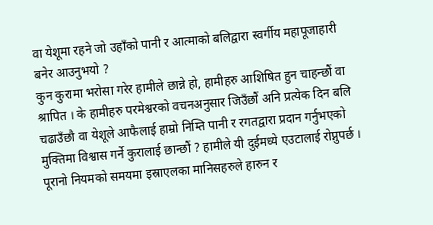वा येशूमा रहने जो उहाँको पानी र आत्माको बलिद्वारा स्वर्गीय महापूजाहारी बनेर आउनुभयो ?
कुन कुरामा भरोसा गरेर हामीले छान्ने हो, हामीहरु आशिषित हुन चाहन्छौं वा श्रापित । के हामीहरु परमेश्वरको वचनअनुसार जिउँछौं अनि प्रत्येक दिन बलि चढाउँछौ वा येशूले आफैलाई हाम्रो निम्ति पानी र रगतद्वारा प्रदान गर्नुभएको मुक्तिमा विश्वास गर्ने कुरालाई छान्छौं ? हामीले यी दुईमध्ये एउटालाई रोप्नुपर्छ ।
पूरानो नियमको समयमा इस्राएलका मानिसहरुले हारुन र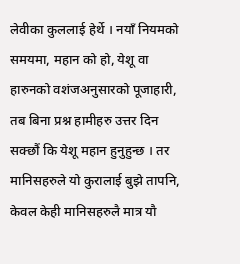लेवीका कुललाई हेर्थे । नयाँ नियमको समयमा, महान को हो, येशू वा हारुनको वशंजअनुसारको पूजाहारी, तब बिना प्रश्न हामीहरु उत्तर दिन सक्छौं कि येशू महान हुनुहुन्छ । तर मानिसहरुले यो कुरालाई बुझे तापनि, केवल केही मानिसहरुलै मात्र यौ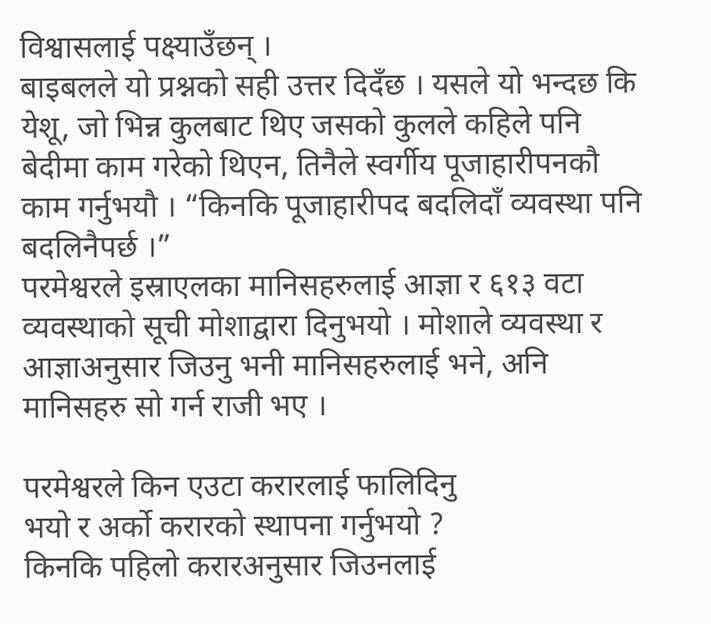विश्वासलाई पक्ष्याउँछन् ।
बाइबलले यो प्रश्नको सही उत्तर दिदँछ । यसले यो भन्दछ कि येशू, जो भिन्न कुलबाट थिए जसको कुलले कहिले पनि बेदीमा काम गरेको थिएन, तिनैले स्वर्गीय पूजाहारीपनकौ काम गर्नुभयौ । “किनकि पूजाहारीपद बदलिदाँ व्यवस्था पनि बदलिनैपर्छ ।”
परमेश्वरले इस्राएलका मानिसहरुलाई आज्ञा र ६१३ वटा व्यवस्थाको सूची मोशाद्वारा दिनुभयो । मोशाले व्यवस्था र आज्ञाअनुसार जिउनु भनी मानिसहरुलाई भने, अनि मानिसहरु सो गर्न राजी भए ।

परमेश्वरले किन एउटा करारलाई फालिदिनु
भयो र अर्को करारको स्थापना गर्नुभयो ?
किनकि पहिलो करारअनुसार जिउनलाई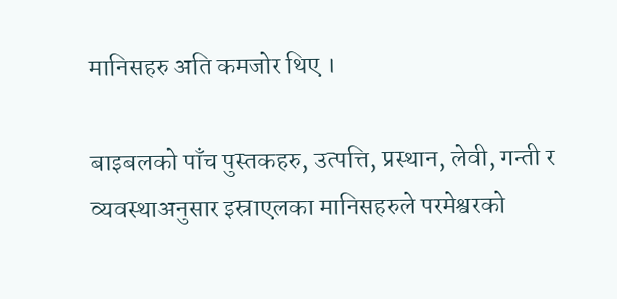मानिसहरु अति कमजोर थिए ।

बाइबलको पाँच पुस्तकहरु, उत्पत्ति, प्रस्थान, लेवी, गन्ती र व्यवस्थाअनुसार इस्राएलका मानिसहरुले परमेश्वरको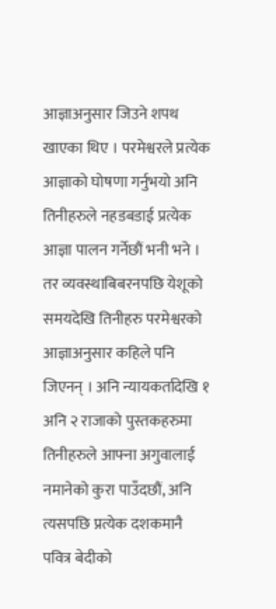आज्ञाअनुसार जिउने शपथ खाएका थिए । परमेश्वरले प्रत्येक आज्ञाको घोषणा गर्नुभयो अनि तिनीहरुले नहडबडाई प्रत्येक आज्ञा पालन गर्नेछौं भनी भने ।
तर व्यवस्थाबिबरनपछि येशूको समयदेखि तिनीहरु परमेश्वरको आज्ञाअनुसार कहिले पनि जिएनन् । अनि न्यायकर्तादेखि १ अनि २ राजाको पुस्तकहरुमा तिनीहरुले आफ्ना अगुवालाई नमानेको कुरा पाउँदछौं, अनि त्यसपछि प्रत्येक दशकमानै पवित्र बेदीको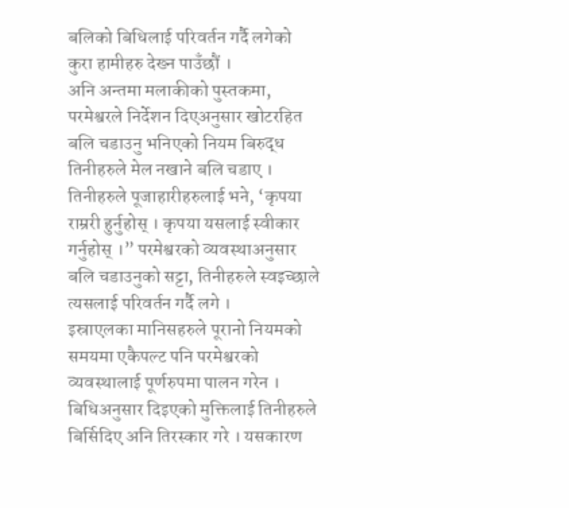बलिको बिधिलाई परिवर्तन गर्दै लगेको कुरा हामीहरु देख्न पाउँछौं ।
अनि अन्तमा मलाकीको पुस्तकमा, परमेश्वरले निर्देशन दिएअनुसार खोटरहित बलि चडाउनु भनिएको नियम बिरुद्ध तिनीहरुले मेल नखाने बलि चडाए । तिनीहरुले पूजाहारीहरुलाई भने, ‘कृपया राम्ररी हुर्नुहोस् । कृपया यसलाई स्वीकार गर्नुहोस् ।” परमेश्वरको व्यवस्थाअनुसार बलि चडाउनुको सट्टा, तिनीहरुले स्वइच्छाले त्यसलाई परिवर्तन गर्दै लगे ।
इस्राएलका मानिसहरुले पूरानो नियमको समयमा एकैपल्ट पनि परमेश्वरको व्यवस्थालाई पूर्णरुपमा पालन गरेन । बिधिअनुसार दिइएको मुक्तिलाई तिनीहरुले बिर्सिदिए अनि तिरस्कार गरे । यसकारण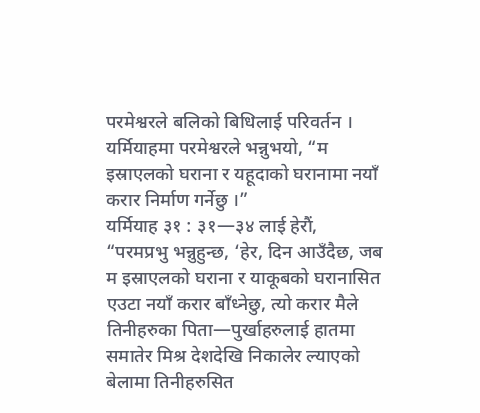परमेश्वरले बलिको बिधिलाई परिवर्तन । यर्मियाहमा परमेश्वरले भन्नुभयो, “म इस्राएलको घराना र यहूदाको घरानामा नयाँ करार निर्माण गर्नेछु ।”
यर्मियाह ३१ : ३१—३४ लाई हेरौं, “परमप्रभु भन्नुहुन्छ, ‘हेर, दिन आउँदैछ, जब म इस्राएलको घराना र याकूबको घरानासित एउटा नयाँ करार बाँध्नेछु, त्यो करार मैले तिनीहरुका पिता—पुर्खाहरुलाई हातमा समातेर मिश्र देशदेखि निकालेर ल्याएको बेलामा तिनीहरुसित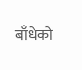बाँधेको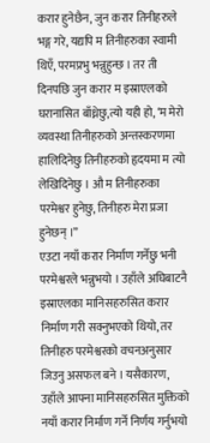करार हुनेछैन, जुन करार तिनीहरुले भङ्ग गरे, यद्यपि म तिनीहरुका स्वामी थिएँ, परमप्रभु भन्नुहुन्छ । तर ती दिनपछि जुन करार म इस्राएलको घरानासित बाँध्नेछु,त्यो यही हो, ‘म मेरो व्यवस्था तिनीहरुको अन्तस्करणमा हालिदिनेछु तिनीहरुको हृदयमा म त्यो लेखिदिनेछु । औ म तिनीहरुका परमेश्वर हुनेछु, तिनीहरु मेरा प्रजा हुनेछन् ।”
एउटा नयाँ करार निर्माण गर्नेछु भनी परमेश्वरले भन्नुभयो । उहाँले अघिबाटनै इस्राएलका मानिसहरुसित करार निर्माण गरी सक्नुभएको थियो, तर तिनीहरु परमेश्वरको वचनअनुसार जिउनु असफल बने । यसैकारण, उहाँले आफ्ना मानिसहरुसित मुक्तिको नयाँ करार निर्माण गर्ने निर्णय गर्नुभयो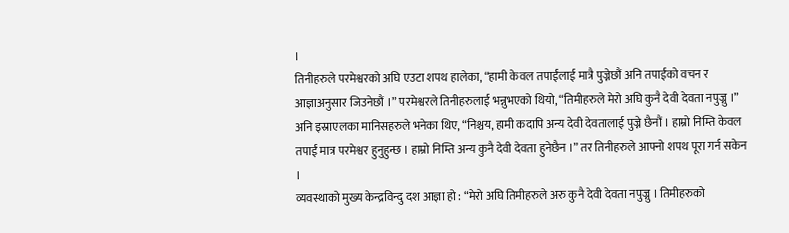।
तिनीहरुले परमेश्वरको अघि एउटा शपथ हालेका, “हामी केवल तपाईंलाई मात्रै पुज्नेछौं अनि तपाईंको वचन र आज्ञाअनुसार जिउनेछौं ।” परमेश्वरले तिनीहरुलाई भन्नुभएको थियो, “तिमीहरुले मेरो अघि कुनै देवी देवता नपुज्नु ।” अनि इस्राएलका मानिसहरुले भनेका थिए, “निश्चय, हामी कदापि अन्य देवी देवतालाई पुज्ने छैनौं । हाम्रो निम्ति केवल तपाईं मात्र परमेश्वर हुनुहुन्छ । हाम्रो निम्ति अन्य कुनै देवी देवता हुनेछैन ।” तर तिनीहरुले आफ्नो शपथ पूरा गर्न सकेन ।
व्यवस्थाको मुख्य केन्द्रविन्दु दश आज्ञा हो : “मेरो अघि तिमीहरुले अरु कुनै देवी देवता नपुज्नु । तिमीहरुको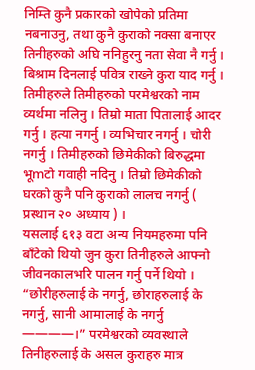निम्ति कुनै प्रकारको खोपेको प्रतिमा नबनाउनु, तथा कुनै कुराको नक्सा बनाएर तिनीहरुको अघि ननिहुरनु नता सेवा नै गर्नु । बिश्राम दिनलाई पवित्र राख्ने कुरा याद गर्नु । तिमीहरुले तिमीहरुको परमेश्वरको नाम व्यर्थमा नलिनु । तिम्रो माता पितालाई आदर गर्नु । हत्या नगर्नु । व्यभिचार नगर्नु । चोरी नगर्नु । तिमीहरुको छिमेकीको बिरुद्धमा भूmटो गवाही नदिनु । तिम्रो छिमेकीको घरको कुनै पनि कुराको लालच नगर्नु ( प्रस्थान २० अध्याय ) ।
यसलाई ६१३ वटा अन्य नियमहरुमा पनि बाँटेको थियो जुन कुरा तिनीहरुले आफ्नो जीवनकालभरि पालन गर्नु पर्ने थियो । “छोरीहरुलाई के नगर्नु, छोराहरुलाई के नगर्नु, सानी आमालाई के नगर्नु ————।” परमेश्वरको व्यवस्थाले तिनीहरुलाई के असल कुराहरु मात्र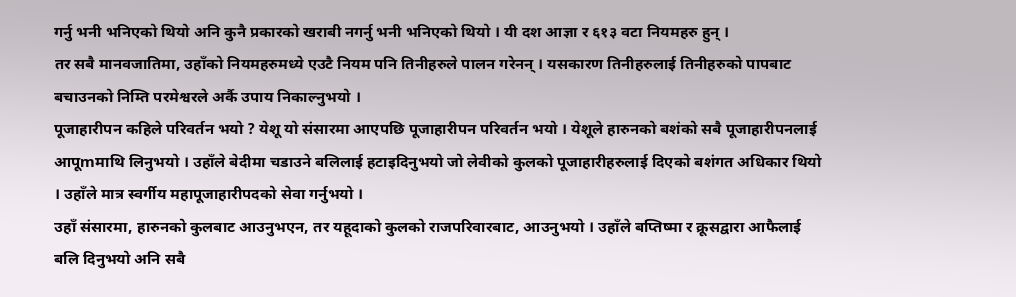गर्नु भनी भनिएको थियो अनि कुनै प्रकारको खराबी नगर्नु भनी भनिएको थियो । यी दश आज्ञा र ६१३ वटा नियमहरु हुन् ।
तर सबै मानवजातिमा, उहाँको नियमहरुमध्ये एउटै नियम पनि तिनीहरुले पालन गरेनन् । यसकारण तिनीहरुलाई तिनीहरुको पापबाट बचाउनको निम्ति परमेश्वरले अर्कै उपाय निकाल्नुभयो ।
पूजाहारीपन कहिले परिवर्तन भयो ? येशू यो संसारमा आएपछि पूजाहारीपन परिवर्तन भयो । येशूले हारुनको बशंको सबै पूजाहारीपनलाई आपूmमाथि लिनुभयो । उहाँले बेदीमा चडाउने बलिलाई हटाइदिनुभयो जो लेवीको कुलको पूजाहारीहरुलाई दिएको बशंगत अधिकार थियो । उहाँले मात्र स्वर्गीय महापूजाहारीपदको सेवा गर्नुभयो ।
उहाँ संसारमा, हारुनको कुलबाट आउनुभएन, तर यहूदाको कुलको राजपरिवारबाट, आउनुभयो । उहाँले बप्तिष्मा र क्रूसद्वारा आफैलाई बलि दिनुभयो अनि सबै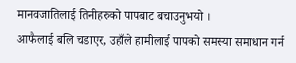मानवजातिलाई तिनीहरुको पापबाट बचाउनुभयो ।
आफैलाई बलि चडाएर, उहाँले हामीलाई पापको समस्या समाधान गर्न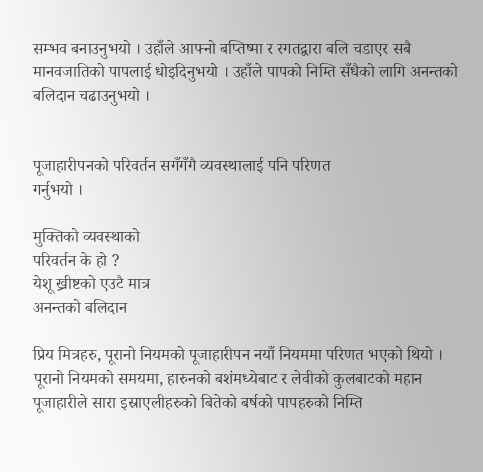सम्भव बनाउनुभयो । उहाँले आफ्नो बप्तिष्मा र रगतद्वारा बलि चडाएर सबै मानवजातिको पापलाई धोइदिनुभयो । उहाँले पापको निम्ति सँधैको लागि अनन्तको बलिदान चढाउनुभयो ।


पूजाहारीपनको परिवर्तन सगँगँगै व्यवस्थालाई पनि परिणत
गर्नुभयो ।

मुक्तिको व्यवस्थाको
परिवर्तन के हो ?
येशू ख्रीष्टको एउटै मात्र
अनन्तको बलिदान

प्रिय मित्रहरु, पूरानो नियमको पूजाहारीपन नयाँ नियममा परिणत भएको थियो । पूरानो नियमको समयमा, हारुनको बशंमध्येबाट र लेवीको कुलबाटको महान पूजाहारीले सारा इस्राएलीहरुको बितेको बर्षको पापहरुको निम्ति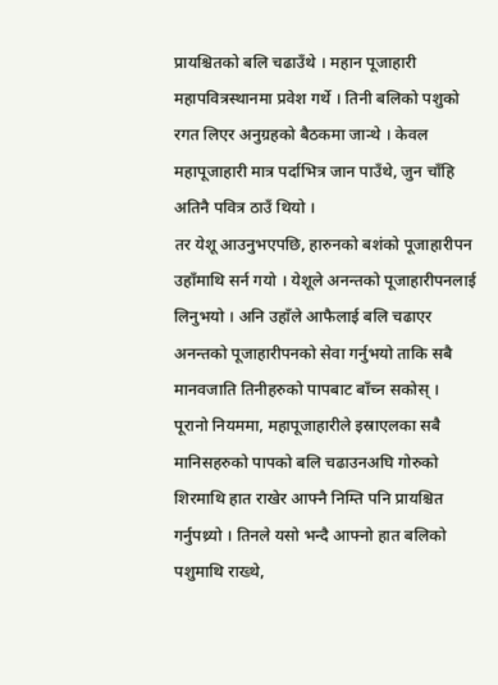प्रायश्चितको बलि चढाउँथे । महान पूजाहारी महापवित्रस्थानमा प्रवेश गर्थे । तिनी बलिको पशुको रगत लिएर अनुग्रहको बैठकमा जान्थे । केवल महापूजाहारी मात्र पर्दाभित्र जान पाउँथे, जुन चाँहि अतिनै पवित्र ठाउँ थियो ।
तर येशू आउनुभएपछि, हारुनको बशंको पूजाहारीपन उहाँमाथि सर्न गयो । येशूले अनन्तको पूजाहारीपनलाई लिनुभयो । अनि उहाँले आफैलाई बलि चढाएर अनन्तको पूजाहारीपनको सेवा गर्नुभयो ताकि सबै मानवजाति तिनीहरुको पापबाट बाँच्न सकोस् ।
पूरानो नियममा, महापूजाहारीले इस्राएलका सबै मानिसहरुको पापको बलि चढाउनअघि गोरुको शिरमाथि हात राखेर आफ्नै निम्ति पनि प्रायश्चित गर्नुपथ्र्यो । तिनले यसो भन्दै आफ्नो हात बलिको पशुमाथि राख्थे,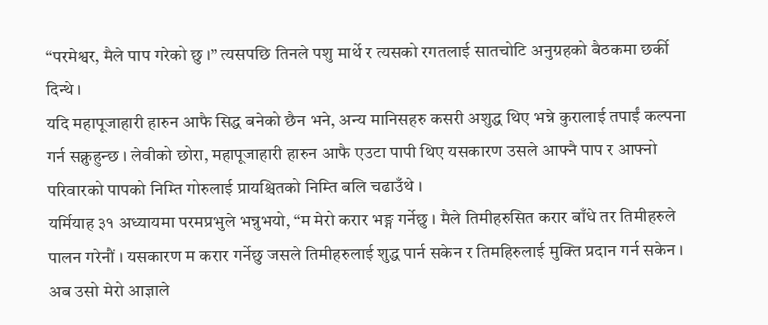“परमेश्वर, मैले पाप गरेको छु ।” त्यसपछि तिनले पशु मार्थे र त्यसको रगतलाई सातचोटि अनुग्रहको बैठकमा छर्की दिन्थे ।
यदि महापूजाहारी हारुन आफै सिद्ध बनेको छैन भने, अन्य मानिसहरु कसरी अशुद्ध थिए भन्ने कुरालाई तपाईं कल्पना गर्न सक्नुहुन्छ । लेवीको छोरा, महापूजाहारी हारुन आफै एउटा पापी थिए यसकारण उसले आफ्नै पाप र आफ्नो परिवारको पापको निम्ति गोरुलाई प्रायश्चितको निम्ति बलि चढाउँथे ।
यर्मियाह ३१ अध्यायमा परमप्रभुले भन्नुभयो, “म मेरो करार भङ्ग गर्नेछु । मैले तिमीहरुसित करार बाँधे तर तिमीहरुले पालन गरेनौं । यसकारण म करार गर्नेछु जसले तिमीहरुलाई शुद्ध पार्न सकेन र तिमहिरुलाई मुक्ति प्रदान गर्न सकेन ।
अब उसो मेरो आज्ञाले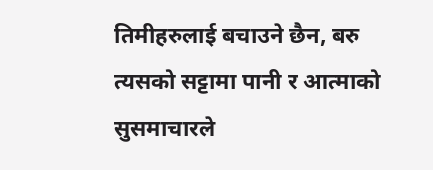तिमीहरुलाई बचाउने छैन, बरु त्यसको सट्टामा पानी र आत्माको सुसमाचारले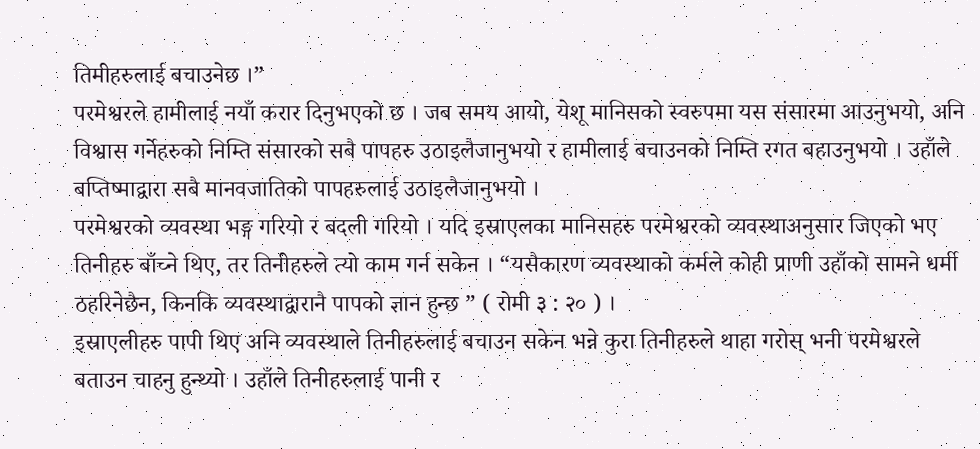तिमीहरुलाई बचाउनेछ ।”
परमेश्वरले हामीलाई नयाँ करार दिनुभएको छ । जब समय आयो, येशू मानिसको स्वरुपमा यस संसारमा आउनुभयो, अनि विश्वास गर्नेहरुको निम्ति संसारको सबै पापहरु उठाइलैजानुभयो र हामीलाई बचाउनको निम्ति रगत बहाउनुभयो । उहाँले बप्तिष्माद्वारा सबै मानवजातिको पापहरुलाई उठाइलैजानुभयो ।
परमेश्वरको व्यवस्था भङ्ग गरियो र बदली गरियो । यदि इस्राएलका मानिसहरु परमेश्वरको व्यवस्थाअनुसार जिएको भए तिनीहरु बाँच्ने थिए, तर तिनीहरुले त्यो काम गर्न सकेन । “यसैकारण व्यवस्थाको कर्मले कोही प्राणी उहाँको सामने धर्मी ठहरिनेछैन, किनकि व्यवस्थाद्वारानै पापको ज्ञान हुन्छ ” ( रोमी ३ : २० ) ।
इस्राएलीहरु पापी थिए अनि व्यवस्थाले तिनीहरुलाई बचाउन सकेन भन्ने कुरा तिनीहरुले थाहा गरोस् भनी परमेश्वरले बताउन चाहनु हुन्थ्यो । उहाँले तिनीहरुलाई पानी र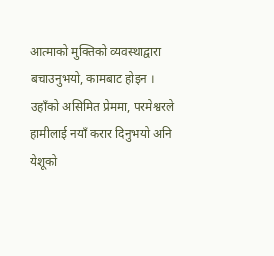आत्माको मुक्तिको व्यवस्थाद्वारा बचाउनुभयो, कामबाट होइन । उहाँको असिमित प्रेममा, परमेश्वरले हामीलाई नयाँ करार दिनुभयो अनि येशूको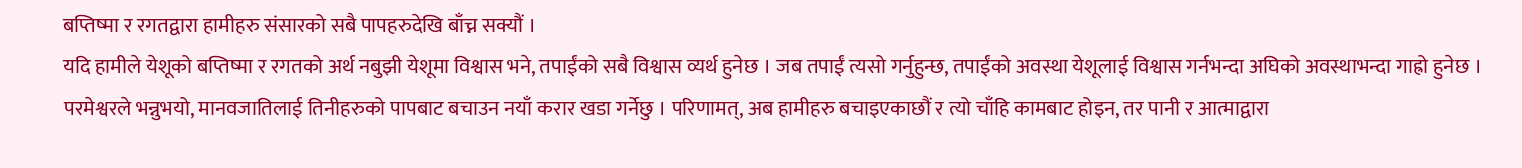बप्तिष्मा र रगतद्वारा हामीहरु संसारको सबै पापहरुदेखि बाँच्न सक्यौं ।
यदि हामीले येशूको बप्तिष्मा र रगतको अर्थ नबुझी येशूमा विश्वास भने, तपाईंको सबै विश्वास व्यर्थ हुनेछ । जब तपाईं त्यसो गर्नुहुन्छ, तपाईंको अवस्था येशूलाई विश्वास गर्नभन्दा अघिको अवस्थाभन्दा गाह्रो हुनेछ ।
परमेश्वरले भन्नुभयो, मानवजातिलाई तिनीहरुको पापबाट बचाउन नयाँ करार खडा गर्नेछु । परिणामत्, अब हामीहरु बचाइएकाछौं र त्यो चाँहि कामबाट होइन, तर पानी र आत्माद्वारा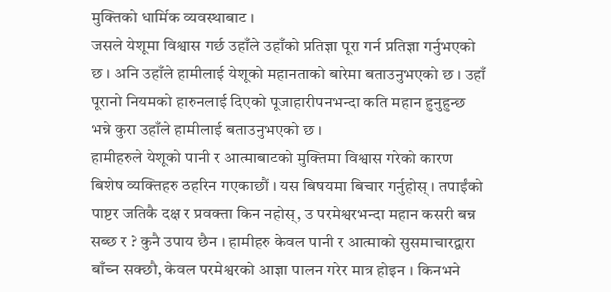मुक्तिको धार्मिक व्यवस्थाबाट ।
जसले येशूमा विश्वास गर्छ उहाँले उहाँको प्रतिज्ञा पूरा गर्न प्रतिज्ञा गर्नुभएको छ । अनि उहाँले हामीलाई येशूको महानताको बारेमा बताउनुभएको छ । उहाँ पूरानो नियमको हारुनलाई दिएको पूजाहारीपनभन्दा कति महान हुनुहुन्छ भन्ने कुरा उहाँले हामीलाई बताउनुभएको छ ।
हामीहरुले येशूको पानी र आत्माबाटको मुक्तिमा विश्वास गरेको कारण बिशेष व्यक्तिहरु ठहरिन गएकाछौं । यस बिषयमा बिचार गर्नुहोस् । तपाईंको पाष्टर जतिकै दक्ष र प्रवक्ता किन नहोस्, उ परमेश्वरभन्दा महान कसरी बन्न सब्छ र ? कुनै उपाय छैन । हामीहरु केवल पानी र आत्माको सुसमाचारद्वारा बाँच्न सक्छौ, केवल परमेश्वरको आज्ञा पालन गरेर मात्र होइन । किनभने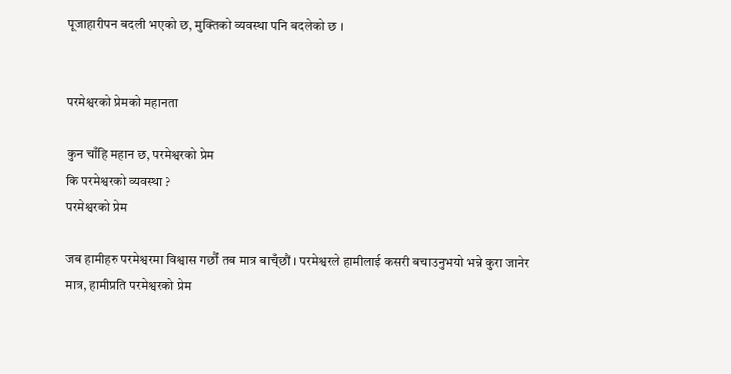पूजाहारीपन बदली भएको छ, मुक्तिको व्यवस्था पनि बदलेको छ ।


परमेश्वरको प्रेमको महानता

कुन चाँहि महान छ, परमेश्वरको प्रेम
कि परमेश्वरको व्यवस्था ?
परमेश्वरको प्रेम

जब हामीहरु परमेश्वरमा विश्वास गर्छौं तब मात्र बाच्ँछौं । परमेश्वरले हामीलाई कसरी बचाउनुभयो भन्ने कुरा जानेर मात्र, हामीप्रति परमेश्वरको प्रेम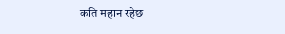कति महान रहेछ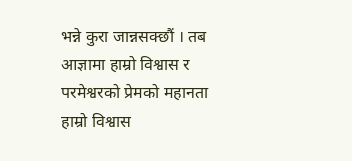भन्ने कुरा जान्नसक्छौं । तब आज्ञामा हाम्रो विश्वास र परमेश्वरको प्रेमको महानता हाम्रो विश्वास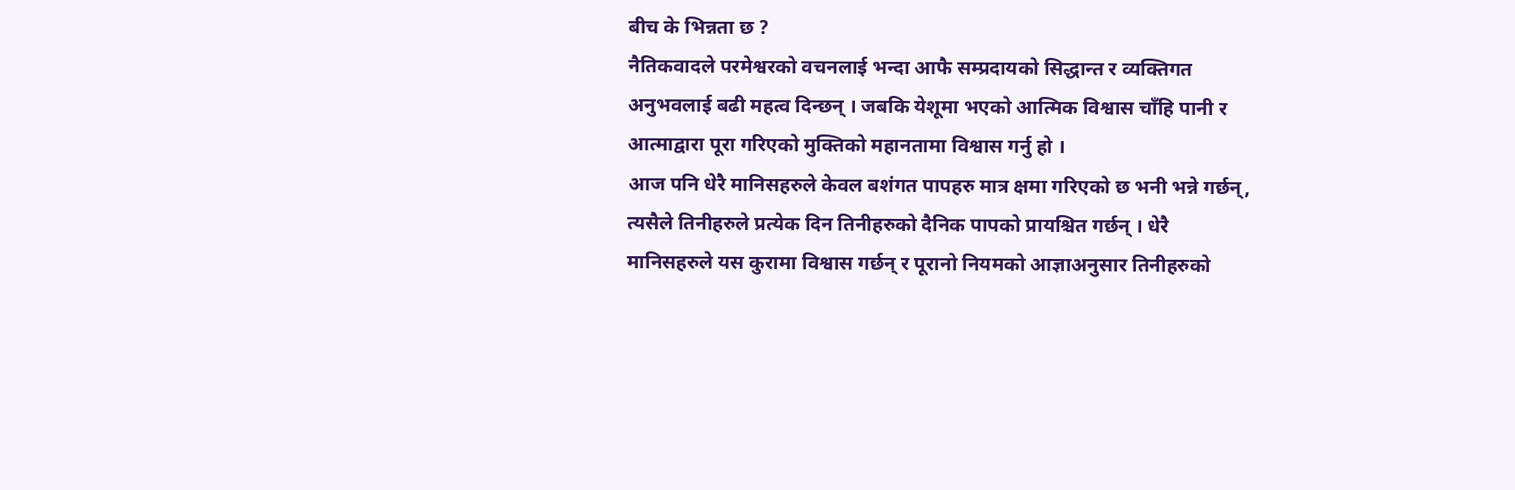बीच के भिन्नता छ ?
नैतिकवादले परमेश्वरको वचनलाई भन्दा आफै सम्प्रदायको सिद्धान्त र व्यक्तिगत अनुभवलाई बढी महत्व दिन्छन् । जबकि येशूमा भएको आत्मिक विश्वास चाँहि पानी र आत्माद्वारा पूरा गरिएको मुक्तिको महानतामा विश्वास गर्नु हो ।
आज पनि धेरै मानिसहरुले केवल बशंगत पापहरु मात्र क्षमा गरिएको छ भनी भन्ने गर्छन्, त्यसैले तिनीहरुले प्रत्येक दिन तिनीहरुको दैनिक पापको प्रायश्चित गर्छन् । धेरै मानिसहरुले यस कुरामा विश्वास गर्छन् र पूरानो नियमको आज्ञाअनुसार तिनीहरुको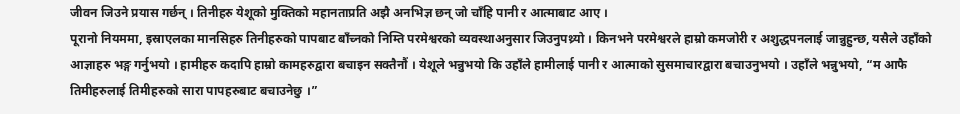जीवन जिउने प्रयास गर्छन् । तिनीहरु येशूको मुक्तिको महानताप्रति अझै अनभिज्ञ छन् जो चाँहि पानी र आत्माबाट आए ।
पूरानो नियममा, इस्राएलका मानसिहरु तिनीहरुको पापबाट बाँच्नको निम्ति परमेश्वरको व्यवस्थाअनुसार जिउनुपथ्र्यो । किनभने परमेश्वरले हाम्रो कमजोरी र अशुद्धपनलाई जान्नुहुन्छ, यसैले उहाँको आज्ञाहरु भङ्ग गर्नुभयो । हामीहरु कदापि हाम्रो कामहरुद्वारा बचाइन सक्तैनौं । येशूले भन्नुभयो कि उहाँले हामीलाई पानी र आत्माको सुसमाचारद्वारा बचाउनुभयो । उहाँले भन्नुभयो, “म आफै तिमीहरुलाई तिमीहरुको सारा पापहरुबाट बचाउनेछु ।”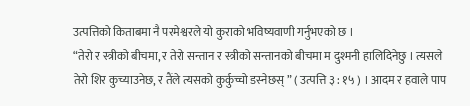उत्पत्तिको किताबमा नै परमेश्वरले यो कुराको भविष्यवाणी गर्नुभएको छ ।
“तेरो र स्त्रीको बीचमा, र तेरो सन्तान र स्त्रीको सन्तानको बीचमा म दुश्मनी हालिदिनेछु । त्यसले तेरो शिर कुच्याउनेछ, र तैंले त्यसको कुर्कुच्चो डस्नेछस् ” ( उत्पत्ति ३ : १५ ) । आदम र हवाले पाप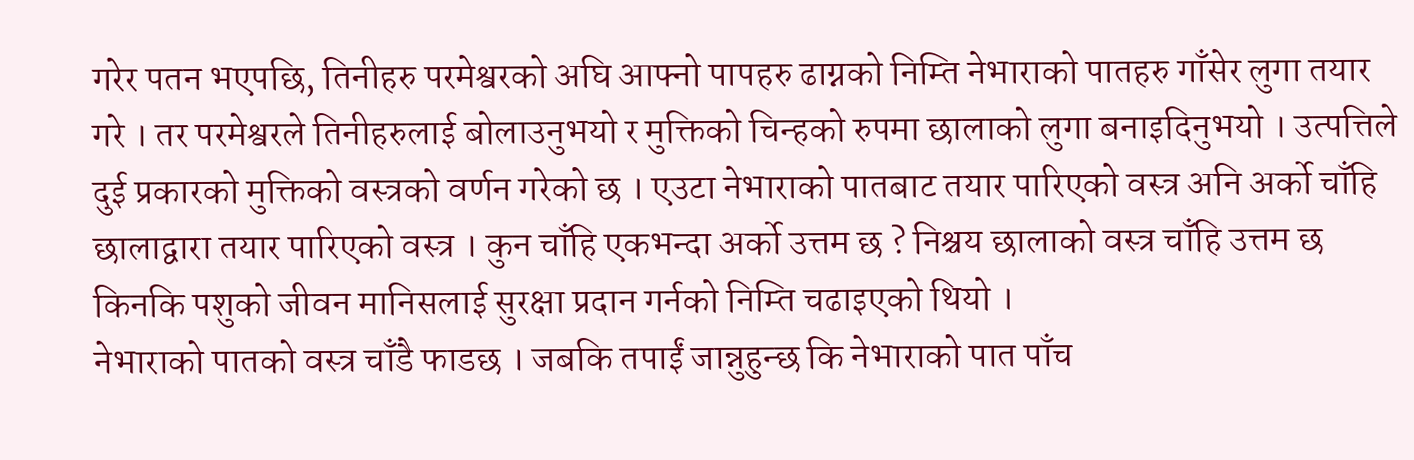गरेर पतन भएपछि, तिनीहरु परमेश्वरको अघि आफ्नो पापहरु ढाग्नको निम्ति नेभाराको पातहरु गाँसेर लुगा तयार गरे । तर परमेश्वरले तिनीहरुलाई बोलाउनुभयो र मुक्तिको चिन्हको रुपमा छालाको लुगा बनाइदिनुभयो । उत्पत्तिले दुई प्रकारको मुक्तिको वस्त्रको वर्णन गरेको छ । एउटा नेभाराको पातबाट तयार पारिएको वस्त्र अनि अर्को चाँहि छालाद्वारा तयार पारिएको वस्त्र । कुन चाँहि एकभन्दा अर्को उत्तम छ ? निश्चय छालाको वस्त्र चाँहि उत्तम छ किनकि पशुको जीवन मानिसलाई सुरक्षा प्रदान गर्नको निम्ति चढाइएको थियो ।
नेभाराको पातको वस्त्र चाँडै फाडछ । जबकि तपाईं जान्नुहुन्छ कि नेभाराको पात पाँच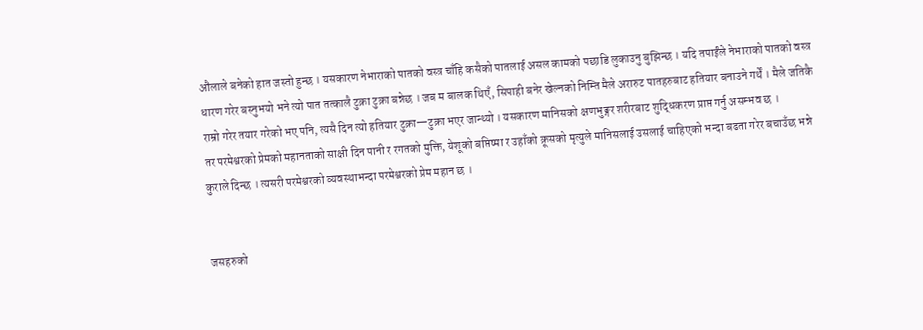औंलाले बनेको हात जस्तो हुन्छ । यसकारण नेभाराको पातको वस्त्र चाँहि कसैको पातलाई असल कामको पछाडि लुकाउनु बुझिन्छ । यदि तपाईंले नेभाराको पातको वस्त्र धारण गरेर बस्नुभयो भने त्यो पात तत्कालै टुक्रा टुक्रा बन्नेछ । जब म बालक थिएँ, सिपाही बनेर खेल्नको निम्ति मैले अरारुट पातहरुबाट हतियार बनाउने गर्थें । मैले जतिकै राम्रो गरेर तयार गरेको भए पनि, त्यसै दिन त्यो हतियार टुक्रा—टुक्रा भएर जान्थ्यो । यसकारण मानिसको क्षणभुङ्गर शरीरबाट शुद्धिकरण प्राप्त गर्नु असम्भव छ ।
तर परमेश्वरको प्रेमको महानताको साक्षी दिन पानी र रगतको मुक्ति, येशूको बप्तिष्मा र उहाँको क्रूसको मृत्युले मानिसलाई उसलाई चाहिएको भन्दा बढता गरेर बचाउँछ भन्ने कुराले दिन्छ । त्यसरी परमेश्वरको व्यवस्थाभन्दा परमेश्वरको प्रेम महान छ ।


जसहरुको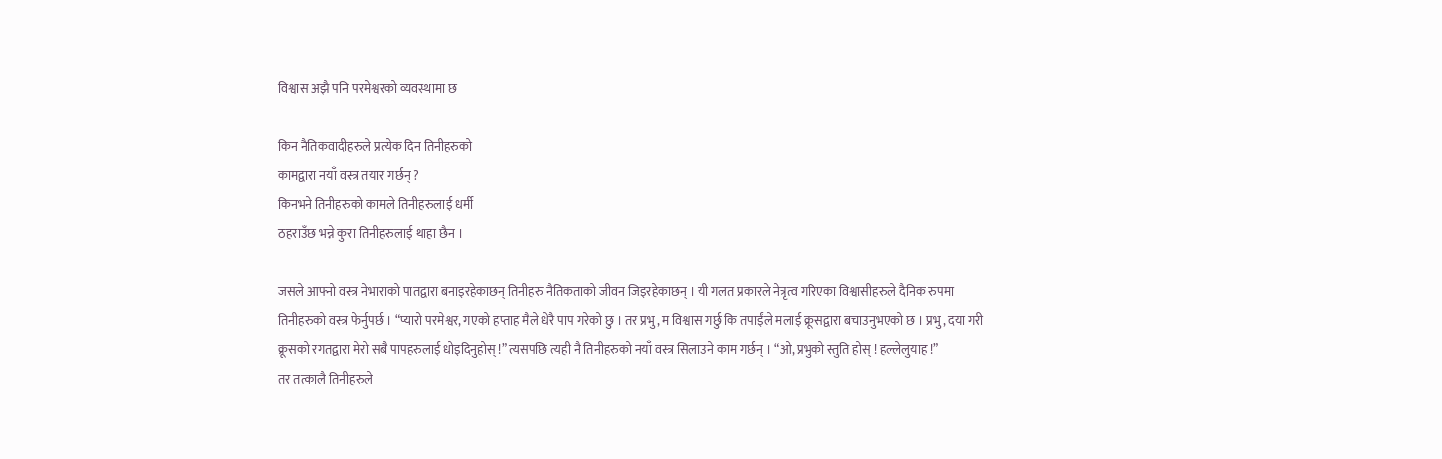विश्वास अझै पनि परमेश्वरको व्यवस्थामा छ

किन नैतिकवादीहरुले प्रत्येक दिन तिनीहरुको
कामद्वारा नयाँ वस्त्र तयार गर्छन् ?
किनभने तिनीहरुको कामले तिनीहरुलाई धर्मी
ठहराउँछ भन्ने कुरा तिनीहरुलाई थाहा छैन ।

जसले आफ्नो वस्त्र नेभाराको पातद्वारा बनाइरहेकाछन् तिनीहरु नैतिकताको जीवन जिइरहेकाछन् । यी गलत प्रकारले नेत्रृत्व गरिएका विश्वासीहरुले दैनिक रुपमा तिनीहरुको वस्त्र फेर्नुपर्छ । “प्यारो परमेश्वर, गएको हप्ताह मैले धेरै पाप गरेको छु । तर प्रभु, म विश्वास गर्छु कि तपाईंले मलाई क्रूसद्वारा बचाउनुभएको छ । प्रभु, दया गरी क्रूसको रगतद्वारा मेरो सबै पापहरुलाई धोइदिनुहोस् !” त्यसपछि त्यही नै तिनीहरुको नयाँ वस्त्र सिलाउने काम गर्छन् । “ओ, प्रभुको स्तुति होस् ! हल्लेलुयाह !”
तर तत्कालै तिनीहरुले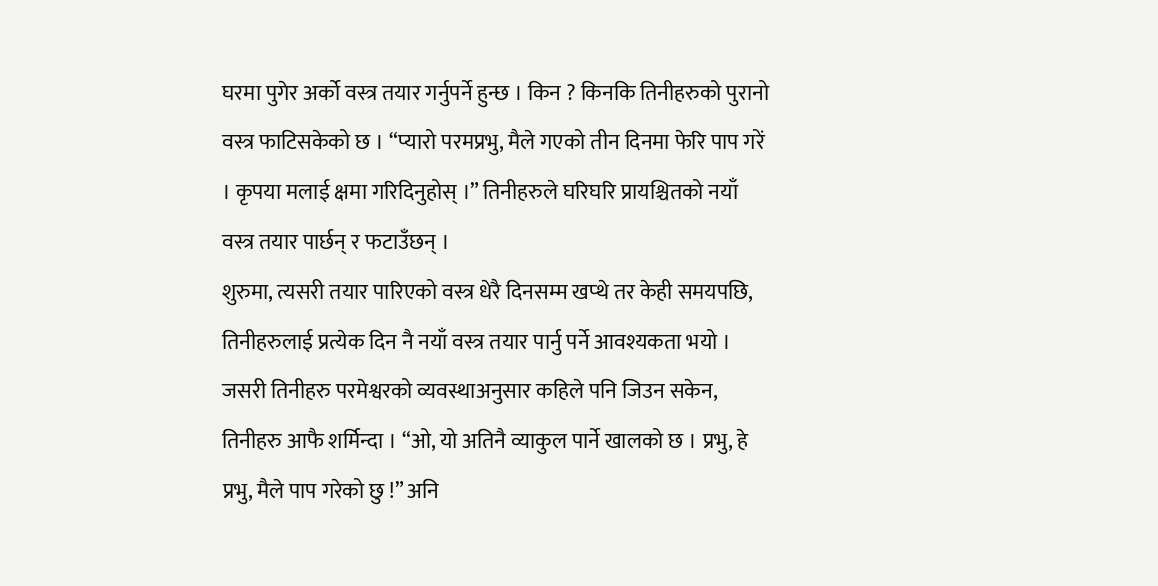घरमा पुगेर अर्को वस्त्र तयार गर्नुपर्ने हुन्छ । किन ? किनकि तिनीहरुको पुरानो वस्त्र फाटिसकेको छ । “प्यारो परमप्रभु, मैले गएको तीन दिनमा फेरि पाप गरें । कृपया मलाई क्षमा गरिदिनुहोस् ।” तिनीहरुले घरिघरि प्रायश्चितको नयाँ वस्त्र तयार पार्छन् र फटाउँछन् ।
शुरुमा, त्यसरी तयार पारिएको वस्त्र धेरै दिनसम्म खप्थे तर केही समयपछि, तिनीहरुलाई प्रत्येक दिन नै नयाँ वस्त्र तयार पार्नु पर्ने आवश्यकता भयो । जसरी तिनीहरु परमेश्वरको व्यवस्थाअनुसार कहिले पनि जिउन सकेन, तिनीहरु आफै शर्मिन्दा । “ओ, यो अतिनै व्याकुल पार्ने खालको छ । प्रभु, हे प्रभु, मैले पाप गरेको छु !” अनि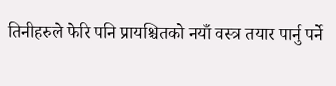तिनीहरुले फेरि पनि प्रायश्चितको नयाँ वस्त्र तयार पार्नु पर्ने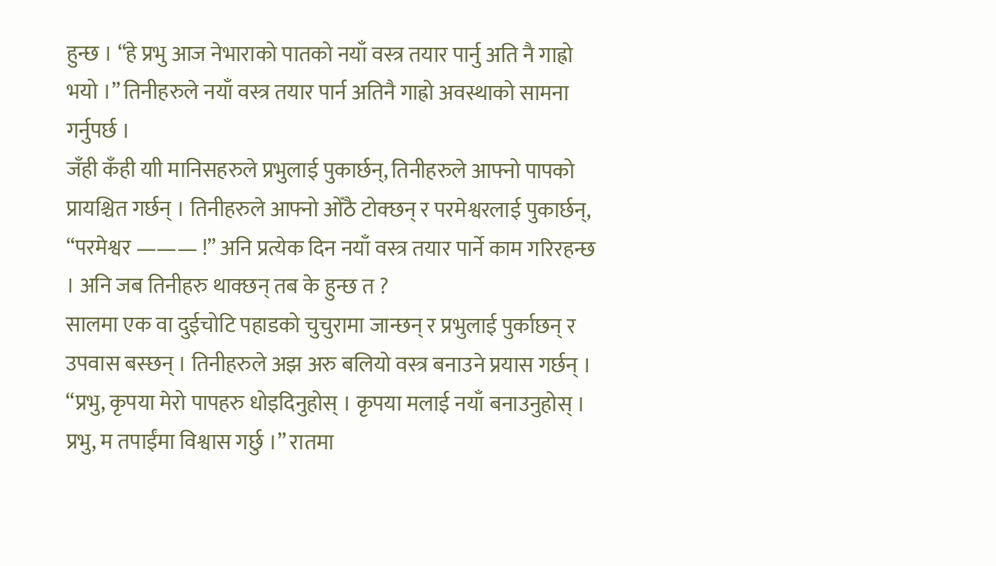हुन्छ । “हे प्रभु आज नेभाराको पातको नयाँ वस्त्र तयार पार्नु अति नै गाह्रो भयो ।” तिनीहरुले नयाँ वस्त्र तयार पार्न अतिनै गाह्रो अवस्थाको सामना गर्नुपर्छ ।
जँही कँही याी मानिसहरुले प्रभुलाई पुकार्छन्, तिनीहरुले आफ्नो पापको प्रायश्चित गर्छन् । तिनीहरुले आफ्नो ओँठै टोक्छन् र परमेश्वरलाई पुकार्छन्, “परमेश्वर ——— !” अनि प्रत्येक दिन नयाँ वस्त्र तयार पार्ने काम गरिरहन्छ । अनि जब तिनीहरु थाक्छन् तब के हुन्छ त ?
सालमा एक वा दुईचोटि पहाडको चुचुरामा जान्छन् र प्रभुलाई पुर्काछन् र उपवास बस्छन् । तिनीहरुले अझ अरु बलियो वस्त्र बनाउने प्रयास गर्छन् । “प्रभु, कृपया मेरो पापहरु धोइदिनुहोस् । कृपया मलाई नयाँ बनाउनुहोस् । प्रभु, म तपाईंमा विश्वास गर्छु ।” रातमा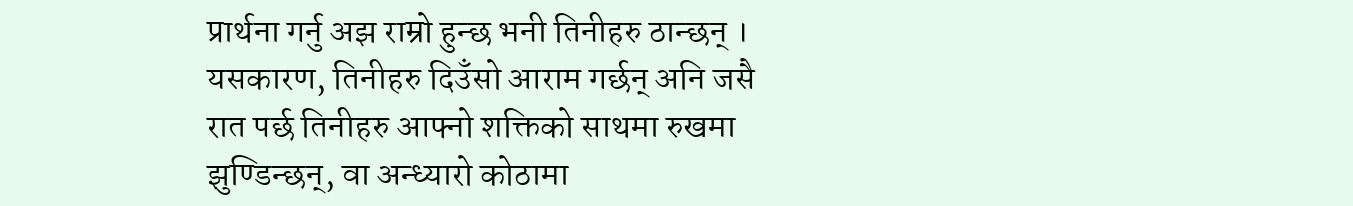प्रार्थना गर्नु अझ राम्रो हुन्छ भनी तिनीहरु ठान्छन् । यसकारण, तिनीहरु दिउँसो आराम गर्छन् अनि जसै रात पर्छ तिनीहरु आफ्नो शक्तिको साथमा रुखमा झुण्डिन्छन्, वा अन्ध्यारो कोठामा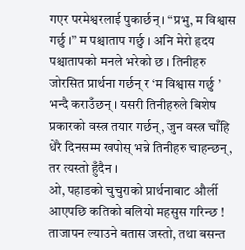गएर परमेश्वरलाई पुकार्छन् । “प्रभु, म विश्वास गर्छु ।” म पश्चाताप गर्छु । अनि मेरो हृदय पश्चातापको मनले भरेको छ । तिनीहरु जोरसित प्रार्थना गर्छन् र ‘म विश्वास गर्छु ’ भन्दै कराउँछन् । यसरी तिनीहरुले बिशेष प्रकारको वस्त्र तयार गर्छन्, जुन वस्त्र चाँहि धेरै दिनसम्म खपोस् भन्ने तिनीहरु चाहन्छन्, तर त्यस्तो हुँदैन ।
ओ, पहाडको चुचुराको प्रार्थनाबाट और्ली आएपछि कतिको बलियो महसुस गरिन्छ ! ताजापन ल्याउने बतास जस्तो, तथा बसन्त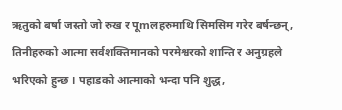ऋतुको बर्षा जस्तो जो रुख र पूmलहरुमाथि सिमसिम गरेर बर्षन्छन्, तिनीहरुको आत्मा सर्वशक्तिमानको परमेश्वरको शान्ति र अनुग्रहले भरिएको हुन्छ । पहाडको आत्माको भन्दा पनि शुद्ध,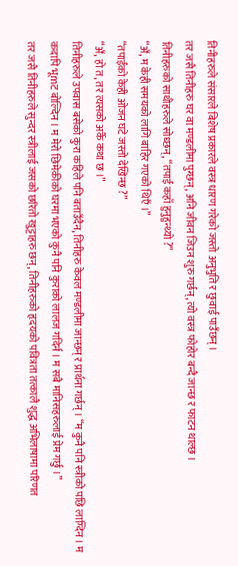तिनीहरुले संसारले बिशेष प्रकारले वस्त्र धारण गरेको जस्तो अनुभुति र छुवाई पाउँछन् ।
तर जसै तिनीहरु घर वा मण्डलीमा पुग्छन्, अनि जीवन जिउन शुरु गर्छन्, त्यो वस्त्र फोहोर बन्दै जान्छ र फाटन थाल्छ ।
तिनीहरुको साथीहरुले सोध्छन्, “तपाईं कहाँ हुनुहुन्थ्यो ?”
“अँ, म केही समयको लागि बाहिर गएको थिएँ ।”
“तपाईंको केही ओजन घटे जस्तो देखिन्छ ?”
“अँ, हो त, तर त्यसको अर्कै कथा छ ।”
तिनीहरुले उपवास बसेको कुरा कहिले पनि बताउँदैन, तिनीहरु केवल मण्डलीमा जान्छन् र प्रार्थना गर्छन् । “म कुनै पनि स्त्रीको पछि लाग्दिन । म कदापि भूmट बोल्दिन । म मेरो छिमेकीको घरमा भएको कुनै पनि कुराको लालज गदिर्न । म सबै मानिसहरुलाई प्रेम गर्छु ।”
तर जसै तिनीहरुले सुन्दर स्त्रीलाई जसको छरितो खुट्टाहरु छन्, तिनीहरुको हृदयको पवित्रता तत्कालै शुद्ध अभिलाषामा परिणत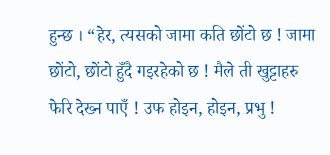हुन्छ । “हेर, त्यसको जामा कति छोंटो छ ! जामा छोंटो, छोंटो हुँदै गइरहेको छ ! मैले ती खुट्टाहरु फेरि देख्न पाएँ ! उफ होइन, होइन, प्रभु !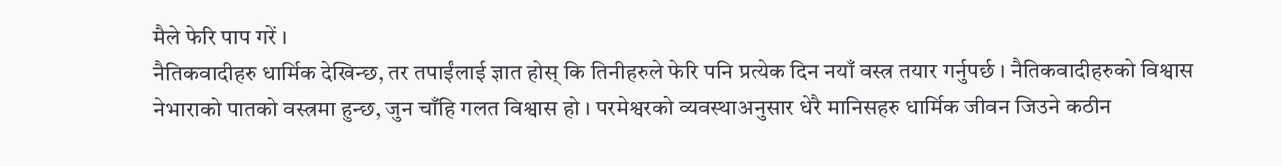मैले फेरि पाप गरें ।
नैतिकवादीहरु धार्मिक देखिन्छ, तर तपाईंलाई ज्ञात होस् कि तिनीहरुले फेरि पनि प्रत्येक दिन नयाँ वस्त्र तयार गर्नुपर्छ । नैतिकवादीहरुको विश्वास नेभाराको पातको वस्त्रमा हुन्छ, जुन चाँहि गलत विश्वास हो । परमेश्वरको व्यवस्थाअनुसार धेरै मानिसहरु धार्मिक जीवन जिउने कठीन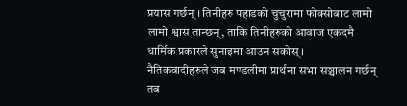प्रयास गर्छन् । तिनीहरु पहाडको चुचुरामा फोक्सोबाट लामो लामो श्वास तान्छन्, ताकि तिनीहरुको आवाज एकदमै धार्मिक प्रकारले सुनाइमा आउन सकोस् ।
नैतिकवादीहरुले जब मण्डलीमा प्रार्थना सभा सञ्चालन गर्छन् तब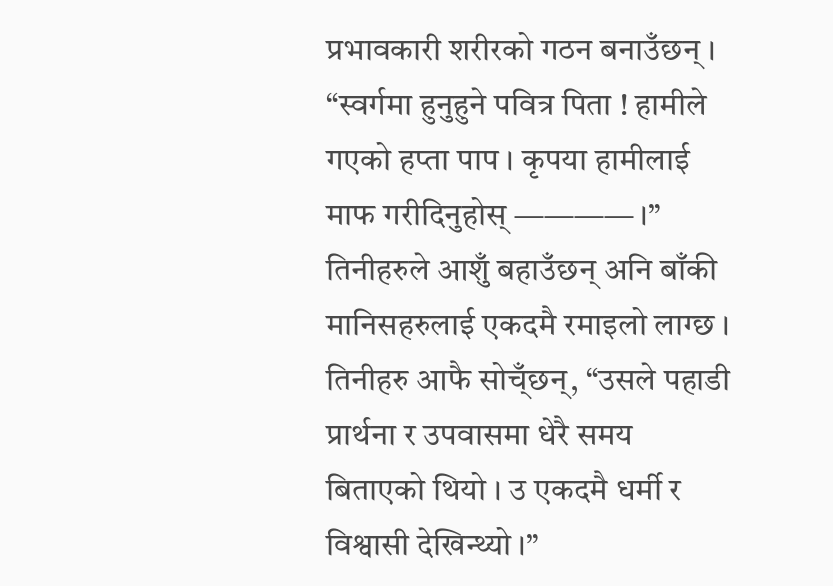प्रभावकारी शरीरको गठन बनाउँछन् । “स्वर्गमा हुनुहुने पवित्र पिता ! हामीले गएको हप्ता पाप । कृपया हामीलाई माफ गरीदिनुहोस् ———— ।” तिनीहरुले आशुँ बहाउँछन् अनि बाँकी मानिसहरुलाई एकदमै रमाइलो लाग्छ । तिनीहरु आफै सोच्ँछन्, “उसले पहाडी प्रार्थना र उपवासमा धेरै समय बिताएको थियो । उ एकदमै धर्मी र विश्वासी देखिन्थ्यो ।”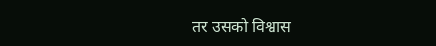तर उसको विश्वास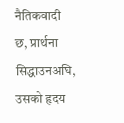नैतिकवादी छ, प्रार्थना सिद्धाउनअघि, उसको हृदय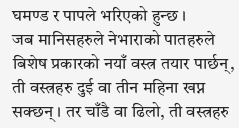घमण्ड र पापले भरिएको हुन्छ ।
जब मानिसहरुले नेभाराको पातहरुले बिशेष प्रकारको नयाँ वस्त्र तयार पार्छन्, ती वस्त्रहरु दुई वा तीन महिना खप्न सक्छन् । तर चाँडै वा ढिलो, ती वस्त्रहरु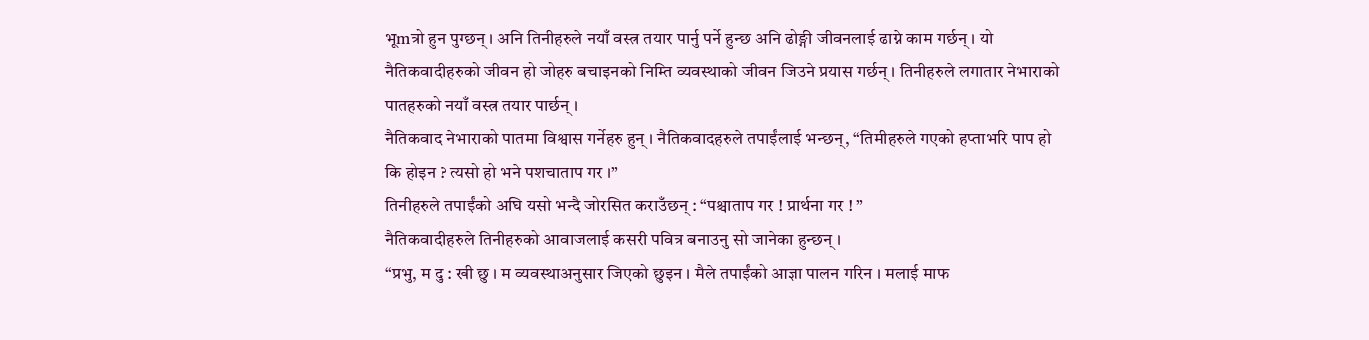भूmत्रो हुन पुग्छन् । अनि तिनीहरुले नयाँ वस्त्र तयार पार्नु पर्ने हुन्छ अनि ढोङ्गी जीवनलाई ढाग्ने काम गर्छन् । यो नैतिकवादीहरुको जीवन हो जोहरु बचाइनको निम्ति व्यवस्थाको जीवन जिउने प्रयास गर्छन् । तिनीहरुले लगातार नेभाराको पातहरुको नयाँ वस्त्र तयार पार्छन् ।
नैतिकवाद नेभाराको पातमा विश्वास गर्नेहरु हुन् । नैतिकवादहरुले तपाईंलाई भन्छन्, “तिमीहरुले गएको हप्ताभरि पाप हो कि होइन ? त्यसो हो भने पशचाताप गर ।”
तिनीहरुले तपाईंको अघि यसो भन्दै जोरसित कराउँछन् : “पश्चाताप गर ! प्रार्थना गर ! ”
नैतिकवादीहरुले तिनीहरुको आवाजलाई कसरी पवित्र बनाउनु सो जानेका हुन्छन् ।
“प्रभु, म दु : खी छु । म व्यवस्थाअनुसार जिएको छुइन । मैले तपाईंको आज्ञा पालन गरिन । मलाई माफ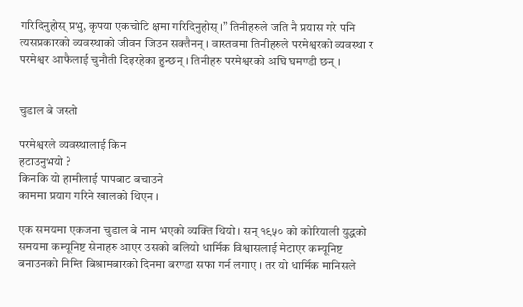गरिदिनुहोस् प्रभु, कृपया एकचोटि क्षमा गरिदिनुहोस् ।” तिनीहरुले जति नै प्रयास गरे पनि त्यसप्रकारको व्यवस्थाको जीवन जिउन सक्तैनन् । वास्तवमा तिनीहरुले परमेश्वरको व्यवस्था र परमेश्वर आफैलाई चुनौती दिइरहेका हुन्छन् । तिनीहरु परमेश्वरको अघि घमण्डी छन् ।


चुडाल बे जस्तो

परमेश्वरले व्यवस्थालाई किन
हटाउनुभयो ?
किनकि यो हामीलाई पापबाट बचाउने
काममा प्रयाग गरिने खालको थिएन ।

एक समयमा एकजना चुडाल बे नाम भएको व्यक्ति थियो । सन् १९५० को कोरियाली युद्धको समयमा कम्यूनिष्ट सेनाहरु आएर उसको बलियो धार्मिक विश्वासलाई मेटाएर कम्यूनिष्ट बनाउनको निम्ति बिश्रामबारको दिनमा बरण्डा सफा गर्न लगाए । तर यो धार्मिक मानिसले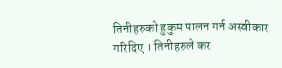तिनीहरुको हुकुम पालन गर्न अस्वीकार गरिदिए । तिनीहरुले कर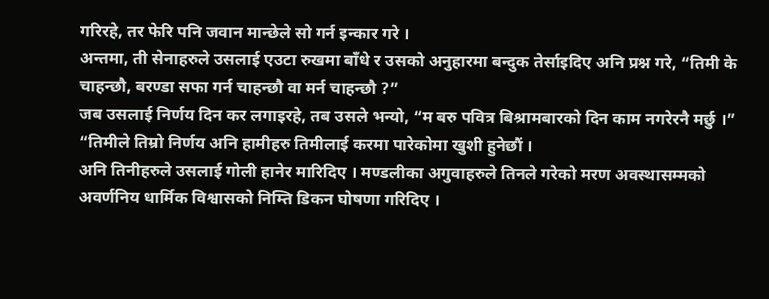गरिरहे, तर फेरि पनि जवान मान्छेले सो गर्न इन्कार गरे ।
अन्तमा, ती सेनाहरुले उसलाई एउटा रुखमा बाँधे र उसको अनुहारमा बन्दुक तेर्साइदिए अनि प्रश्न गरे, “तिमी के चाहन्छौ, बरण्डा सफा गर्न चाहन्छौ वा मर्न चाहन्छौ ?”
जब उसलाई निर्णय दिन कर लगाइरहे, तब उसले भन्यो, “म बरु पवित्र बिश्रामबारको दिन काम नगरेरनै मर्छु ।”
“तिमीले तिम्रो निर्णय अनि हामीहरु तिमीलाई करमा पारेकोमा खुशी हुनेछौं ।
अनि तिनीहरुले उसलाई गोली हानेर मारिदिए । मण्डलीका अगुवाहरुले तिनले गरेको मरण अवस्थासम्मको अवर्णनिय धार्मिक विश्वासको निम्ति डिकन घोषणा गरिदिए ।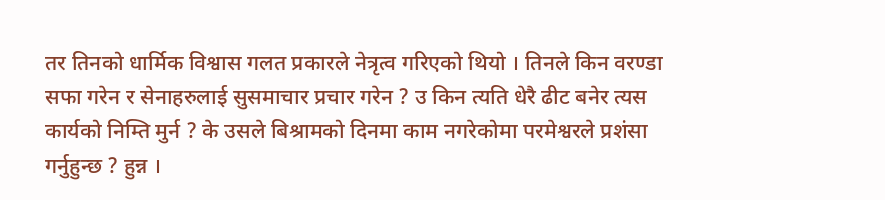तर तिनको धार्मिक विश्वास गलत प्रकारले नेत्रृत्व गरिएको थियो । तिनले किन वरण्डा सफा गरेन र सेनाहरुलाई सुसमाचार प्रचार गरेन ? उ किन त्यति धेरै ढीट बनेर त्यस कार्यको निम्ति मुर्न ? के उसले बिश्रामको दिनमा काम नगरेकोमा परमेश्वरले प्रशंसा गर्नुहुन्छ ? हुन्न ।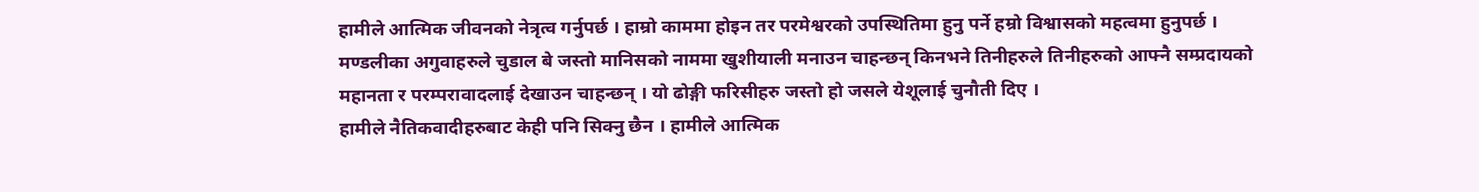हामीले आत्मिक जीवनको नेत्रृत्व गर्नुपर्छ । हाम्रो काममा होइन तर परमेश्वरको उपस्थितिमा हुनु पर्ने हम्रो विश्वासको महत्वमा हुनुपर्छ । मण्डलीका अगुवाहरुले चुडाल बे जस्तो मानिसको नाममा खुशीयाली मनाउन चाहन्छन् किनभने तिनीहरुले तिनीहरुको आफ्नै सम्प्रदायको महानता र परम्परावादलाई देखाउन चाहन्छन् । यो ढोङ्गी फरिसीहरु जस्तो हो जसले येशूलाई चुनौती दिए ।
हामीले नैतिकवादीहरुबाट केही पनि सिक्नु छैन । हामीले आत्मिक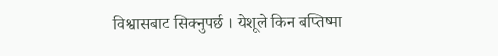विश्वासबाट सिक्नुपर्छ । येशूले किन बप्तिष्मा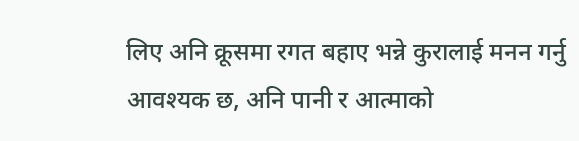लिए अनि क्रूसमा रगत बहाए भन्ने कुरालाई मनन गर्नु आवश्यक छ, अनि पानी र आत्माको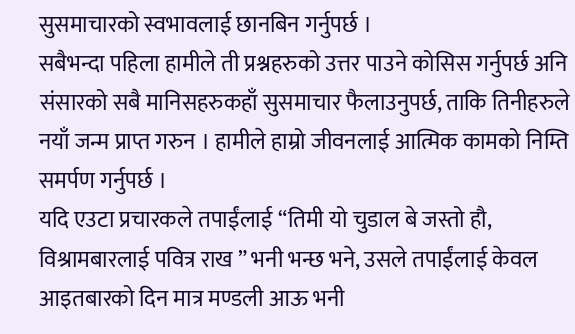सुसमाचारको स्वभावलाई छानबिन गर्नुपर्छ ।
सबैभन्दा पहिला हामीले ती प्रश्नहरुको उत्तर पाउने कोसिस गर्नुपर्छ अनि संसारको सबै मानिसहरुकहाँ सुसमाचार फैलाउनुपर्छ, ताकि तिनीहरुले नयाँ जन्म प्राप्त गरुन । हामीले हाम्रो जीवनलाई आत्मिक कामको निम्ति समर्पण गर्नुपर्छ ।
यदि एउटा प्रचारकले तपाईंलाई “तिमी यो चुडाल बे जस्तो हौ, विश्रामबारलाई पवित्र राख ” भनी भन्छ भने, उसले तपाईंलाई केवल आइतबारको दिन मात्र मण्डली आऊ भनी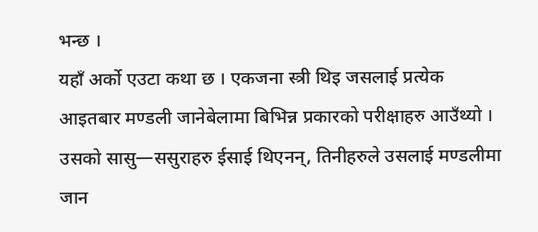भन्छ ।
यहाँ अर्को एउटा कथा छ । एकजना स्त्री थिइ जसलाई प्रत्येक आइतबार मण्डली जानेबेलामा बिभिन्न प्रकारको परीक्षाहरु आउँथ्यो । उसको सासु—ससुराहरु ईसाई थिएनन्, तिनीहरुले उसलाई मण्डलीमा जान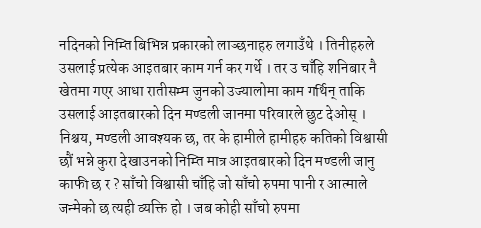नदिनको निम्ति बिभिन्न प्रकारको लाञ्छनाहरु लगाउँथे । तिनीहरुले उसलाई प्रत्येक आइतबार काम गर्न कर गर्थे । तर उ चाँहि शनिबार नै खेतमा गएर आधा रातीसम्म जुनको उज्यालोमा काम गर्थिन् ताकि उसलाई आइतबारको दिन मण्डली जानमा परिवारले छुट देओस् ।
निश्चय, मण्डली आवश्यक छ, तर के हामीले हामीहरु कतिको विश्वासी छौं भन्ने कुरा देखाउनको निम्ति मात्र आइतबारको दिन मण्डली जानु काफी छ र ? साँचो विश्वासी चाँहि जो साँचो रुपमा पानी र आत्माले जन्मेको छ त्यही व्यक्ति हो । जब कोही साँचो रुपमा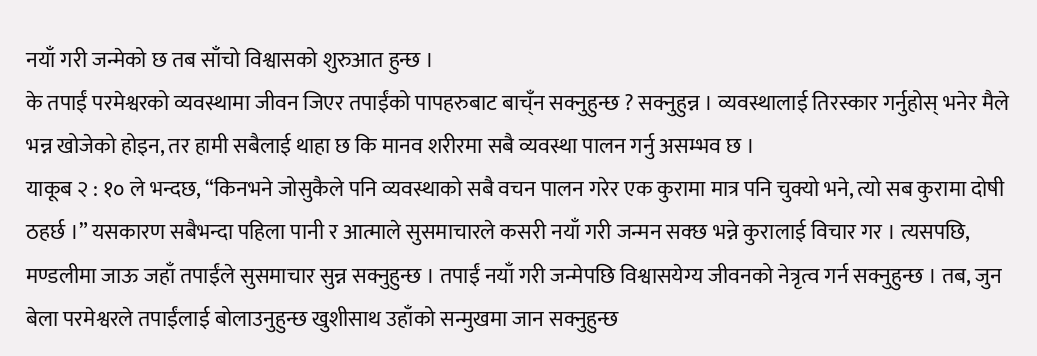नयाँ गरी जन्मेको छ तब साँचो विश्वासको शुरुआत हुन्छ ।
के तपाईं परमेश्वरको व्यवस्थामा जीवन जिएर तपाईंको पापहरुबाट बाच्ँन सक्नुहुन्छ ? सक्नुहुन्न । व्यवस्थालाई तिरस्कार गर्नुहोस् भनेर मैले भन्न खोजेको होइन, तर हामी सबैलाई थाहा छ कि मानव शरीरमा सबै व्यवस्था पालन गर्नु असम्भव छ ।
याकूब २ : १० ले भन्दछ, “किनभने जोसुकैले पनि व्यवस्थाको सबै वचन पालन गरेर एक कुरामा मात्र पनि चुक्यो भने, त्यो सब कुरामा दोषी ठहर्छ ।” यसकारण सबैभन्दा पहिला पानी र आत्माले सुसमाचारले कसरी नयाँ गरी जन्मन सक्छ भन्ने कुरालाई विचार गर । त्यसपछि, मण्डलीमा जाऊ जहाँ तपाईंले सुसमाचार सुन्न सक्नुहुन्छ । तपाईं नयाँ गरी जन्मेपछि विश्वासयेग्य जीवनको नेत्रृत्व गर्न सक्नुहुन्छ । तब, जुन बेला परमेश्वरले तपाईंलाई बोलाउनुहुन्छ खुशीसाथ उहाँको सन्मुखमा जान सक्नुहुन्छ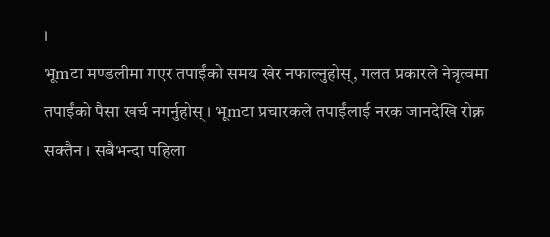।
भूmटा मण्डलीमा गएर तपाईंको समय खेर नफाल्नुहोस्, गलत प्रकारले नेत्रृत्वमा तपाईंको पैसा खर्च नगर्नुहोस् । भूmटा प्रचारकले तपाईंलाई नरक जानदेखि रोक्न सक्तैन । सबैभन्दा पहिला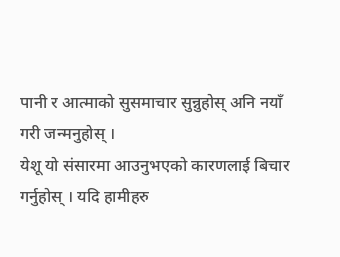पानी र आत्माको सुसमाचार सुन्नुहोस् अनि नयाँ गरी जन्मनुहोस् ।
येशू यो संसारमा आउनुभएको कारणलाई बिचार गर्नुहोस् । यदि हामीहरु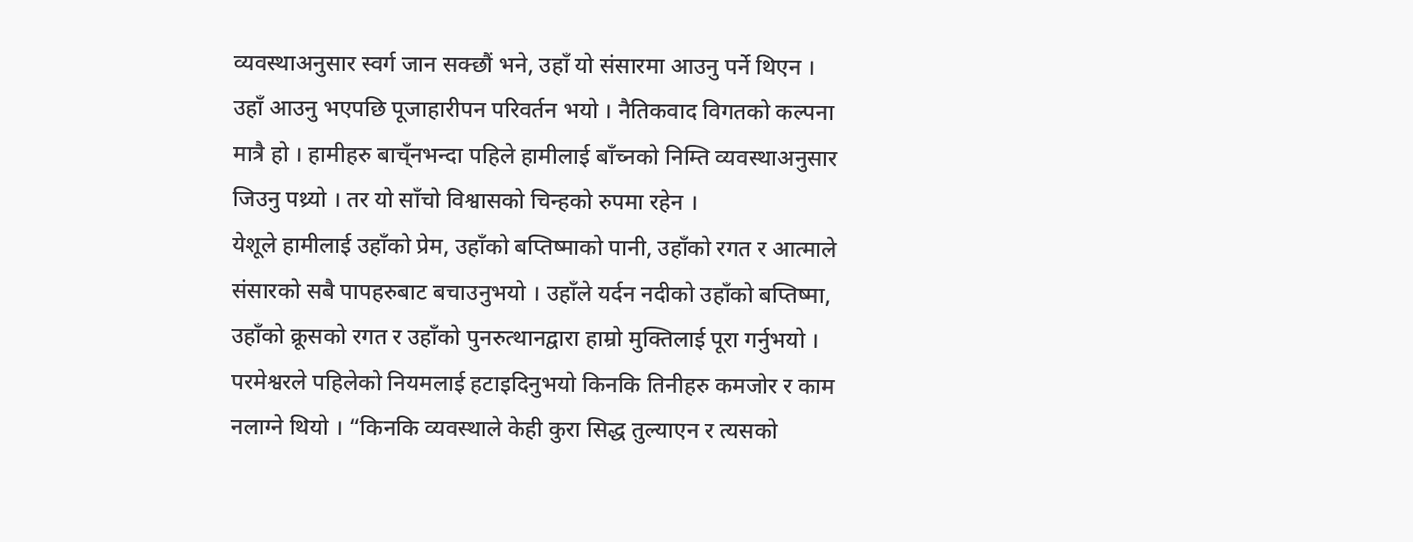व्यवस्थाअनुसार स्वर्ग जान सक्छौं भने, उहाँ यो संसारमा आउनु पर्ने थिएन । उहाँ आउनु भएपछि पूजाहारीपन परिवर्तन भयो । नैतिकवाद विगतको कल्पना मात्रै हो । हामीहरु बाच्ँनभन्दा पहिले हामीलाई बाँच्नको निम्ति व्यवस्थाअनुसार जिउनु पथ्र्यो । तर यो साँचो विश्वासको चिन्हको रुपमा रहेन ।
येशूले हामीलाई उहाँको प्रेम, उहाँको बप्तिष्माको पानी, उहाँको रगत र आत्माले संसारको सबै पापहरुबाट बचाउनुभयो । उहाँले यर्दन नदीको उहाँको बप्तिष्मा, उहाँको क्रूसको रगत र उहाँको पुनरुत्थानद्वारा हाम्रो मुक्तिलाई पूरा गर्नुभयो ।
परमेश्वरले पहिलेको नियमलाई हटाइदिनुभयो किनकि तिनीहरु कमजोर र काम नलाग्ने थियो । “किनकि व्यवस्थाले केही कुरा सिद्ध तुल्याएन र त्यसको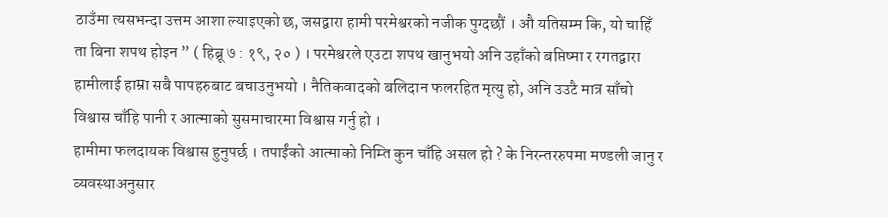ठाउँमा त्यसभन्दा उत्तम आशा ल्याइएको छ, जसद्वारा हामी परमेश्वरको नजीक पुग्दछौं । औ यतिसम्म कि, यो चाहिँ ता बिना शपथ होइन ” ( हिब्रू ७ : १९, २० ) । परमेश्वरले एउटा शपथ खानुभयो अनि उहाँको बप्तिष्मा र रगतद्वारा हामीलाई हाम्रा सबै पापहरुबाट बचाउनुभयो । नैतिकवादको बलिदान फलरहित मृत्यु हो, अनि उउटै मात्र साँचो विश्वास चाँहि पानी र आत्माको सुसमाचारमा विश्वास गर्नु हो ।
हामीमा फलदायक विश्वास हुनुपर्छ । तपाईंको आत्माको निम्ति कुन चाँहि असल हो ? के निरन्तररुपमा मण्डली जानु र व्यवस्थाअनुसार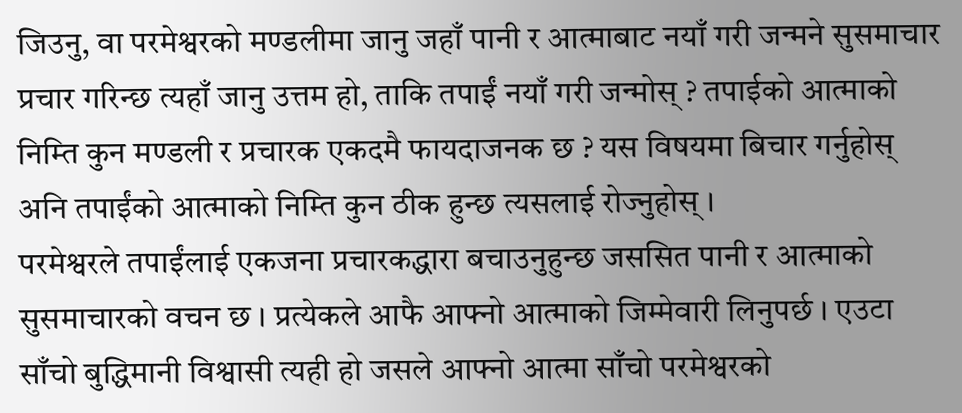जिउनु, वा परमेश्वरको मण्डलीमा जानु जहाँ पानी र आत्माबाट नयाँ गरी जन्मने सुसमाचार प्रचार गरिन्छ त्यहाँ जानु उत्तम हो, ताकि तपाईं नयाँ गरी जन्मोस् ? तपाईको आत्माको निम्ति कुन मण्डली र प्रचारक एकदमै फायदाजनक छ ? यस विषयमा बिचार गर्नुहोस् अनि तपाईंको आत्माको निम्ति कुन ठीक हुन्छ त्यसलाई रोज्नुहोस् ।
परमेश्वरले तपाईंलाई एकजना प्रचारकद्धारा बचाउनुहुन्छ जससित पानी र आत्माको सुसमाचारको वचन छ । प्रत्येकले आफै आफ्नो आत्माको जिम्मेवारी लिनुपर्छ । एउटा साँचो बुद्धिमानी विश्वासी त्यही हो जसले आफ्नो आत्मा साँचो परमेश्वरको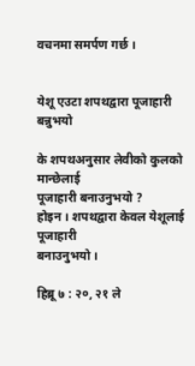वचनमा समर्पण गर्छ ।


येशू एउटा शपथद्वारा पूजाहारी बन्नुभयो

के शपथअनुसार लेवीको कुलको मान्छेलाई
पूजाहारी बनाउनुभयो ?
होइन । शपथद्वारा केवल येशूलाई पूजाहारी
बनाउनुभयो ।

हिब्रू ७ : २०, २१ ले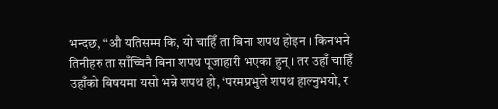भन्दछ, “औ यतिसम्म कि, यो चाहिँ ता बिना शपथ होइन । किनभने तिनीहरु ता साँच्चिनै बिना शपथ पूजाहारी भएका हुन् । तर उहाँ चाहिँ उहाँको बिषयमा यसो भन्ने शपथ हो, ‘परमप्रभुले शपथ हाल्नुभयो, र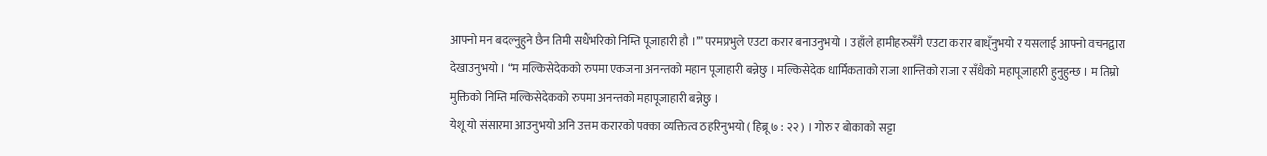आफ्नो मन बदल्नुहुने छैन तिमी सधैंभरिको निम्ति पूजाहारी हौ ।’” परमप्रभुले एउटा करार बनाउनुभयो । उहाँले हामीहरुसँगै एउटा करार बाध्ँनुभयो र यसलाई आफ्नो वचनद्वारा देखाउनुभयो । “म मल्किसेदेकको रुपमा एकजना अनन्तको महान पूजाहारी बन्नेछु । मल्किसेदेक धार्मिकताको राजा शान्तिको राजा र सँधैको महापूजाहारी हुनुहुन्छ । म तिम्रो मुक्तिको निम्ति मल्किसेदेकको रुपमा अनन्तको महापूजाहारी बन्नेछु ।
येशू यो संसारमा आउनुभयो अनि उत्तम करारको पक्का व्यक्तित्व ठहरिनुभयो ( हिब्रू ७ : २२ ) । गोरु र बोकाको सट्टा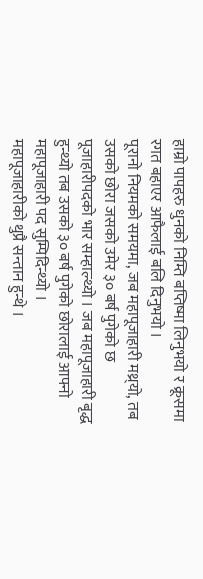हाम्रो पापहरु धुनको निम्ति बप्तिष्मा लिनुभयो र क्रूसमा रगत बहाएर आफैलाई बलि दिनुभयो ।
पूरानो नियमको समयमा, जब महापूजाहारी मथ्र्यो, तब उसको छोरा जसको उमेर ३० बर्ष पुगेको छ पूजाहारीपदको भार सम्हाल्थ्यो । जब महापूजाहारी बृद्ध हुन्थ्यो तब उसको ३० बर्ष पुगेको छोरालाई आफ्नो महापूजाहारी पद सुम्पिदिन्थ्यो ।
महापूजाहारीको थुप्रै सन्तान हुन्थे ।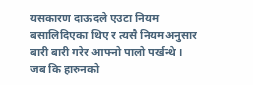यसकारण दाऊदले एउटा नियम बसालिदिएका थिए र त्यसै नियमअनुसार बारी बारी गरेर आफ्नो पालो पर्खन्थे । जब कि हारुनको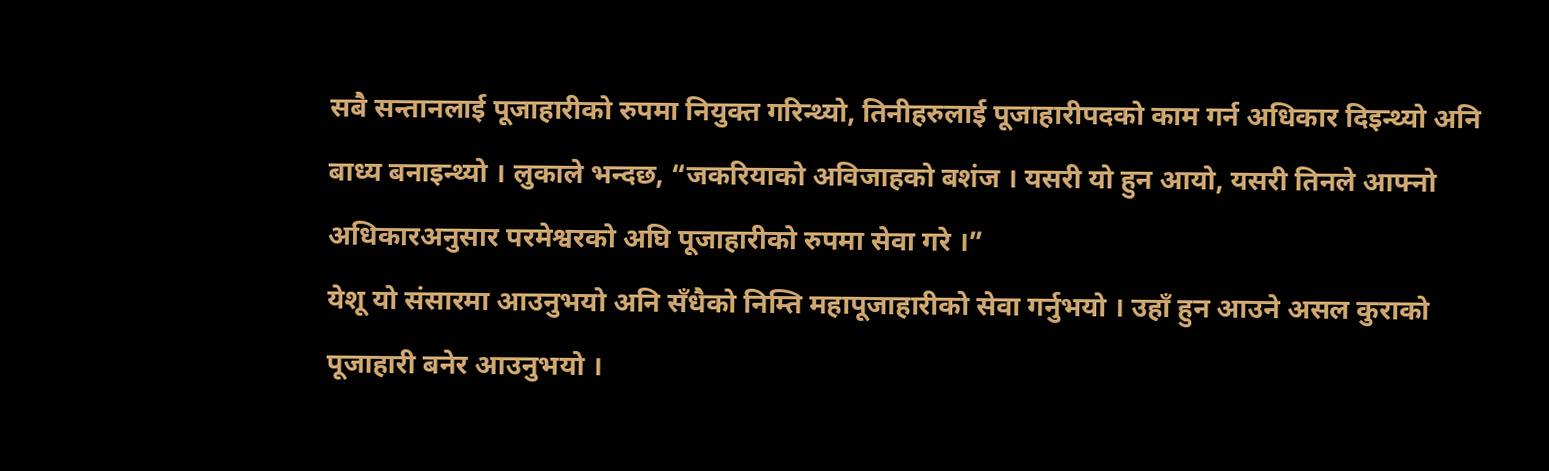सबै सन्तानलाई पूजाहारीको रुपमा नियुक्त गरिन्थ्यो, तिनीहरुलाई पूजाहारीपदको काम गर्न अधिकार दिइन्थ्यो अनि बाध्य बनाइन्थ्यो । लुकाले भन्दछ, “जकरियाको अविजाहको बशंज । यसरी यो हुन आयो, यसरी तिनले आफ्नो अधिकारअनुसार परमेश्वरको अघि पूजाहारीको रुपमा सेवा गरे ।”
येशू यो संसारमा आउनुभयो अनि सँधैको निम्ति महापूजाहारीको सेवा गर्नुभयो । उहाँ हुन आउने असल कुराको पूजाहारी बनेर आउनुभयो ।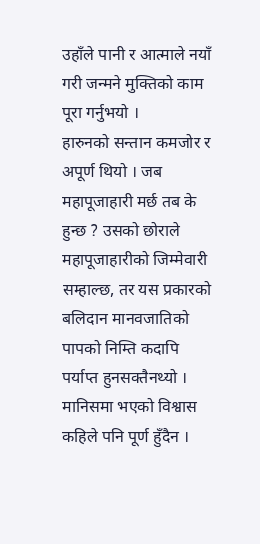उहाँले पानी र आत्माले नयाँ गरी जन्मने मुक्तिको काम पूरा गर्नुभयो ।
हारुनको सन्तान कमजोर र अपूर्ण थियो । जब महापूजाहारी मर्छ तब के हुन्छ ? उसको छोराले महापूजाहारीको जिम्मेवारी सम्हाल्छ, तर यस प्रकारको बलिदान मानवजातिको पापको निम्ति कदापि पर्याप्त हुनसक्तैनथ्यो । मानिसमा भएको विश्वास कहिले पनि पूर्ण हुँदैन ।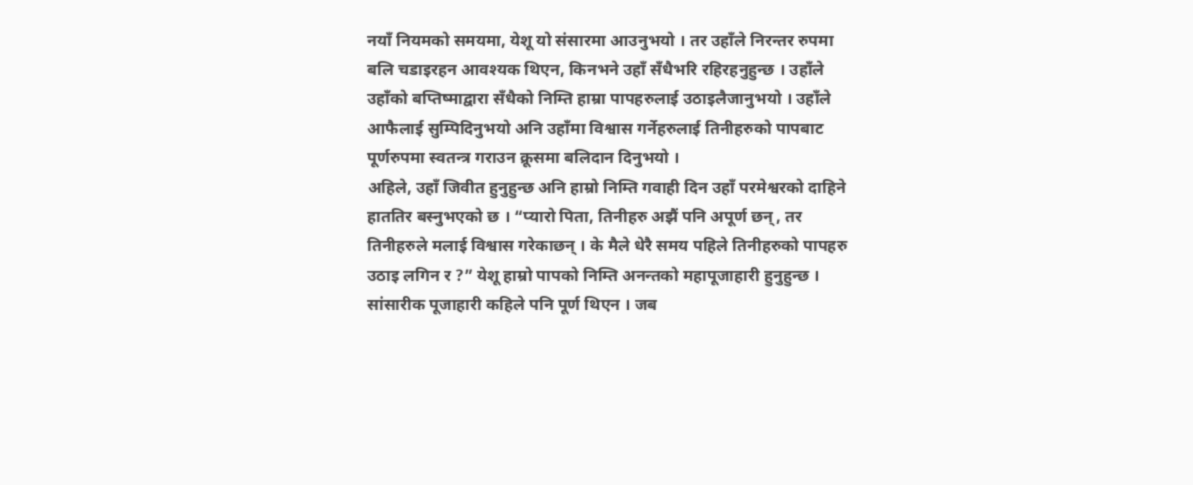नयाँ नियमको समयमा, येशू यो संसारमा आउनुभयो । तर उहाँले निरन्तर रुपमा बलि चडाइरहन आवश्यक थिएन, किनभने उहाँ सँधैभरि रहिरहनुहुन्छ । उहाँले उहाँको बप्तिष्माद्वारा सँधैको निम्ति हाम्रा पापहरुलाई उठाइलैजानुभयो । उहाँले आफैलाई सुम्पिदिनुभयो अनि उहाँमा विश्वास गर्नेहरुलाई तिनीहरुको पापबाट पूर्णरुपमा स्वतन्त्र गराउन क्रूसमा बलिदान दिनुभयो ।
अहिले, उहाँ जिवीत हुनुहुन्छ अनि हाम्रो निम्ति गवाही दिन उहाँ परमेश्वरको दाहिने हाततिर बस्नुभएको छ । “प्यारो पिता, तिनीहरु अझैं पनि अपूर्ण छन्, तर तिनीहरुले मलाई विश्वास गरेकाछन् । के मैले धेरै समय पहिले तिनीहरुको पापहरु उठाइ लगिन र ?” येशू हाम्रो पापको निम्ति अनन्तको महापूजाहारी हुनुहुन्छ ।
सांसारीक पूजाहारी कहिले पनि पूर्ण थिएन । जब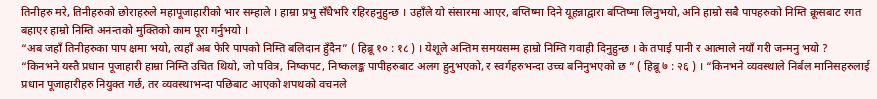तिनीहरु मरे, तिनीहरुको छोराहरुले महापूजाहारीको भार सम्हाले । हाम्रा प्रभु सँधैभरि रहिरहनुहुन्छ । उहाँले यो संसारमा आएर, बप्तिष्मा दिने यूहन्नाद्वारा बप्तिष्मा लिनुभयो, अनि हाम्रो सबै पापहरुको निम्ति क्रूसबाट रगत बहाएर हाम्रो निम्ति अनन्तको मुक्तिको काम पूरा गर्नुभयो ।
“अब जहाँ तिनीहरुका पाप क्षमा भयो, त्यहाँ अब फेरि पापको निम्ति बलिदान हुँदैन” ( हिब्रू १० : १८ ) । येशूले अन्तिम समयसम्म हाम्रो निम्ति गवाही दिनुहुन्छ । के तपाई पानी र आत्माले नयाँ गरी जन्मनु भयो ?
“किनभने यस्तै प्रधान पूजाहारी हाम्रा निम्ति उचित थियो, जो पवित्र, निष्कपट, निष्कलङ्क पापीहरुबाट अलग हुनुभएको, र स्वर्गहरुभन्दा उच्च बनिनुभएको छ ” ( हिब्रू ७ : २६ ) । “किनभने व्यवस्थाले निर्बल मानिसहरुलाई प्रधान पूजाहारीहरु नियुक्त गर्छ, तर व्यवस्थाभन्दा पछिबाट आएको शपथको वचनले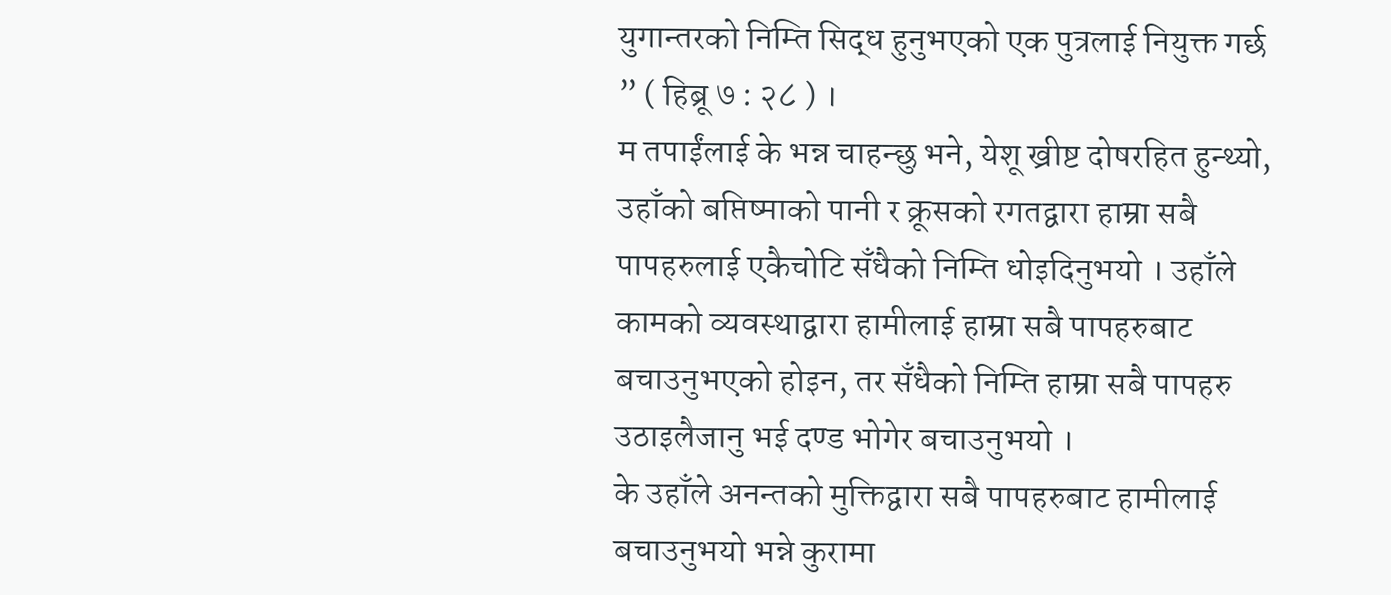युगान्तरको निम्ति सिद्ध हुनुभएको एक पुत्रलाई नियुक्त गर्छ ” ( हिब्रू ७ : २८ ) ।
म तपाईंलाई के भन्न चाहन्छु भने, येशू ख्रीष्ट दोषरहित हुन्थ्यो, उहाँको बप्तिष्माको पानी र क्रूसको रगतद्वारा हाम्रा सबै पापहरुलाई एकैचोटि सँधैको निम्ति धोइदिनुभयो । उहाँले कामको व्यवस्थाद्वारा हामीलाई हाम्रा सबै पापहरुबाट बचाउनुभएको होइन, तर सँधैको निम्ति हाम्रा सबै पापहरु उठाइलैजानु भई दण्ड भोगेर बचाउनुभयो ।
के उहाँले अनन्तको मुक्तिद्वारा सबै पापहरुबाट हामीलाई बचाउनुभयो भन्ने कुरामा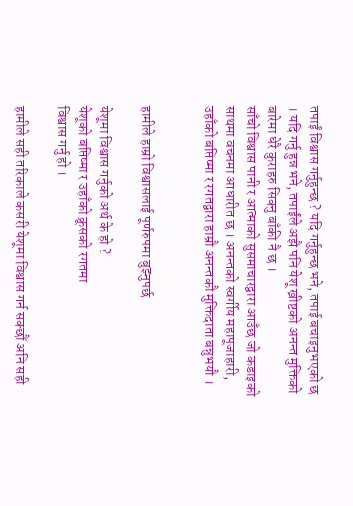तपाईं विश्वास गर्नुहुन्छ ? यदि गर्नुहुन्छ भने, तपाई बचाइनुभएको छ । यदि गर्नु हुन्न भने, तपाईंले अझै पनि येशू ख्रीष्टको अनन्त मुक्तिको बारेमा धेरै कुराहरु सिक्नु बाँकी नै छ ।
साँचो विश्वास पानी र आत्माको सुसमाचारद्वारा आउँछ जो कडाइको साथमा वचनमा आधारीत छ । अनन्तको स्वर्गीय महापूजाहारी, उहाँको बप्तिष्मा र रगतद्वारा हाम्रौ अनन्तकौ मुक्तिदाता बन्नुभयौ ।


हामीले हाम्रो विश्वासलाई पूर्णरुपमा बुझ्नुपर्छ

येशूमा विश्वास गर्नुको अर्थ के हो ?
येशूको बप्तिष्मा र उहाँको क्रूसको रगतमा
विश्वास गर्नु हो ।

हामीले सही तरिकाले कसरी येशूमा विश्वास गर्न सक्छौं अनि सही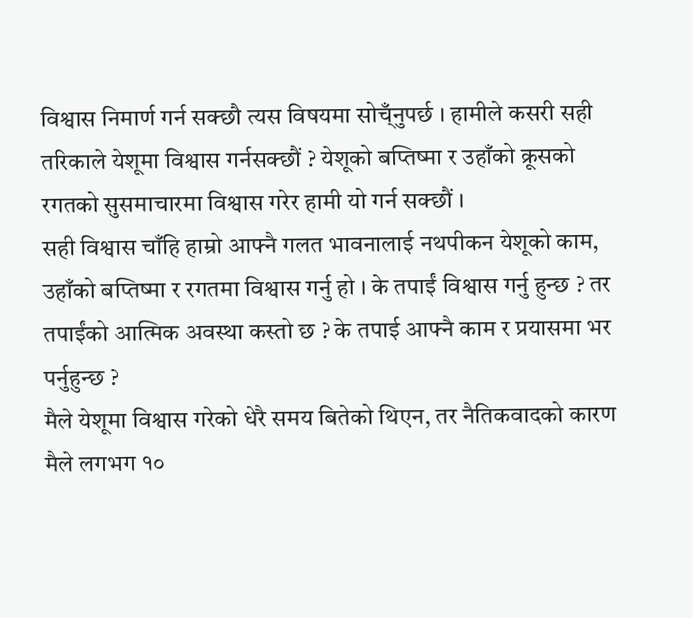विश्वास निमार्ण गर्न सक्छौ त्यस विषयमा सोच्ँनुपर्छ । हामीले कसरी सही तरिकाले येशूमा विश्वास गर्नसक्छौं ? येशूको बप्तिष्मा र उहाँको क्रूसको रगतको सुसमाचारमा विश्वास गरेर हामी यो गर्न सक्छौं ।
सही विश्वास चाँहि हाम्रो आफ्नै गलत भावनालाई नथपीकन येशूको काम, उहाँको बप्तिष्मा र रगतमा विश्वास गर्नु हो । के तपाईं विश्वास गर्नु हुन्छ ? तर तपाईंको आत्मिक अवस्था कस्तो छ ? के तपाई आफ्नै काम र प्रयासमा भर पर्नुहुन्छ ?
मैले येशूमा विश्वास गरेको धेरै समय बितेको थिएन, तर नैतिकवादको कारण मैले लगभग १०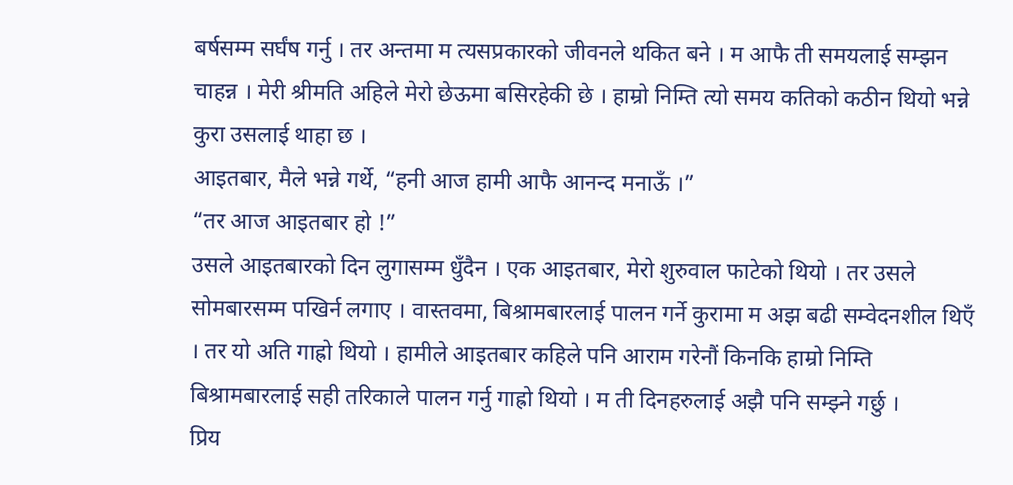बर्षसम्म सर्घंष गर्नु । तर अन्तमा म त्यसप्रकारको जीवनले थकित बने । म आफै ती समयलाई सम्झन चाहन्न । मेरी श्रीमति अहिले मेरो छेऊमा बसिरहेकी छे । हाम्रो निम्ति त्यो समय कतिको कठीन थियो भन्ने कुरा उसलाई थाहा छ ।
आइतबार, मैले भन्ने गर्थे, “हनी आज हामी आफै आनन्द मनाऊँ ।”
“तर आज आइतबार हो !”
उसले आइतबारको दिन लुगासम्म धुँदैन । एक आइतबार, मेरो शुरुवाल फाटेको थियो । तर उसले सोमबारसम्म पखिर्न लगाए । वास्तवमा, बिश्रामबारलाई पालन गर्ने कुरामा म अझ बढी सम्वेदनशील थिएँ । तर यो अति गाह्रो थियो । हामीले आइतबार कहिले पनि आराम गरेनौं किनकि हाम्रो निम्ति बिश्रामबारलाई सही तरिकाले पालन गर्नु गाह्रो थियो । म ती दिनहरुलाई अझै पनि सम्झ्ने गर्छु ।
प्रिय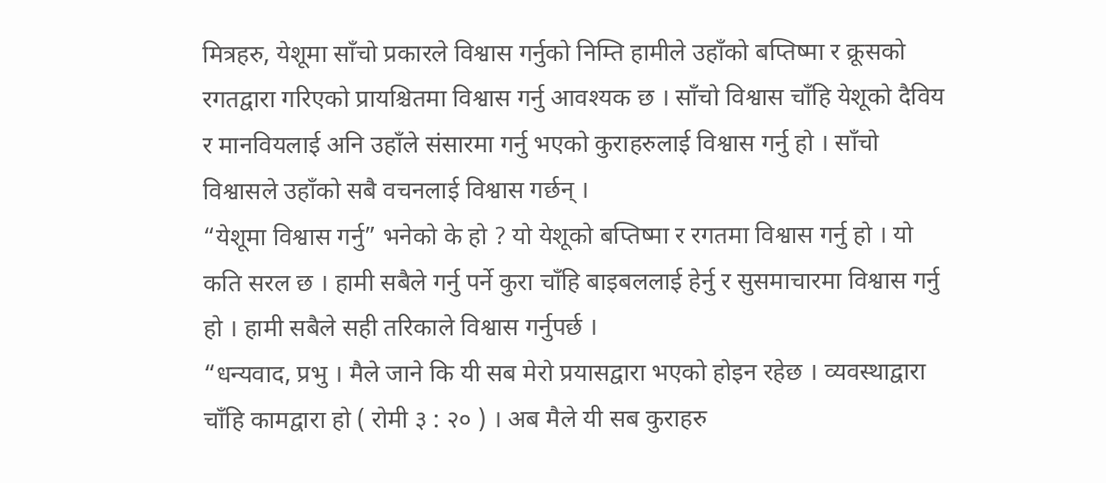मित्रहरु, येशूमा साँचो प्रकारले विश्वास गर्नुको निम्ति हामीले उहाँको बप्तिष्मा र क्रूसको रगतद्वारा गरिएको प्रायश्चितमा विश्वास गर्नु आवश्यक छ । साँचो विश्वास चाँहि येशूको दैविय र मानवियलाई अनि उहाँले संसारमा गर्नु भएको कुराहरुलाई विश्वास गर्नु हो । साँचो विश्वासले उहाँको सबै वचनलाई विश्वास गर्छन् ।
“येशूमा विश्वास गर्नु” भनेको के हो ? यो येशूको बप्तिष्मा र रगतमा विश्वास गर्नु हो । यो कति सरल छ । हामी सबैले गर्नु पर्ने कुरा चाँहि बाइबललाई हेर्नु र सुसमाचारमा विश्वास गर्नु हो । हामी सबैले सही तरिकाले विश्वास गर्नुपर्छ ।
“धन्यवाद, प्रभु । मैले जाने कि यी सब मेरो प्रयासद्वारा भएको होइन रहेछ । व्यवस्थाद्वारा चाँहि कामद्वारा हो ( रोमी ३ : २० ) । अब मैले यी सब कुराहरु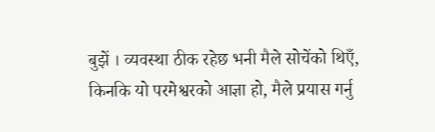बुझें । व्यवस्था ठीक रहेछ भनी मैले सोचेंको थिएँ, किनकि यो परमेश्वरको आज्ञा हो, मैले प्रयास गर्नु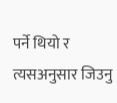पर्ने थियो र त्यसअनुसार जिउनु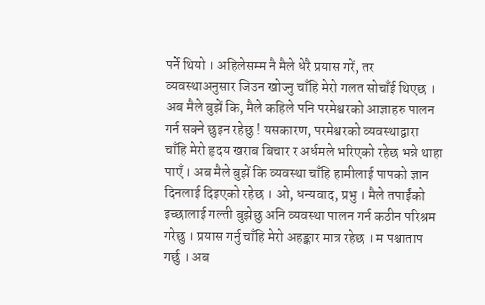पर्ने थियो । अहिलेसम्म नै मैले धेरै प्रयास गरें, तर व्यवस्थाअनुसार जिउन खोज्नु चाँहि मेरो गलत सोचाँई थिएछ । अब मैले बुझें कि, मैले कहिले पनि परमेश्वरको आज्ञाहरु पालन गर्न सक्ने छुइन रहेछु ! यसकारण, परमेश्वरको व्यवस्थाद्वारा चाँहि मेरो हृदय खराब बिचार र अर्धमले भरिएको रहेछ भन्ने थाहा पाएँ । अब मैले बुझें कि व्यवस्था चाँहि हामीलाई पापको ज्ञान दिनलाई दिइएको रहेछ । ओ, धन्यवाद, प्रभु । मैले तपाईंको इच्छालाई गल्ती बुझेछु अनि व्यवस्था पालन गर्न कठीन परिश्रम गरेछु । प्रयास गर्नु चाँहि मेरो अहङ्कार मात्र रहेछ । म पश्चाताप गर्छु । अब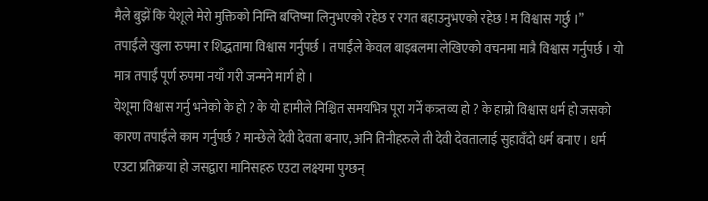मैले बुझें कि येशूले मेरो मुक्तिको निम्ति बप्तिष्मा लिनुभएको रहेछ र रगत बहाउनुभएको रहेछ ! म विश्वास गर्छु ।”
तपाईंले खुला रुपमा र शिद्धतामा विश्वास गर्नुपर्छ । तपाईंले केवल बाइबलमा लेखिएको वचनमा मात्रै विश्वास गर्नुपर्छ । यो मात्र तपाईं पूर्ण रुपमा नयाँ गरी जन्मने मार्ग हो ।
येशूमा विश्वास गर्नु भनेको के हो ? के यो हामीले निश्चित समयभित्र पूरा गर्ने कत्र्तव्य हो ? के हाम्रो विश्वास धर्म हो जसको कारण तपाईंले काम गर्नुपर्छ ? मान्छेले देवी देवता बनाए, अनि तिनीहरुले ती देवी देवतालाई सुहावँदो धर्म बनाए । धर्म एउटा प्रतिक्रया हो जसद्वारा मानिसहरु एउटा लक्ष्यमा पुग्छन्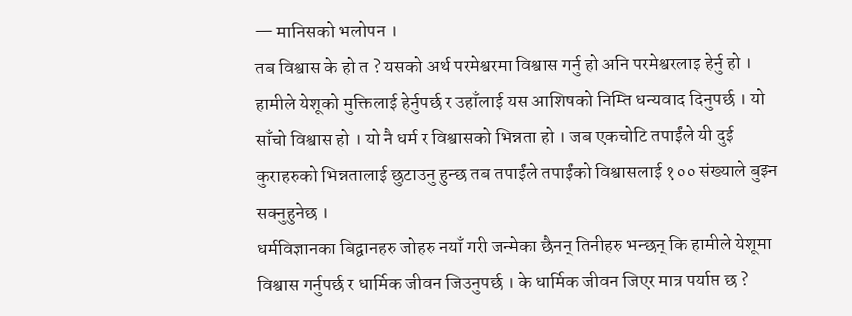— मानिसको भलोपन ।
तब विश्वास के हो त ? यसको अर्थ परमेश्वरमा विश्वास गर्नु हो अनि परमेश्वरलाइ हेर्नु हो । हामीले येशूको मुक्तिलाई हेर्नुपर्छ र उहाँलाई यस आशिषको निम्ति धन्यवाद दिनुपर्छ । यो साँचो विश्वास हो । यो नै धर्म र विश्वासको भिन्नता हो । जब एकचोटि तपाईंले यी दुई कुराहरुको भिन्नतालाई छुटाउनु हुन्छ तब तपाईंले तपाईंको विश्वासलाई १०० संख्याले बुझ्न सक्नुहुनेछ ।
धर्मविज्ञानका बिद्वानहरु जोहरु नयाँ गरी जन्मेका छैनन् तिनीहरु भन्छन् कि हामीले येशूमा विश्वास गर्नुपर्छ र धार्मिक जीवन जिउनुपर्छ । के धार्मिक जीवन जिएर मात्र पर्याप्त छ ?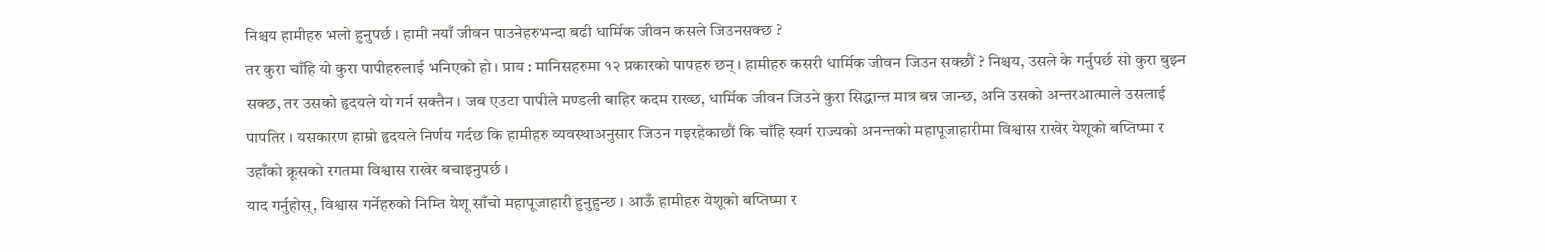निश्चय हामीहरु भलो हुनुपर्छ । हामी नयाँ जीवन पाउनेहरुभन्दा बढी धार्मिक जीवन कसले जिउनसक्छ ?
तर कुरा चाँहि यो कुरा पापीहरुलाई भनिएको हो । प्राय : मानिसहरुमा १२ प्रकारको पापहरु छन् । हामीहरु कसरी धार्मिक जीवन जिउन सक्छौं ? निश्चय, उसले के गर्नुपर्छ सो कुरा बुझ्न सक्छ, तर उसको हृदयले यो गर्न सक्तैन । जब एउटा पापीले मण्डली बाहिर कदम राख्छ, धार्मिक जीवन जिउने कुरा सिद्धान्त मात्र बन्न जान्छ, अनि उसको अन्तरआत्माले उसलाई पापतिर । यसकारण हाम्रो हृदयले निर्णय गर्दछ कि हामीहरु व्यवस्थाअनुसार जिउन गइरहेकाछौं कि चाँहि स्वर्ग राज्यको अनन्तको महापूजाहारीमा विश्वास राखेर येशूको बप्तिष्मा र उहाँको क्रूसको रगतमा विश्वास राखेर बचाइनुपर्छ ।
याद गर्नुहोस्, विश्वास गर्नेहरुको निम्ति येशू साँचो महापूजाहारी हुनुहुन्छ । आऊँ हामीहरु येशूको बप्तिष्मा र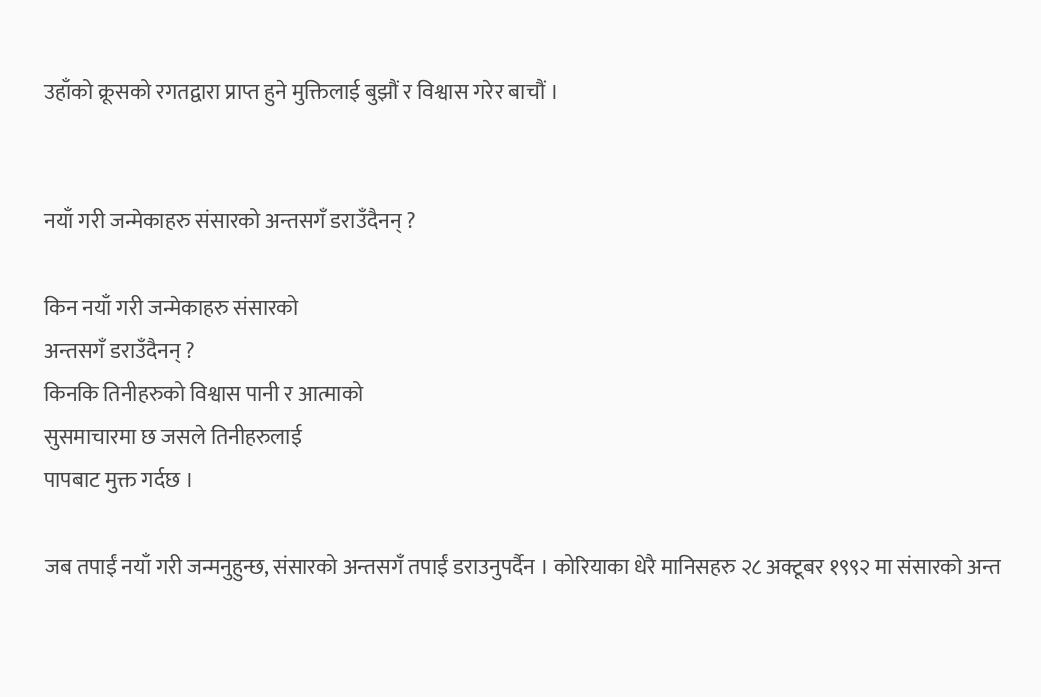उहाँको क्रूसको रगतद्वारा प्राप्त हुने मुक्तिलाई बुझौं र विश्वास गरेर बाचौं ।


नयाँ गरी जन्मेकाहरु संसारको अन्तसगँ डराउँदैनन् ?

किन नयाँ गरी जन्मेकाहरु संसारको
अन्तसगँ डराउँदैनन् ?
किनकि तिनीहरुको विश्वास पानी र आत्माको
सुसमाचारमा छ जसले तिनीहरुलाई
पापबाट मुक्त गर्दछ ।

जब तपाईं नयाँ गरी जन्मनुहुन्छ, संसारको अन्तसगँ तपाईं डराउनुपर्दैन । कोरियाका धेरै मानिसहरु २८ अक्टूबर १९९२ मा संसारको अन्त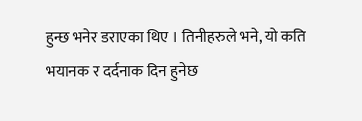हुन्छ भनेर डराएका थिए । तिनीहरुले भने, यो कति भयानक र दर्दनाक दिन हुनेछ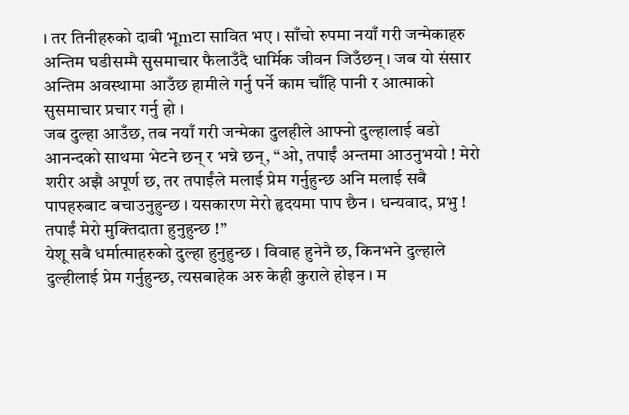। तर तिनीहरुको दाबी भूmटा सावित भए । साँचो रुपमा नयाँ गरी जन्मेकाहरु अन्तिम घडीसम्मै सुसमाचार फैलाउँदै धार्मिक जीवन जिउँछन् । जब यो संसार अन्तिम अवस्थामा आउँछ हामीले गर्नु पर्ने काम चाँहि पानी र आत्माको सुसमाचार प्रचार गर्नु हो ।
जब दुल्हा आउँछ, तब नयाँ गरी जन्मेका दुलहीले आफ्नो दुल्हालाई बडो आनन्दको साथमा भेटने छन् र भन्ने छन्, “ओ, तपाईं अन्तमा आउनुभयो ! मेरो शरीर अझै अपूर्ण छ, तर तपाईंले मलाई प्रेम गर्नुहुन्छ अनि मलाई सबै पापहरुबाट बचाउनुहुन्छ । यसकारण मेरो हृदयमा पाप छैन । धन्यवाद, प्रभु ! तपाईं मेरो मुक्तिदाता हुनुहुन्छ !”
येशू सबै धर्मात्माहरुको दुल्हा हुनुहुन्छ । विवाह हुनेनै छ, किनभने दुल्हाले दुल्हीलाई प्रेम गर्नुहुन्छ, त्यसबाहेक अरु केही कुराले होइन । म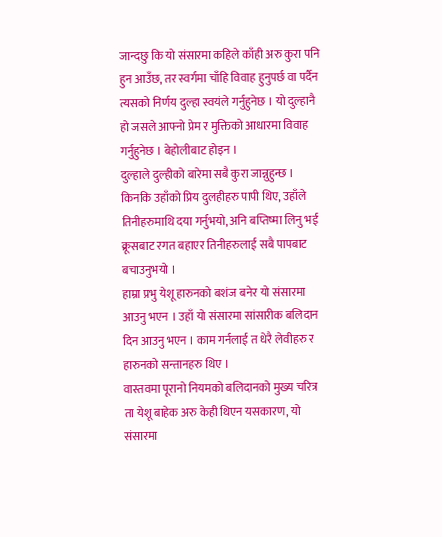जान्दछु कि यो संसारमा कहिले काँही अरु कुरा पनि हुन आउँछ, तर स्वर्गमा चाँहि विवाह हुनुपर्छ वा पर्दैन त्यसको निर्णय दुल्हा स्वयंले गर्नुहुनेछ । यो दुल्हानै हो जसले आफ्नो प्रेम र मुक्तिको आधारमा विवाह गर्नुहुनेछ । बेहोलीबाट होइन ।
दुल्हाले दुल्हीको बारेमा सबै कुरा जान्नुहुन्छ । किनकि उहाँको प्रिय दुलहीहरु पापी थिए, उहाँले तिनीहरुमाथि दया गर्नुभयो, अनि बप्तिष्मा लिनु भई क्रूसबाट रगत बहाएर तिनीहरुलाई सबै पापबाट बचाउनुभयो ।
हाम्रा प्रभु येशू हारुनको बशंज बनेर यो संसारमा आउनु भएन । उहाँ यो संसारमा सांसारीक बलिदान दिन आउनु भएन । काम गर्नलाई त धेरै लेवीहरु र हारुनको सन्तानहरु थिए ।
वास्तवमा पूरानो नियमको बलिदानको मुख्य चरित्र ता येशू बाहेक अरु केही थिएन यसकारण, यो संसारमा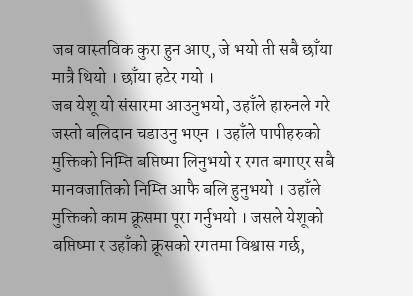जब वास्तविक कुरा हुन आए, जे भयो ती सबै छाँया मात्रै थियो । छाँया हटेर गयो ।
जब येशू यो संसारमा आउनुभयो, उहाँले हारुनले गरे जस्तो बलिदान चडाउनु भएन । उहाँले पापीहरुको मुक्तिको निम्ति बप्तिष्मा लिनुभयो र रगत बगाएर सबै मानवजातिको निम्ति आफै बलि हुनुभयो । उहाँले मुक्तिको काम क्रूसमा पूरा गर्नुभयो । जसले येशूको बप्तिष्मा र उहाँको क्रूसको रगतमा विश्वास गर्छ,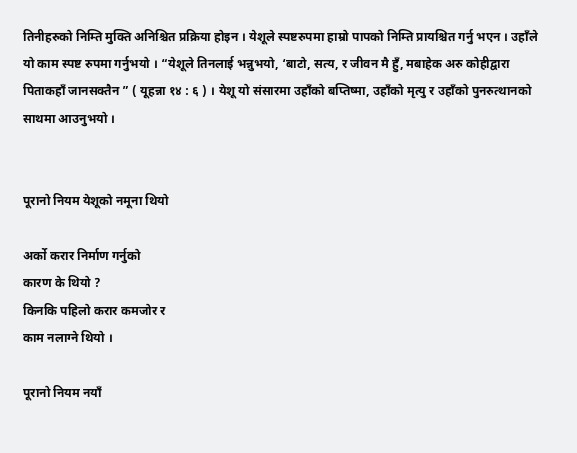तिनीहरुको निम्ति मुक्ति अनिश्चित प्रक्रिया होइन । येशूले स्पष्टरुपमा हाम्रो पापको निम्ति प्रायश्चित गर्नु भएन । उहाँले यो काम स्पष्ट रुपमा गर्नुभयो । “येशूले तिनलाई भन्नुभयो, ‘बाटो, सत्य, र जीवन मै हुँ, मबाहेक अरु कोहीद्वारा पिताकहाँ जानसक्तैन ” ( यूहन्ना १४ : ६ ) । येशू यो संसारमा उहाँको बप्तिष्मा, उहाँको मृत्यु र उहाँको पुनरुत्थानको साथमा आउनुभयो ।


पूरानो नियम येशूको नमूना थियो

अर्को करार निर्माण गर्नुको
कारण के थियो ?
किनकि पहिलो करार कमजोर र
काम नलाग्ने थियो ।

पूरानो नियम नयाँ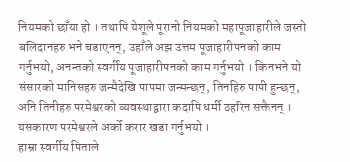नियमको छाँया हो । तथापि येशूले पूरानो नियमको महापूजाहारीले जस्तो बलिदानहरु भने चडाएनन्, उहाँले अझ उत्तम पूजाहारीपनको काम गर्नुभयो, अनन्तको स्वर्गीय पूजाहारीपनको काम गर्नुभयो । किनभने यो संसारको मानिसहरु जन्मैदेखि पापमा जन्मन्छन्, तिनहिरु पापी हुन्छन्, अनि तिनीहरु परमेश्वरको व्यवस्थाद्वारा कदापि धर्मी ठहरिन सक्तैनन् । यसकारण परमेश्वरले अर्को करार खडा गर्नुभयो ।
हाम्रा स्वर्गीय पिताले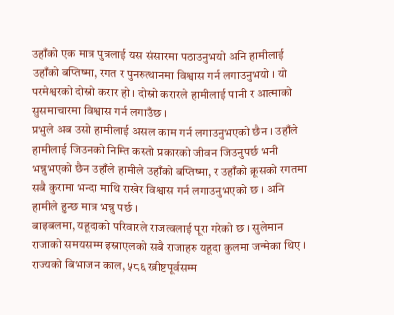उहाँको एक मात्र पुत्रलाई यस संसारमा पठाउनुभयो अनि हामीलाई उहाँको बप्तिष्मा, रगत र पुनरुत्थानमा विश्वास गर्न लगाउनुभयो । यो परमेश्वरको दोस्रो करार हो । दोस्रो करारले हामीलाई पानी र आत्माको सुसमाचारमा विश्वास गर्न लगाउँछ ।
प्रभुले अब उसो हामीलाई असल काम गर्न लगाउनुभएको छैन । उहाँले हामीलाई जिउनको निम्ति कस्तो प्रकारको जीवन जिउनुपर्छ भनी भन्नुभएको छैन उहाँले हामीले उहाँको बप्तिष्मा, र उहाँको क्रूसको रगतमा सबै कुरामा भन्दा माथि राखेर विश्वास गर्न लगाउनुभएको छ । अनि हामीले हुन्छ मात्र भन्नु पर्छ ।
बाइबलमा, यहूदाको परिवारले राजत्वलाई पूरा गरेको छ । सुलेमान राजाको समयसम्म इस्राएलको सबै राजाहरु यहूदा कुलमा जन्मेका थिए । राज्यको बिभाजन काल, ५८६ ख्रीष्टपूर्वसम्म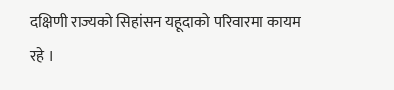दक्षिणी राज्यको सिहांसन यहूदाको परिवारमा कायम रहे ।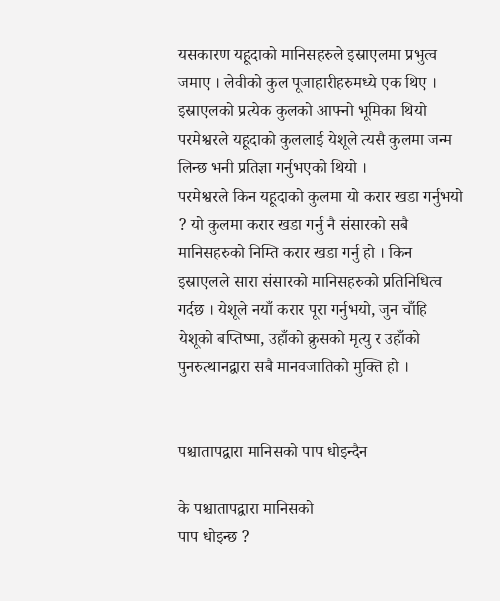यसकारण यहूदाको मानिसहरुले इस्राएलमा प्रभुत्व जमाए । लेवीको कुल पूजाहारीहरुमध्ये एक थिए । इस्राएलको प्रत्येक कुलको आफ्नो भूमिका थियो परमेश्वरले यहूदाको कुललाई येशूले त्यसै कुलमा जन्म लिन्छ भनी प्रतिज्ञा गर्नुभएको थियो ।
परमेश्वरले किन यहूदाको कुलमा यो करार खडा गर्नुभयो ? यो कुलमा करार खडा गर्नु नै संसारको सबै मानिसहरुको निम्ति करार खडा गर्नु हो । किन इस्राएलले सारा संसारको मानिसहरुको प्रतिनिधित्व गर्दछ । येशूले नयाँ करार पूरा गर्नुभयो, जुन चाँहि येशूको बप्तिष्मा, उहाँको क्रुसको मृत्यु र उहाँको पुनरुत्थानद्वारा सबै मानवजातिको मुक्ति हो ।


पश्चातापद्वारा मानिसको पाप धोइन्दैन

के पश्चातापद्वारा मानिसको
पाप धोइन्छ ?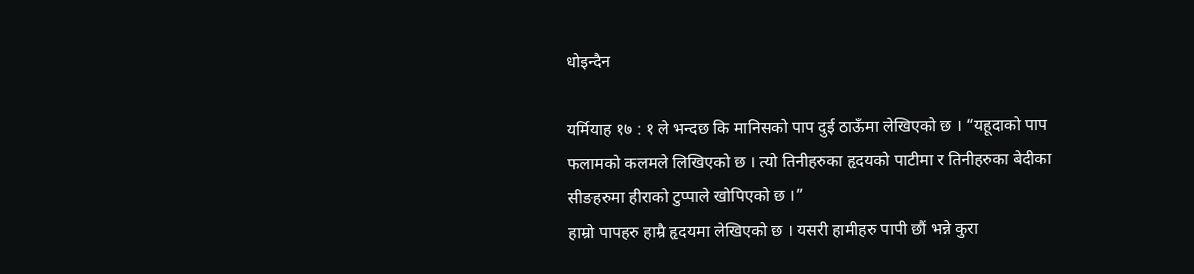धोइन्दैन

यर्मियाह १७ : १ ले भन्दछ कि मानिसको पाप दुई ठाऊँमा लेखिएको छ । “यहूदाको पाप फलामको कलमले लिखिएको छ । त्यो तिनीहरुका हृदयको पाटीमा र तिनीहरुका बेदीका सीङहरुमा हीराको टुप्पाले खोपिएको छ ।”
हाम्रो पापहरु हाम्रै हृदयमा लेखिएको छ । यसरी हामीहरु पापी छौं भन्ने कुरा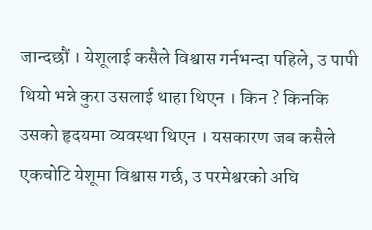जान्दछौं । येशूलाई कसैले विश्वास गर्नभन्दा पहिले, उ पापी थियो भन्ने कुरा उसलाई थाहा थिएन । किन ? किनकि उसको हृदयमा व्यवस्था थिएन । यसकारण जब कसैले एकचोटि येशूमा विश्वास गर्छ, उ परमेश्वरको अघि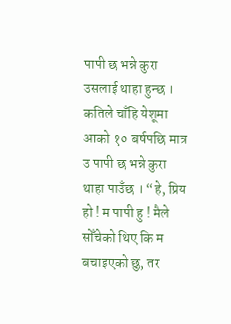पापी छ भन्ने कुरा उसलाई थाहा हुन्छ ।
कतिले चाँहि येशूमा आको १० बर्षपछि मात्र उ पापी छ भन्ने कुरा थाहा पाउँछ । “हे, प्रिय हो ! म पापी हु ! मैले सोँचेको थिए कि म बचाइएको छु, तर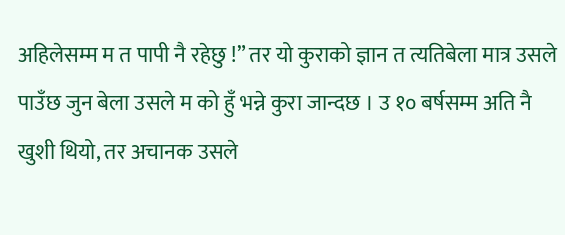अहिलेसम्म म त पापी नै रहेछु !” तर यो कुराको ज्ञान त त्यतिबेला मात्र उसले पाउँछ जुन बेला उसले म को हुँ भन्ने कुरा जान्दछ । उ १० बर्षसम्म अति नै खुशी थियो, तर अचानक उसले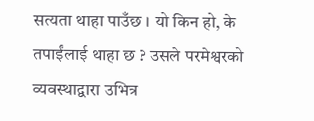सत्यता थाहा पाउँछ । यो किन हो, के तपाईंलाई थाहा छ ? उसले परमेश्वरको व्यवस्थाद्वारा उभित्र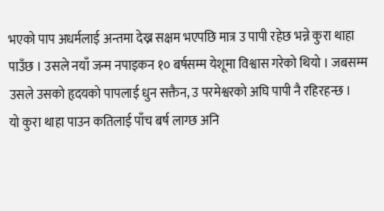भएको पाप अधर्मलाई अन्तमा देख्न सक्षम भएपछि मात्र उ पापी रहेछ भन्ने कुरा थाहा पाउँछ । उसले नयाँ जन्म नपाइकन १० बर्षसम्म येशूमा विश्वास गरेको थियो । जबसम्म उसले उसको हृदयको पापलाई धुन सक्तैन, उ परमेश्वरको अघि पापी नै रहिरहन्छ ।
यो कुरा थाहा पाउन कतिलाई पाँच बर्ष लाग्छ अनि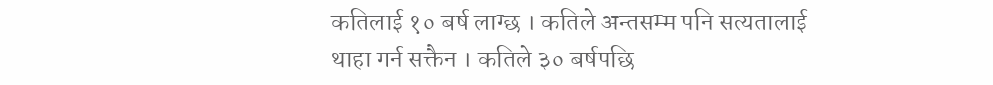कतिलाई १० बर्ष लाग्छ । कतिले अन्तसम्म पनि सत्यतालाई थाहा गर्न सक्तैन । कतिले ३० बर्षपछि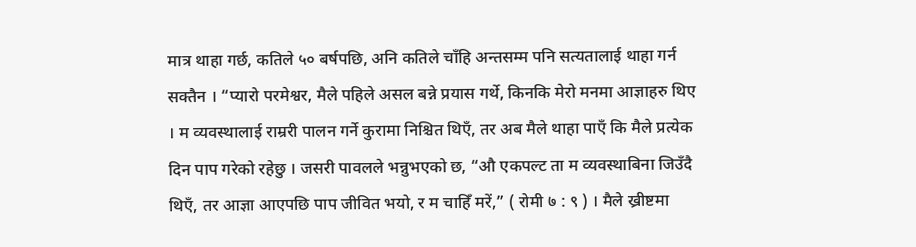मात्र थाहा गर्छ, कतिले ५० बर्षपछि, अनि कतिले चाँहि अन्तसम्म पनि सत्यतालाई थाहा गर्न सक्तैन । “प्यारो परमेश्वर, मैले पहिले असल बन्ने प्रयास गर्थे, किनकि मेरो मनमा आज्ञाहरु थिए । म व्यवस्थालाई राम्ररी पालन गर्ने कुरामा निश्चित थिएँ, तर अब मैले थाहा पाएँ कि मैले प्रत्येक दिन पाप गरेको रहेछु । जसरी पावलले भन्नुभएको छ, “औ एकपल्ट ता म व्यवस्थाबिना जिउँदै थिएँ, तर आज्ञा आएपछि पाप जीवित भयो, र म चाहिँ मरें,” ( रोमी ७ : ९ ) । मैले ख्रीष्टमा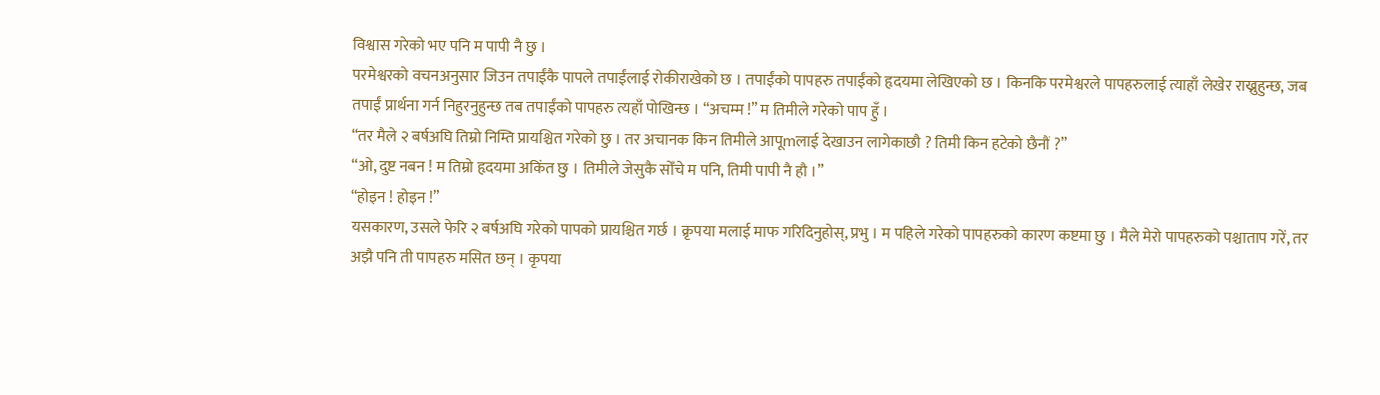विश्वास गरेको भए पनि म पापी नै छु ।
परमेश्वरको वचनअनुसार जिउन तपाईंकै पापले तपाईंलाई रोकीराखेको छ । तपाईंको पापहरु तपाईंको हृदयमा लेखिएको छ । किनकि परमेश्वरले पापहरुलाई त्याहाँ लेखेर राख्नुहुन्छ, जब तपाईं प्रार्थना गर्न निहुरनुहुन्छ तब तपाईंको पापहरु त्यहाँ पोखिन्छ । “अचम्म !” म तिमीले गरेको पाप हुँ ।
“तर मैले २ बर्षअघि तिम्रो निम्ति प्रायश्चित गरेको छु । तर अचानक किन तिमीले आपूmलाई देखाउन लागेकाछौ ? तिमी किन हटेको छैनौं ?”
“ओ, दुष्ट नबन ! म तिम्रो हृदयमा अकिंत छु । तिमीले जेसुकै सोँचे म पनि, तिमी पापी नै हौ ।”
“होइन ! होइन !”
यसकारण, उसले फेरि २ बर्षअघि गरेको पापको प्रायश्चित गर्छ । क्रृपया मलाई माफ गरिदिनुहोस्, प्रभु । म पहिले गरेको पापहरुको कारण कष्टमा छु । मैले मेरो पापहरुको पश्चाताप गरें, तर अझै पनि ती पापहरु मसित छन् । कृपया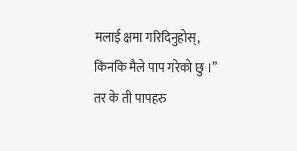मलाई क्षमा गरिदिनुहोस्, किनकि मैले पाप गरेको छु ।” तर के ती पापहरु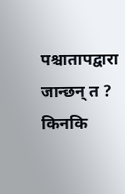पश्चातापद्वारा जान्छन् त ? किनकि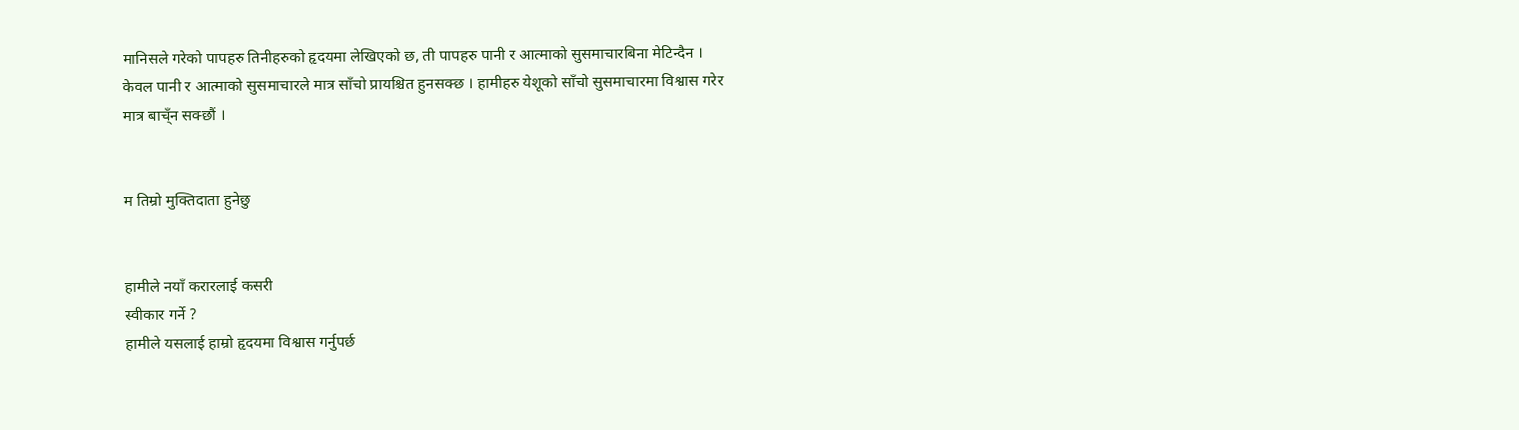मानिसले गरेको पापहरु तिनीहरुको हृदयमा लेखिएको छ, ती पापहरु पानी र आत्माको सुसमाचारबिना मेटिन्दैन । केवल पानी र आत्माको सुसमाचारले मात्र साँचो प्रायश्चित हुनसक्छ । हामीहरु येशूको साँचो सुसमाचारमा विश्वास गरेर मात्र बाच्ँन सक्छौं ।


म तिम्रो मुक्तिदाता हुनेछु


हामीले नयाँ करारलाई कसरी
स्वीकार गर्ने ?
हामीले यसलाई हाम्रो हृदयमा विश्वास गर्नुपर्छ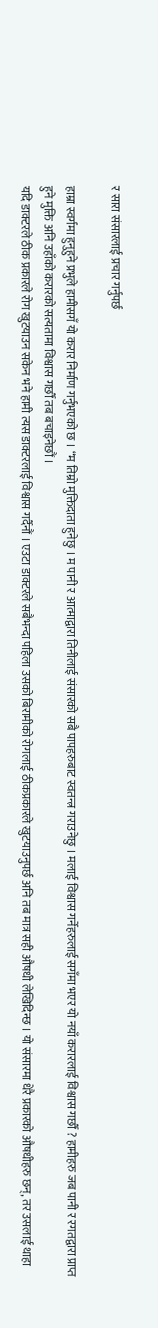र सारा संसारलाई प्रचार गर्नुपर्छ

हाम्रा स्वर्गमा हुनुहुने प्रभुले हामीसगँ यो करार निर्माण गर्नुभएको छ । “म तिम्रो मुक्तिदाता हुनेछु । म पानी र आत्माद्वारा तिनीलाई संसारको सबै पापहरुबाट स्वतन्त्र गराउनेछु । मलाई विश्वास गर्नेहरुलाई सगँमा भएर यो नयाँ करारलाई विश्वास गर्छौं ? हामीहरु जब पानी र रगतद्वारा प्राप्त हुने मुक्ति अनि उहाँको करारको सत्यतामा विश्वास गर्छौं तब बचाइनेछौं ।
यदि डाक्टरले ठीक प्रकारले रोग खुटयाउन सकेन भने हामी त्यस डाक्टरलाई विश्वास गर्दैनौं । एउटा डाक्टरले सबैभन्दा पहिला उसको बिरामीको रोगलाई ठीकप्रकारले खुटयाउनुपर्छ अनि तब मात्र सही औषधी लेखिदिन्छ । यो संसारमा धेरै प्रकारको औषधीहरु छन्, तर उसलाई थाहा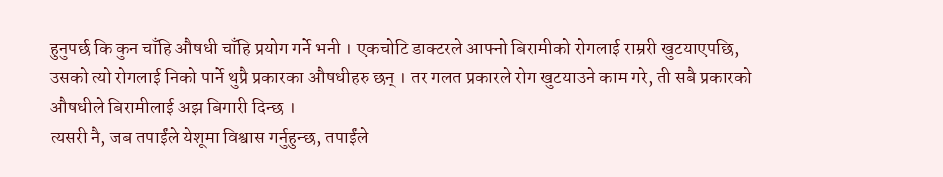हुनुपर्छ कि कुन चाँहि औषधी चाँहि प्रयोग गर्ने भनी । एकचोटि डाक्टरले आफ्नो बिरामीको रोगलाई राम्ररी खुटयाएपछि, उसको त्यो रोगलाई निको पार्ने थुप्रै प्रकारका औषधीहरु छन् । तर गलत प्रकारले रोग खुटयाउने काम गरे, ती सबै प्रकारको औषधीले बिरामीलाई अझ बिगारी दिन्छ ।
त्यसरी नै, जब तपाईंले येशूमा विश्वास गर्नुहुन्छ, तपाईंले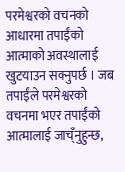परमेश्वरको वचनको आधारमा तपाईंको आत्माको अवस्थालाई खुटयाउन सक्नुपर्छ । जब तपाईंले परमेश्वरको वचनमा भएर तपाईंको आत्मालाई जाच्ँनुहुन्छ,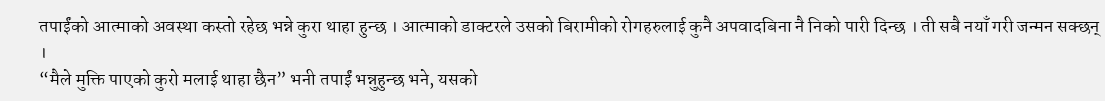तपाईंको आत्माको अवस्था कस्तो रहेछ भन्ने कुरा थाहा हुन्छ । आत्माको डाक्टरले उसको बिरामीको रोगहरुलाई कुनै अपवादबिना नै निको पारी दिन्छ । ती सबै नयाँ गरी जन्मन सक्छन् ।
“मैले मुक्ति पाएको कुरो मलाई थाहा छैन” भनी तपाईं भन्नुहुन्छ भने, यसको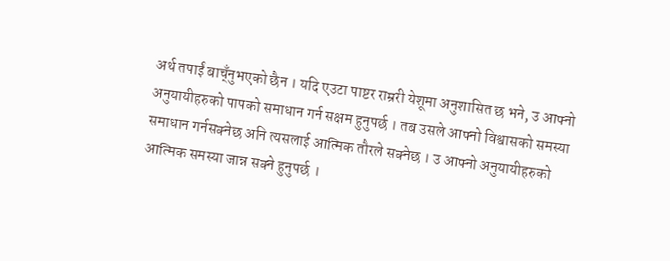अर्थ तपाईं बाच्ँनुभएको छैन । यदि एउटा पाष्टर राम्ररी येशूमा अनुशासित छ भने, उ आफ्नो अनुयायीहरुको पापको समाधान गर्न सक्षम हुनुपर्छ । तब उसले आफ्नो विश्वासको समस्या समाधान गर्नसक्नेछ अनि त्यसलाई आत्मिक तौरले सक्नेछ । उ आफ्नो अनुयायीहरुको आत्मिक समस्या जान्न सक्ने हुनुपर्छ ।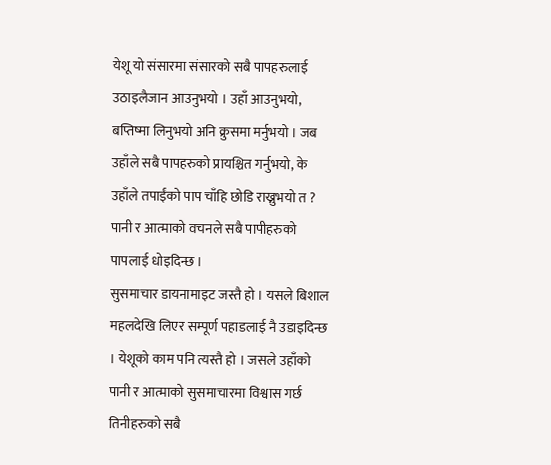येशू यो संसारमा संसारको सबै पापहरुलाई उठाइलैजान आउनुभयो । उहाँ आउनुभयो, बप्तिष्मा लिनुभयो अनि क्रुसमा मर्नुभयो । जब उहाँले सबै पापहरुको प्रायश्चित गर्नुभयो, के उहाँले तपाईंको पाप चाँहि छोडि राख्नुभयो त ? पानी र आत्माको वचनले सबै पापीहरुको पापलाई धोइदिन्छ ।
सुसमाचार डायनामाइट जस्तै हो । यसले बिशाल महलदेखि लिएर सम्पूर्ण पहाडलाई नै उडाइदिन्छ । येशूको काम पनि त्यस्तै हो । जसले उहाँको पानी र आत्माको सुसमाचारमा विश्वास गर्छ तिनीहरुको सबै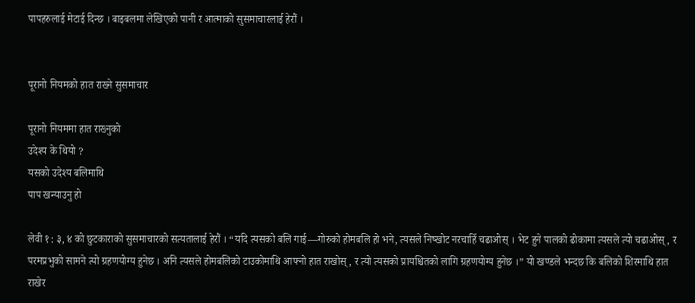पापहरुलाई मेटाई दिन्छ । बाइबलमा लेखिएको पानी र आत्माको सुसमाचारलाई हेरौं ।


पूरानो नियमको हात राख्ने सुसमाचार

पूरानो नियममा हात राख्नुको
उदेश्य के थियो ?
यसको उदेश्य बलिमाथि
पाप खन्याउनु हो

लेवी १ : ३, ४ को छुटकाराको सुसमाचारको सत्यतालाई हेरौं । “यदि त्यसको बलि गाई—गोरुको होमबलि हो भने, त्यसले निष्खोट नरचाहिँ चढाओस् । भेट हुने पालको ढोकामा त्यसले त्यो चढाओस्, र परमप्रभुको सामने त्यो ग्रहणयोग्य हुनेछ । अनि त्यसले होमबलिको टाउकोमाथि आफ्नो हात राखोस्, र त्यो त्यसको प्रायश्चितको लागि ग्रहणयोग्य हुनेछ ।” यो खण्डले भन्दछ कि बलिको शिरमाथि हात राखेर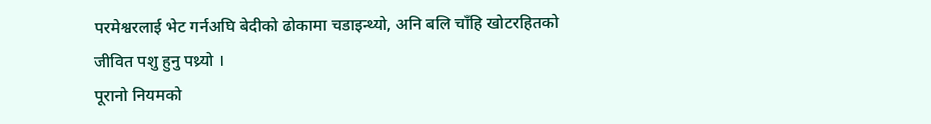परमेश्वरलाई भेट गर्नअघि बेदीको ढोकामा चडाइन्थ्यो, अनि बलि चाँहि खोटरहितको जीवित पशु हुनु पथ्र्यो ।
पूरानो नियमको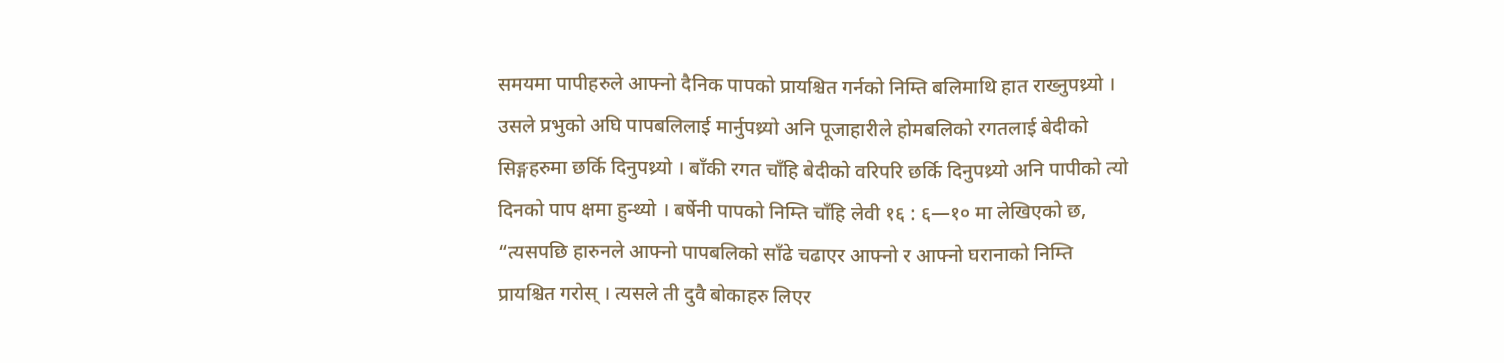समयमा पापीहरुले आफ्नो दैनिक पापको प्रायश्चित गर्नको निम्ति बलिमाथि हात राख्नुपथ्र्यो । उसले प्रभुको अघि पापबलिलाई मार्नुपथ्र्यो अनि पूजाहारीले होमबलिको रगतलाई बेदीको सिङ्गहरुमा छर्कि दिनुपथ्र्यो । बाँकी रगत चाँहि बेदीको वरिपरि छर्कि दिनुपथ्र्यो अनि पापीको त्यो दिनको पाप क्षमा हुन्थ्यो । बर्षेनी पापको निम्ति चाँहि लेवी १६ : ६—१० मा लेखिएको छ, “त्यसपछि हारुनले आफ्नो पापबलिको साँढे चढाएर आफ्नो र आफ्नो घरानाको निम्ति प्रायश्चित गरोस् । त्यसले ती दुवै बोकाहरु लिएर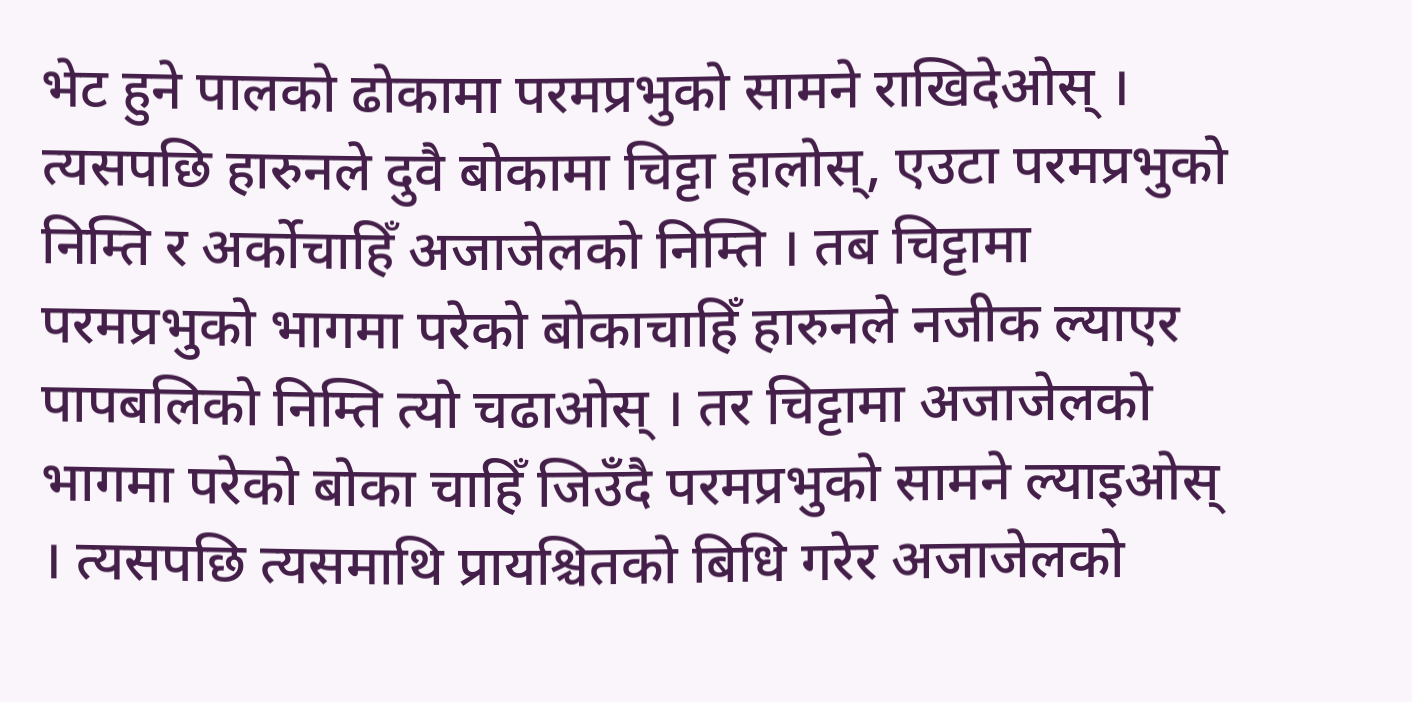भेट हुने पालको ढोकामा परमप्रभुको सामने राखिदेओस् । त्यसपछि हारुनले दुवै बोकामा चिट्टा हालोस्, एउटा परमप्रभुको निम्ति र अर्कोचाहिँ अजाजेलको निम्ति । तब चिट्टामा परमप्रभुको भागमा परेको बोकाचाहिँ हारुनले नजीक ल्याएर पापबलिको निम्ति त्यो चढाओस् । तर चिट्टामा अजाजेलको भागमा परेको बोका चाहिँ जिउँदै परमप्रभुको सामने ल्याइओस् । त्यसपछि त्यसमाथि प्रायश्चितको बिधि गरेर अजाजेलको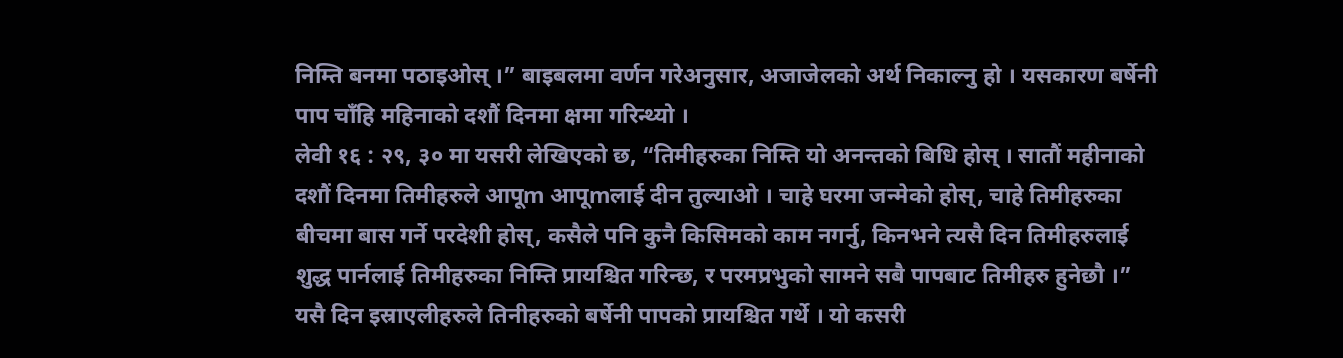निम्ति बनमा पठाइओस् ।” बाइबलमा वर्णन गरेअनुसार, अजाजेलको अर्थ निकाल्नु हो । यसकारण बर्षेनी पाप चाँहि महिनाको दशौं दिनमा क्षमा गरिन्थ्यो ।
लेवी १६ : २९, ३० मा यसरी लेखिएको छ, “तिमीहरुका निम्ति यो अनन्तको बिधि होस् । सातौं महीनाको दशौं दिनमा तिमीहरुले आपूm आपूmलाई दीन तुल्याओ । चाहे घरमा जन्मेको होस्, चाहे तिमीहरुका बीचमा बास गर्ने परदेशी होस्, कसैले पनि कुनै किसिमको काम नगर्नु, किनभने त्यसै दिन तिमीहरुलाई शुद्ध पार्नलाई तिमीहरुका निम्ति प्रायश्चित गरिन्छ, र परमप्रभुको सामने सबै पापबाट तिमीहरु हुनेछौ ।”
यसै दिन इस्राएलीहरुले तिनीहरुको बर्षेनी पापको प्रायश्चित गर्थे । यो कसरी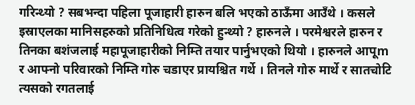गरिन्थ्यो ? सबभन्दा पहिला पूजाहारी हारुन बलि भएको ठाऊँमा आउँथे । कसले इस्राएलका मानिसहरुको प्रतिनिधित्व गरेको हुन्थ्यो ? हारुनले । परमेश्वरले हारुन र तिनका बशंजलाई महापूजाहारीको निम्ति तयार पार्नुभएको थियो । हारुनले आपूm र आफ्नो परिवारको निम्ति गोरु चडाएर प्रायश्चित गर्थे । तिनले गोरु मार्थे र सातचोटि त्यसको रगतलाई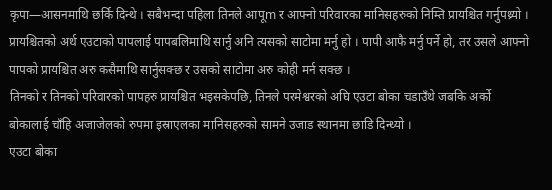कृपा—आसनमाथि छर्कि दिन्थे । सबैभन्दा पहिला तिनले आपूm र आफ्नो परिवारका मानिसहरुको निम्ति प्रायश्चित गर्नुपथ्र्यो ।
प्रायश्चितको अर्थ एउटाको पापलाई पापबलिमाथि सार्नु अनि त्यसको साटोमा मर्नु हो । पापी आफै मर्नु पर्ने हो, तर उसले आफ्नो पापको प्रायश्चित अरु कसैमाथि सार्नुसक्छ र उसको साटोमा अरु कोही मर्न सक्छ ।
तिनको र तिनको परिवारको पापहरु प्रायश्चित भइसकेपछि, तिनले परमेश्वरको अघि एउटा बोका चडाउँथे जबकि अर्को बोकालाई चाँहि अजाजेलको रुपमा इस्राएलका मानिसहरुको सामने उजाड स्थानमा छाडि दिन्थ्यो ।
एउटा बोका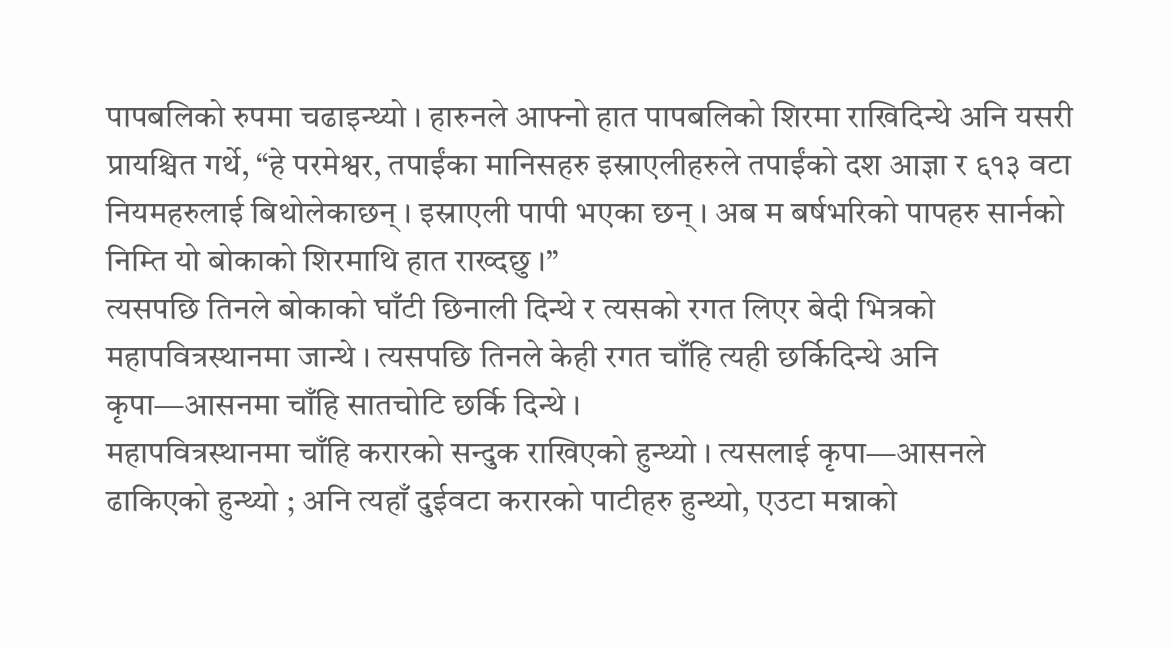पापबलिको रुपमा चढाइन्थ्यो । हारुनले आफ्नो हात पापबलिको शिरमा राखिदिन्थे अनि यसरी प्रायश्चित गर्थे, “हे परमेश्वर, तपाईंका मानिसहरु इस्राएलीहरुले तपाईंको दश आज्ञा र ६१३ वटा नियमहरुलाई बिथोलेकाछन् । इस्राएली पापी भएका छन् । अब म बर्षभरिको पापहरु सार्नको निम्ति यो बोकाको शिरमाथि हात राख्दछु ।”
त्यसपछि तिनले बोकाको घाँटी छिनाली दिन्थे र त्यसको रगत लिएर बेदी भित्रको महापवित्रस्थानमा जान्थे । त्यसपछि तिनले केही रगत चाँहि त्यही छर्किदिन्थे अनि कृपा—आसनमा चाँहि सातचोटि छर्कि दिन्थे ।
महापवित्रस्थानमा चाँहि करारको सन्दुक राखिएको हुन्थ्यो । त्यसलाई कृपा—आसनले ढाकिएको हुन्थ्यो ; अनि त्यहाँ दुईवटा करारको पाटीहरु हुन्थ्यो, एउटा मन्नाको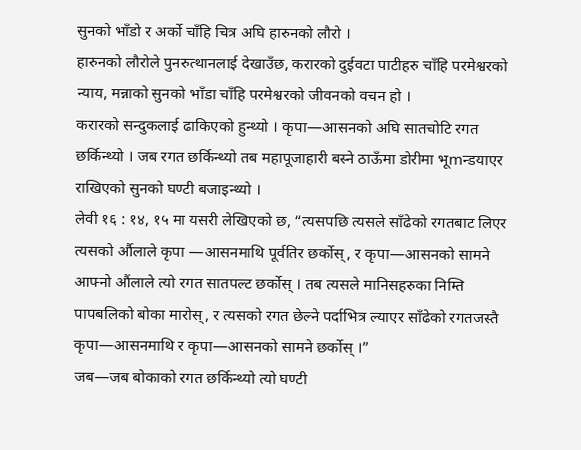सुनको भाँडो र अर्को चाँहि चित्र अघि हारुनको लौरो ।
हारुनको लौरोले पुनरुत्थानलाई देखाउँछ, करारको दुईवटा पाटीहरु चाँहि परमेश्वरको न्याय, मन्नाको सुनको भाँडा चाँहि परमेश्वरको जीवनको वचन हो ।
करारको सन्दुकलाई ढाकिएको हुन्थ्यो । कृपा—आसनको अघि सातचोटि रगत छर्किन्थ्यो । जब रगत छर्किन्थ्यो तब महापूजाहारी बस्ने ठाऊँमा डोरीमा भूmन्डयाएर राखिएको सुनको घण्टी बजाइन्थ्यो ।
लेवी १६ : १४, १५ मा यसरी लेखिएको छ, “त्यसपछि त्यसले साँढेको रगतबाट लिएर त्यसको र्औलाले कृपा —आसनमाथि पूर्वतिर छर्कोस्, र कृपा—आसनको सामने आफ्नो औंलाले त्यो रगत सातपल्ट छर्कोस् । तब त्यसले मानिसहरुका निम्ति पापबलिको बोका मारोस्, र त्यसको रगत छेल्ने पर्दाभित्र ल्याएर साँढेको रगतजस्तै कृपा—आसनमाथि र कृपा—आसनको सामने छर्कोस् ।”
जब—जब बोकाको रगत छर्किन्थ्यो त्यो घण्टी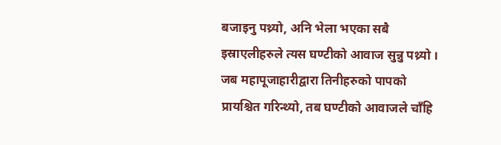बजाइनु पथ्र्यो, अनि भेला भएका सबै इस्राएलीहरुले त्यस घण्टीको आवाज सुन्नु पथ्र्यो । जब महापूजाहारीद्वारा तिनीहरुको पापको प्रायश्चित गरिन्थ्यो, तब घण्टीको आवाजले चाँहि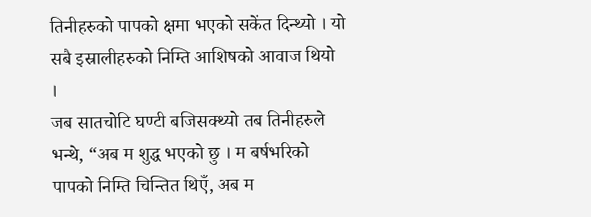तिनीहरुको पापको क्षमा भएको सकेंत दिन्थ्यो । यो सबै इस्रालीहरुको निम्ति आशिषको आवाज थियो ।
जब सातचोटि घण्टी बजिसक्थ्यो तब तिनीहरुले भन्थे, “अब म शुद्ध भएको छु । म बर्षभरिको पापको निम्ति चिन्तित थिएँ, अब म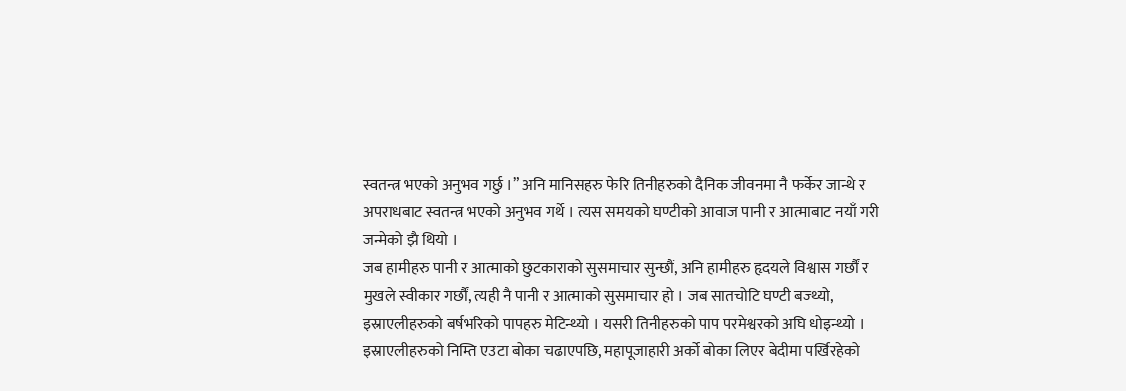स्वतन्त्र भएको अनुभव गर्छु ।” अनि मानिसहरु फेरि तिनीहरुको दैनिक जीवनमा नै फर्केर जान्थे र अपराधबाट स्वतन्त्र भएको अनुभव गर्थे । त्यस समयको घण्टीको आवाज पानी र आत्माबाट नयाँ गरी जन्मेको झै थियो ।
जब हामीहरु पानी र आत्माको छुटकाराको सुसमाचार सुन्छौं, अनि हामीहरु हृदयले विश्वास गर्छौं र मुखले स्वीकार गर्छौं, त्यही नै पानी र आत्माको सुसमाचार हो । जब सातचोटि घण्टी बज्थ्यो, इस्राएलीहरुको बर्षभरिको पापहरु मेटिन्थ्यो । यसरी तिनीहरुको पाप परमेश्वरको अघि धोइन्थ्यो ।
इस्राएलीहरुको निम्ति एउटा बोका चढाएपछि, महापूजाहारी अर्को बोका लिएर बेदीमा पर्खिरहेको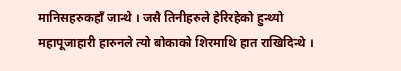मानिसहरुकहाँ जान्थे । जसै तिनीहरुले हेरिरहेको हुन्थ्यो महापूजाहारी हारुनले त्यो बोकाको शिरमाथि हात राखिदिन्थे ।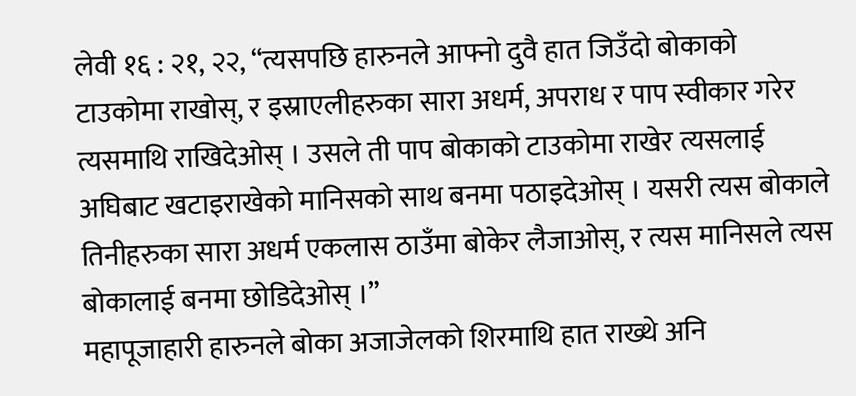लेवी १६ : २१, २२, “त्यसपछि हारुनले आफ्नो दुवै हात जिउँदो बोकाको टाउकोमा राखोस्, र इस्राएलीहरुका सारा अधर्म, अपराध र पाप स्वीकार गरेर त्यसमाथि राखिदेओस् । उसले ती पाप बोकाको टाउकोमा राखेर त्यसलाई अघिबाट खटाइराखेको मानिसको साथ बनमा पठाइदेओस् । यसरी त्यस बोकाले तिनीहरुका सारा अधर्म एकलास ठाउँमा बोकेर लैजाओस्, र त्यस मानिसले त्यस बोकालाई बनमा छोडिदेओस् ।”
महापूजाहारी हारुनले बोका अजाजेलको शिरमाथि हात राख्थे अनि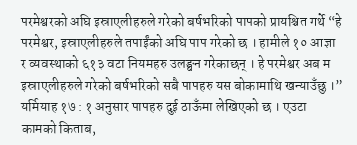परमेश्वरको अघि इस्राएलीहरुले गरेको बर्षभरिको पापको प्रायश्चित गर्थे “हे परमेश्वर, इस्राएलीहरुले तपाईंको अघि पाप गरेको छ । हामीले १० आज्ञा र व्यवस्थाको ६१३ वटा नियमहरु उलङ्घन गरेकाछन् । हे परमेश्वर अब म इस्राएलीहरुले गरेको बर्षभरिको सबै पापहरु यस बोकामाथि खन्याउँछु ।” यर्मियाह १७ : १ अनुसार पापहरु दुई ठाऊँमा लेखिएको छ । एउटा कामको किताब,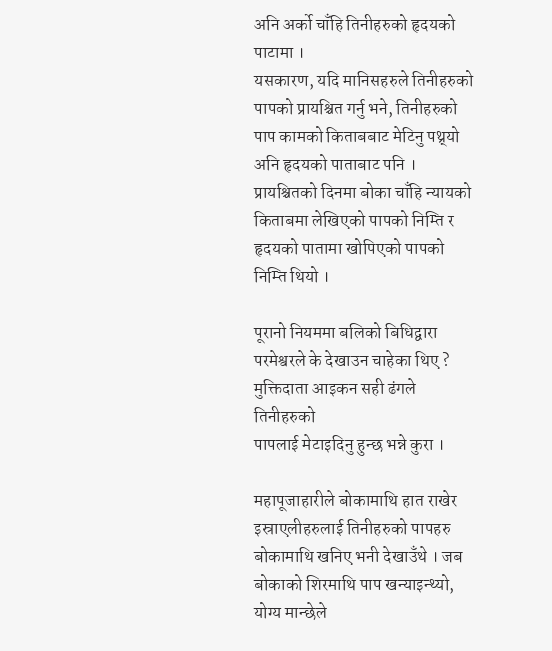अनि अर्को चाँहि तिनीहरुको हृदयको पाटामा ।
यसकारण, यदि मानिसहरुले तिनीहरुको पापको प्रायश्चित गर्नु भने, तिनीहरुको पाप कामको किताबबाट मेटिनु पथ्र्यो अनि हृदयको पाताबाट पनि । प्रायश्चितको दिनमा बोका चाँहि न्यायको किताबमा लेखिएको पापको निम्ति र हृदयको पातामा खोपिएको पापको निम्ति थियो ।

पूरानो नियममा बलिको बिधिद्वारा
परमेश्वरले के देखाउन चाहेका थिए ?
मुक्तिदाता आइकन सही ढंगले तिनीहरुको
पापलाई मेटाइदिनु हुन्छ भन्ने कुरा ।

महापूजाहारीले बोकामाथि हात राखेर इस्राएलीहरुलाई तिनीहरुको पापहरु बोकामाथि खनिए भनी देखाउँथे । जब बोकाको शिरमाथि पाप खन्याइन्थ्यो, योग्य मान्छेले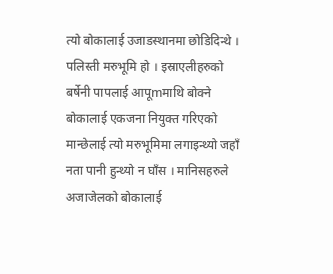त्यो बोकालाई उजाडस्थानमा छोडिदिन्थे ।
पलिस्ती मरुभूमि हो । इस्राएलीहरुको बर्षेनी पापलाई आपूmमाथि बोक्ने बोकालाई एकजना नियुक्त गरिएको मान्छेलाई त्यो मरुभूमिमा लगाइन्थ्यो जहाँ नता पानी हुन्थ्यो न घाँस । मानिसहरुले अजाजेलको बोकालाई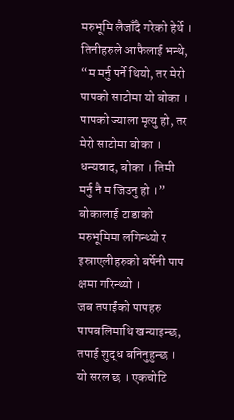मरुभूमि लैजाँदै गरेको हेर्थे ।
तिनीहरुले आफैलाई भन्थे, “म मर्नु पर्ने थियो, तर मेरो पापको साटोमा यो बोका । पापको ज्याला मृत्यु हो, तर मेरो साटोमा बोका । धन्यवाद, बोका । तिमी मर्नु नै म जिउनु हो ।” बोकालाई टाडाको मरुभूमिमा लगिन्थ्यो र इस्राएलीहरुको बर्षेनी पाप क्षमा गरिन्थ्यो ।
जब तपाईंको पापहरु पापबलिमाथि खन्याइन्छ, तपाई शुद्ध बनिनुहुन्छ । यो सरल छ । एकचोटि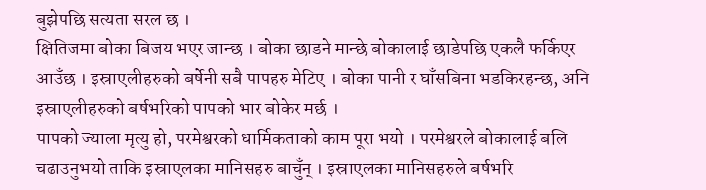बुझेपछि सत्यता सरल छ ।
क्षितिजमा बोका बिजय भएर जान्छ । बोका छाडने मान्छे बोकालाई छाडेपछि एकलै फर्किएर आउँछ । इस्राएलीहरुको बर्षेनी सबै पापहरु मेटिए । बोका पानी र घाँसबिना भडकिरहन्छ, अनि इस्राएलीहरुको बर्षभरिको पापको भार बोकेर मर्छ ।
पापको ज्याला मृत्यु हो, परमेश्वरको धार्मिकताको काम पूरा भयो । परमेश्वरले बोकालाई बलि चढाउनुभयो ताकि इस्राएलका मानिसहरु बाचुँन् । इस्राएलका मानिसहरुले बर्षभरि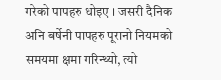गरेको पापहरु धोइए । जसरी दैनिक अनि बर्षेनी पापहरु पूरानो नियमको समयमा क्षमा गरिन्थ्यो, त्यो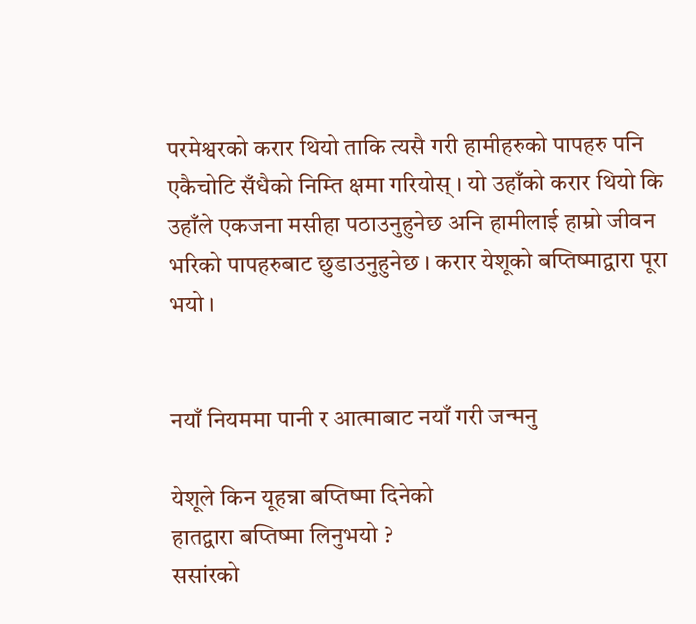परमेश्वरको करार थियो ताकि त्यसै गरी हामीहरुको पापहरु पनि एकैचोटि सँधैको निम्ति क्षमा गरियोस् । यो उहाँको करार थियो कि उहाँले एकजना मसीहा पठाउनुहुनेछ अनि हामीलाई हाम्रो जीवन भरिको पापहरुबाट छुडाउनुहुनेछ । करार येशूको बप्तिष्माद्वारा पूरा भयो ।


नयाँ नियममा पानी र आत्माबाट नयाँ गरी जन्मनु

येशूले किन यूहन्ना बप्तिष्मा दिनेको
हातद्वारा बप्तिष्मा लिनुभयो ?
ससांरको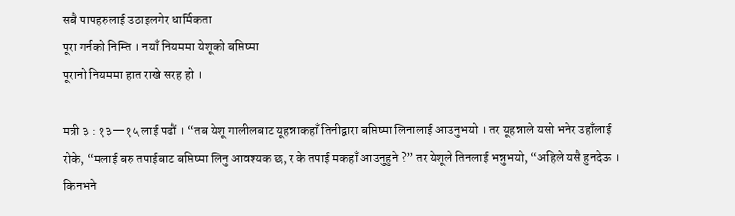सबै पापहरुलाई उठाइलगेर धार्मिकता
पूरा गर्नको निम्ति । नयाँ नियममा येशूको बप्तिष्मा
पूरानो नियममा हात राखे सरह हो ।

मत्री ३ : १३—१५ लाई पढौं । “तब येशू गालीलबाट यूहन्नाकहाँ तिनीद्वारा बप्तिष्मा लिनालाई आउनुभयो । तर यूहन्नाले यसो भनेर उहाँलाई रोके, “मलाई बरु तपाईबाट बप्तिष्मा लिनु आवश्यक छ, र के तपाई मकहाँ आउनुहुने ?” तर येशूले तिनलाई भन्नुभयो, “अहिले यसै हुनदेऊ । किनभने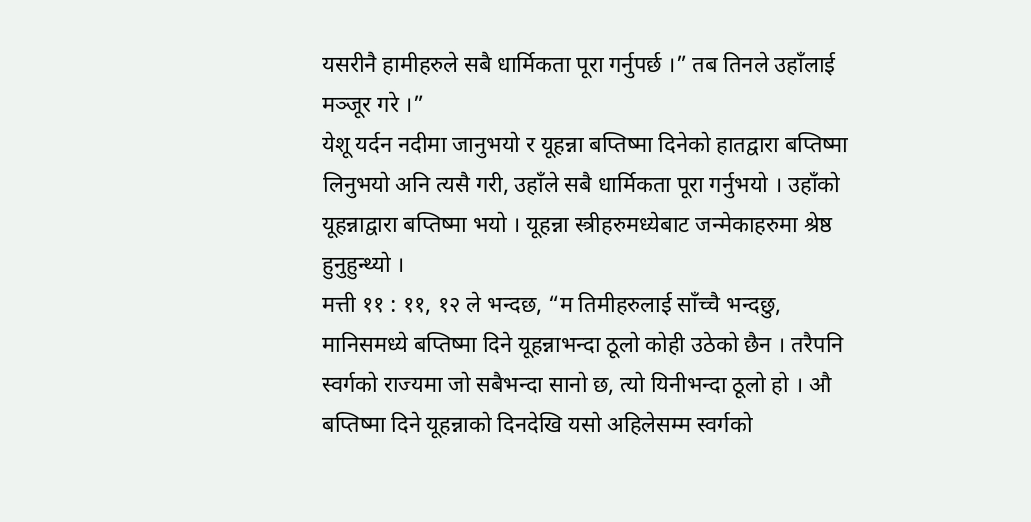यसरीनै हामीहरुले सबै धार्मिकता पूरा गर्नुपर्छ ।” तब तिनले उहाँलाई मञ्जूर गरे ।”
येशू यर्दन नदीमा जानुभयो र यूहन्ना बप्तिष्मा दिनेको हातद्वारा बप्तिष्मा लिनुभयो अनि त्यसै गरी, उहाँले सबै धार्मिकता पूरा गर्नुभयो । उहाँको यूहन्नाद्वारा बप्तिष्मा भयो । यूहन्ना स्त्रीहरुमध्येबाट जन्मेकाहरुमा श्रेष्ठ हुनुहुन्थ्यो ।
मत्ती ११ : ११, १२ ले भन्दछ, “म तिमीहरुलाई साँच्चै भन्दछु, मानिसमध्ये बप्तिष्मा दिने यूहन्नाभन्दा ठूलो कोही उठेको छैन । तरैपनि स्वर्गको राज्यमा जो सबैभन्दा सानो छ, त्यो यिनीभन्दा ठूलो हो । औ बप्तिष्मा दिने यूहन्नाको दिनदेखि यसो अहिलेसम्म स्वर्गको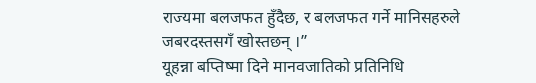राज्यमा बलजफत हुँदैछ, र बलजफत गर्ने मानिसहरुले जबरदस्तसगँ खोस्तछन् ।”
यूहन्ना बप्तिष्मा दिने मानवजातिको प्रतिनिधि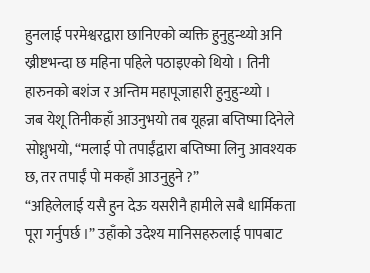हुनलाई परमेश्वरद्वारा छानिएको व्यक्ति हुनुहुन्थ्यो अनि ख्रीष्टभन्दा छ महिना पहिले पठाइएको थियो । तिनी हारुनको बशंज र अन्तिम महापूजाहारी हुनुहुन्थ्यो ।
जब येशू तिनीकहाँ आउनुभयो तब यूहन्ना बप्तिष्मा दिनेले सोध्नुभयो, “मलाई पो तपाईंद्वारा बप्तिष्मा लिनु आवश्यक छ, तर तपाईं पो मकहाँ आउनुहुने ?”
“अहिलेलाई यसै हुन देऊ यसरीनै हामीले सबै धार्मिकता पूरा गर्नुपर्छ ।” उहाँको उदेश्य मानिसहरुलाई पापबाट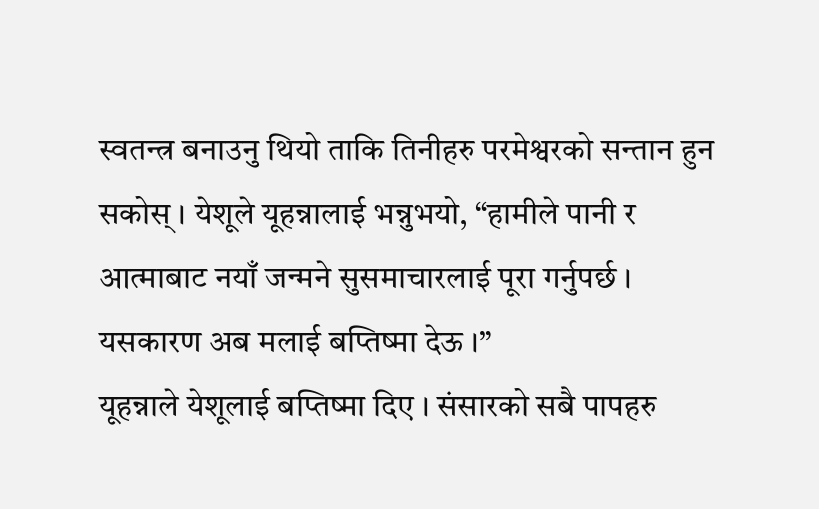स्वतन्त्र बनाउनु थियो ताकि तिनीहरु परमेश्वरको सन्तान हुन सकोस् । येशूले यूहन्नालाई भन्नुभयो, “हामीले पानी र आत्माबाट नयाँ जन्मने सुसमाचारलाई पूरा गर्नुपर्छ । यसकारण अब मलाई बप्तिष्मा देऊ ।”
यूहन्नाले येशूलाई बप्तिष्मा दिए । संसारको सबै पापहरु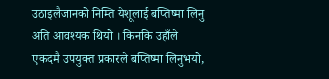उठाइलैजानको निम्ति येशूलाई बप्तिष्मा लिनु अति आवश्यक थियो । किनकि उहाँले एकदमै उपयुक्त प्रकारले बप्तिष्मा लिनुभयो,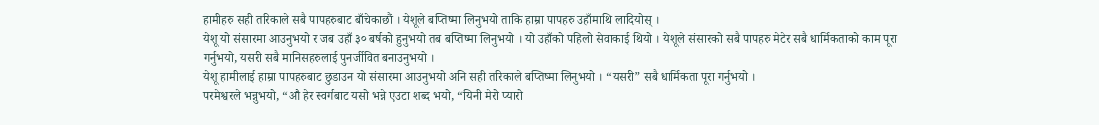हामीहरु सही तरिकाले सबै पापहरुबाट बाँचेकाछौं । येशूले बप्तिष्मा लिनुभयो ताकि हाम्रा पापहरु उहाँमाथि लादियोस् ।
येशू यो संसारमा आउनुभयो र जब उहाँ ३० बर्षको हुनुभयो तब बप्तिष्मा लिनुभयो । यो उहाँको पहिलो सेवाकाई थियो । येशूले संसारको सबै पापहरु मेटेर सबै धार्मिकताको काम पूरा गर्नुभयो, यसरी सबै मानिसहरुलाई पुनर्जीवित बनाउनुभयो ।
येशू हामीलाई हाम्रा पापहरुबाट छुडाउन यो संसारमा आउनुभयो अनि सही तरिकाले बप्तिष्मा लिनुभयो । “यसरी” सबै धार्मिकता पूरा गर्नुभयो ।
परमेश्वरले भन्नुभयो, “औ हेर स्वर्गबाट यसो भन्ने एउटा शब्द भयो, “यिनी मेरो प्यारो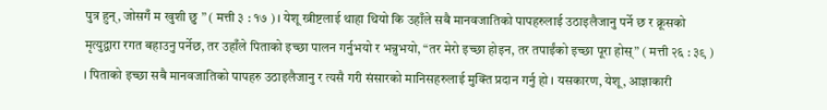पुत्र हुन्, जोसगँ म खुशी छु ” ( मत्ती ३ : १७ ) । येशू ख्रीष्टलाई थाहा थियो कि उहाँले सबै मानवजातिको पापहरुलाई उठाइलैजानु पर्ने छ र क्रूसको मृत्युद्वारा रगत बहाउनु पर्नेछ, तर उहाँले पिताको इच्छा पालन गर्नुभयो र भन्नुभयो, “तर मेरो इच्छा होइन, तर तपाईंको इच्छा पूरा होस्” ( मत्ती २६ : ३९ ) । पिताको इच्छा सबै मानवजातिको पापहरु उठाइलैजानु र त्यसै गरी संसारको मानिसहरुलाई मुक्ति प्रदान गर्नु हो । यसकारण, येशू, आज्ञाकारी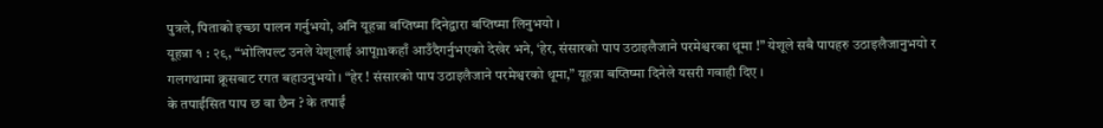पुत्रले, पिताको इच्छा पालन गर्नुभयो, अनि यूहन्ना बप्तिष्मा दिनेद्वारा बप्तिष्मा लिनुभयो ।
यूहन्ना १ : २९, “भोलिपल्ट उनले येशूलाई आपूmकहाँ आउँदैगर्नुभएको देखेर भने, ‘हेर, संसारको पाप उठाइलैजाने परमेश्वरका थूमा !” येशूले सबै पापहरु उठाइलैजानुभयो र गलगथामा क्रूसबाट रगत बहाउनुभयो । “हेर ! संसारको पाप उठाइलैजाने परमेश्वरको थूमा,” यूहन्ना बप्तिष्मा दिनेले यसरी गवाही दिए ।
के तपाईंसित पाप छ वा छैन ? के तपाईं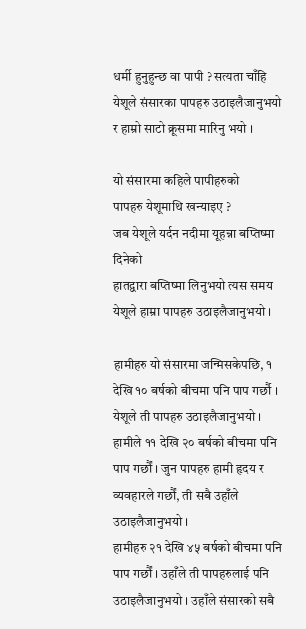धर्मी हुनुहुन्छ वा पापी ? सत्यता चाँहि येशूले संसारका पापहरु उठाइलैजानुभयो र हाम्रो साटो क्रूसमा मारिनु भयो ।

यो संसारमा कहिले पापीहरुको
पापहरु येशूमाथि खन्याइए ?
जब येशूले यर्दन नदीमा यूहन्ना बप्तिष्मा दिनेको
हातद्वारा बप्तिष्मा लिनुभयो त्यस समय
येशूले हाम्रा पापहरु उठाइलैजानुभयो ।

हामीहरु यो संसारमा जन्मिसकेपछि, १ देखि १० बर्षको बीचमा पनि पाप गर्छौ । येशूले ती पापहरु उठाइलैजानुभयो । हामीले ११ देखि २० बर्षको बीचमा पनि पाप गर्छौं । जुन पापहरु हामी हृदय र व्यवहारले गर्छौं, ती सबै उहाँले उठाइलैजानुभयो ।
हामीहरु २१ देखि ४५ बर्षको बीचमा पनि पाप गर्छौं । उहाँले ती पापहरुलाई पनि उठाइलैजानुभयो । उहाँले संसारको सबै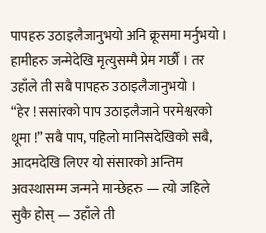पापहरु उठाइलैजानुभयो अनि क्रूसमा मर्नुभयो । हामीहरु जन्मेदेखि मृत्युसम्मै प्रेम गर्छौं । तर उहाँले ती सबै पापहरु उठाइलैजानुभयो ।
“हेर ! ससांरको पाप उठाइलैजाने परमेश्वरको थूमा !” सबै पाप, पहिलो मानिसदेखिको सबै, आदमदेखि लिएर यो संसारको अन्तिम अवस्थासम्म जन्मने मान्छेहरु — त्यो जहिले सुकै होस् — उहाँले ती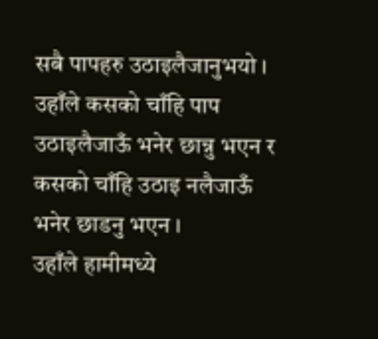सबै पापहरु उठाइलैजानुभयो । उहाँले कसको चाँहि पाप उठाइलैजाऊँ भनेर छान्नु भएन र कसको चाँहि उठाइ नलैजाऊँ भनेर छाडनु भएन ।
उहाँले हामीमध्ये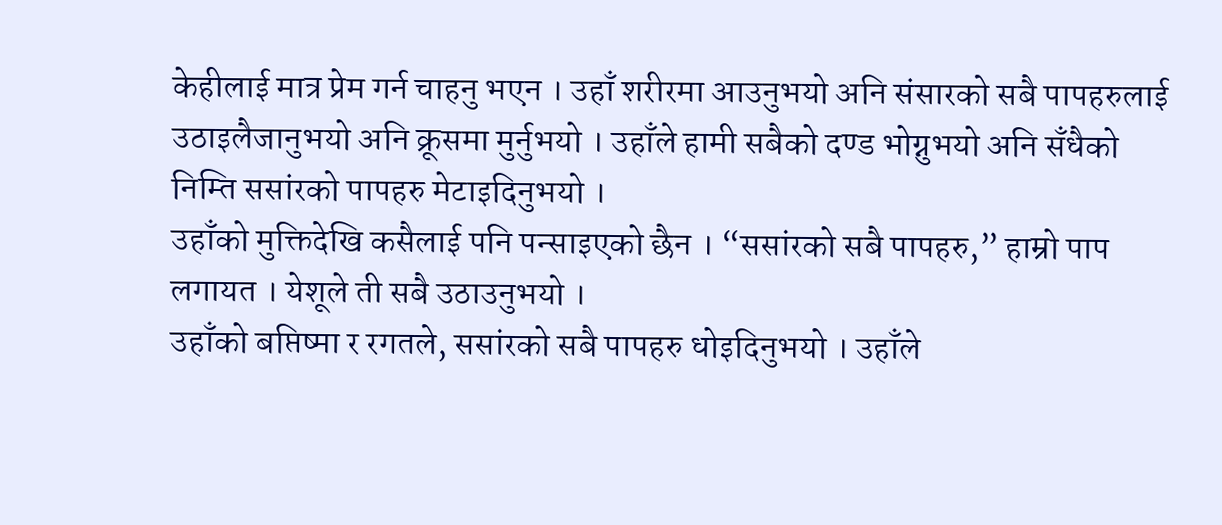केहीलाई मात्र प्रेम गर्न चाहनु भएन । उहाँ शरीरमा आउनुभयो अनि संसारको सबै पापहरुलाई उठाइलैजानुभयो अनि क्रूसमा मुर्नुभयो । उहाँले हामी सबैको दण्ड भोग्नुभयो अनि सँधैको निम्ति ससांरको पापहरु मेटाइदिनुभयो ।
उहाँको मुक्तिदेखि कसैलाई पनि पन्साइएको छैन । “ससांरको सबै पापहरु,” हाम्रो पाप लगायत । येशूले ती सबै उठाउनुभयो ।
उहाँको बप्तिष्मा र रगतले, ससांरको सबै पापहरु धोइदिनुभयो । उहाँले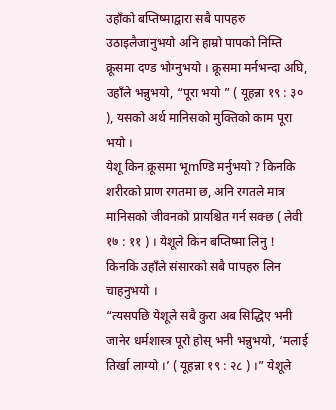उहाँको बप्तिष्माद्वारा सबै पापहरु उठाइलैजानुभयो अनि हाम्रो पापको निम्ति क्रूसमा दण्ड भोग्नुभयो । क्रूसमा मर्नभन्दा अघि, उहाँले भन्नुभयो, “पूरा भयो ” ( यूहन्ना १९ : ३० ), यसको अर्थ मानिसको मुक्तिको काम पूरा भयो ।
येशू किन क्रूसमा भूmण्डि मर्नुभयो ? किनकि शरीरको प्राण रगतमा छ, अनि रगतले मात्र मानिसको जीवनको प्रायश्चित गर्न सक्छ ( लेवी १७ : ११ ) । येशूले किन बप्तिष्मा लिनु ! किनकि उहाँले संसारको सबै पापहरु लिन चाहनुभयो ।
“त्यसपछि येशूले सबै कुरा अब सिद्धिए भनी जानेर धर्मशास्त्र पूरो होस् भनी भन्नुभयो, ‘मलाई तिर्खा लाग्यो ।’ ( यूहन्ना १९ : २८ ) ।” येशूले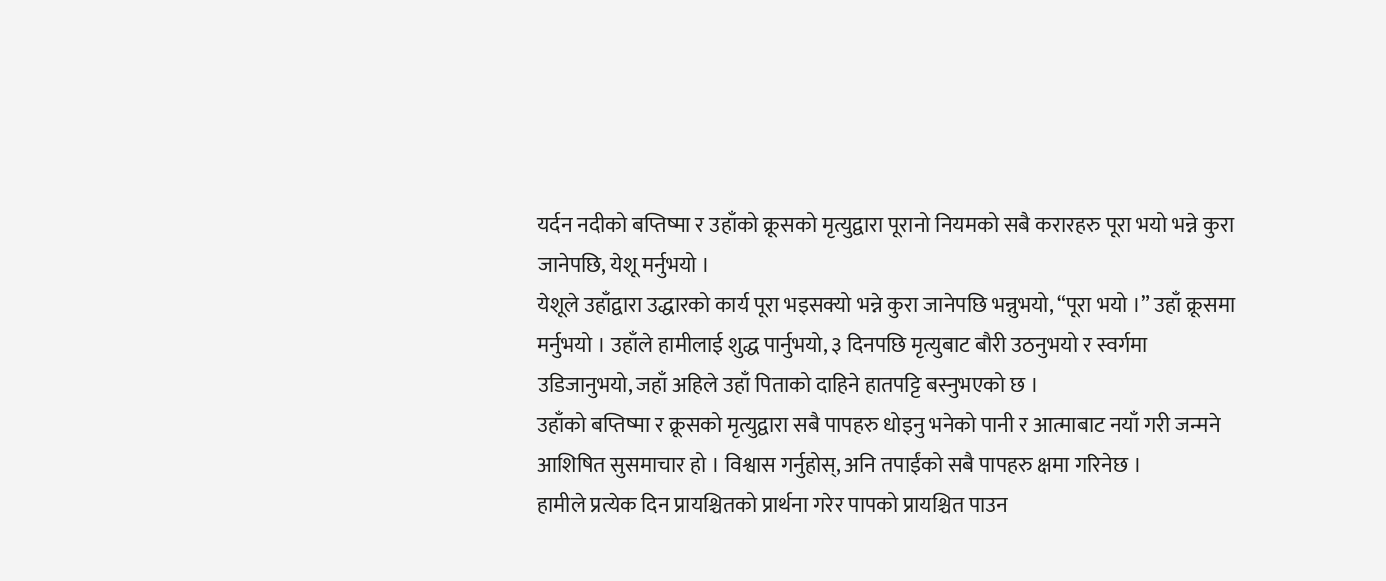यर्दन नदीको बप्तिष्मा र उहाँको क्रूसको मृत्युद्वारा पूरानो नियमको सबै करारहरु पूरा भयो भन्ने कुरा जानेपछि, येशू मर्नुभयो ।
येशूले उहाँद्वारा उद्धारको कार्य पूरा भइसक्यो भन्ने कुरा जानेपछि भन्नुभयो, “पूरा भयो ।” उहाँ क्रूसमा मर्नुभयो । उहाँले हामीलाई शुद्ध पार्नुभयो, ३ दिनपछि मृत्युबाट बौरी उठनुभयो र स्वर्गमा उडिजानुभयो, जहाँ अहिले उहाँ पिताको दाहिने हातपट्टि बस्नुभएको छ ।
उहाँको बप्तिष्मा र क्रूसको मृत्युद्वारा सबै पापहरु धोइनु भनेको पानी र आत्माबाट नयाँ गरी जन्मने आशिषित सुसमाचार हो । विश्वास गर्नुहोस्, अनि तपाईंको सबै पापहरु क्षमा गरिनेछ ।
हामीले प्रत्येक दिन प्रायश्चितको प्रार्थना गरेर पापको प्रायश्चित पाउन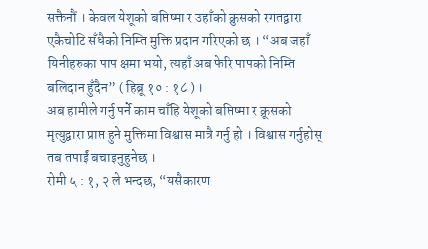सक्तैनौं । केवल येशूको बप्तिष्मा र उहाँको क्रुसको रगतद्वारा एकैचोटि सँधैको निम्ति मुक्ति प्रदान गरिएको छ । “अब जहाँ यिनीहरुका पाप क्षमा भयो, त्यहाँ अब फेरि पापको निम्ति बलिदान हुँदैन” ( हिब्रू १० : १८ ) ।
अब हामीले गर्नु पर्ने काम चाँहि येशूको बप्तिष्मा र क्रूसको मृत्युद्वारा प्राप्त हुने मुक्तिमा विश्वास मात्रै गर्नु हो । विश्वास गर्नुहोस् तब तपाईं बचाइनुहुनेछ ।
रोमी ५ : १, २ ले भन्दछ, “यसैकारण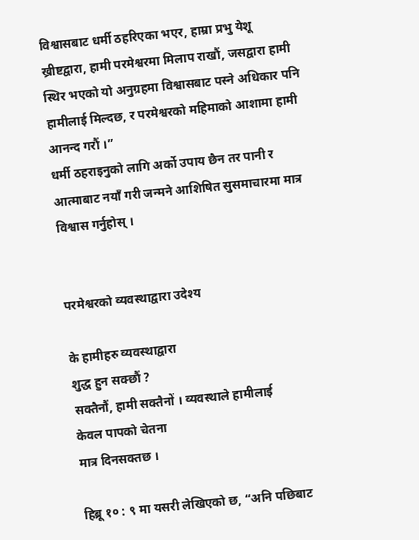विश्वासबाट धर्मी ठहरिएका भएर, हाम्रा प्रभु येशू ख्रीष्टद्वारा, हामी परमेश्वरमा मिलाप राखौं, जसद्वारा हामी स्थिर भएको यो अनुग्रहमा विश्वासबाट पस्ने अधिकार पनि हामीलाई मिल्दछ, र परमेश्वरको महिमाको आशामा हामी आनन्द गरौं ।”
धर्मी ठहराइनुको लागि अर्को उपाय छैन तर पानी र आत्माबाट नयाँ गरी जन्मने आशिषित सुसमाचारमा मात्र विश्वास गर्नुहोस् ।


परमेश्वरको व्यवस्थाद्वारा उदेश्य

के हामीहरु व्यवस्थाद्वारा
शुद्ध हुन सक्छौं ?
सक्तैनौं, हामी सक्तैनों । व्यवस्थाले हामीलाई
केवल पापको चेतना
मात्र दिनसक्तछ ।

हिब्रू १० : ९ मा यसरी लेखिएको छ, “अनि पछिबाट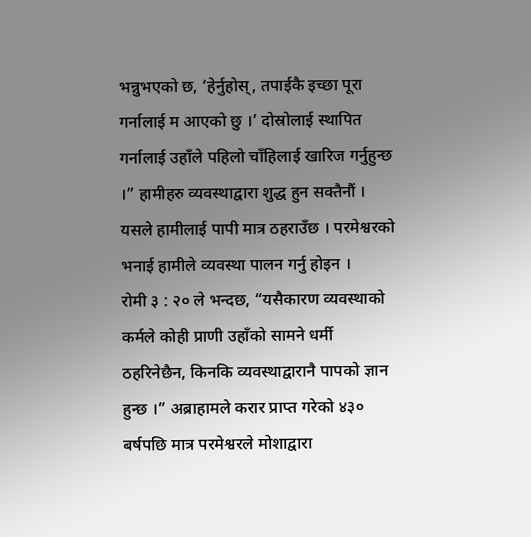भन्नुभएको छ, ‘हेर्नुहोस्, तपाईकै इच्छा पूरा गर्नालाई म आएको छु ।’ दोस्रोलाई स्थापित गर्नालाई उहाँले पहिलो चाँहिलाई खारिज गर्नुहुन्छ ।” हामीहरु व्यवस्थाद्वारा शुद्ध हुन सक्तैनौं । यसले हामीलाई पापी मात्र ठहराउँछ । परमेश्वरको भनाई हामीले व्यवस्था पालन गर्नु होइन ।
रोमी ३ : २० ले भन्दछ, “यसैकारण व्यवस्थाको कर्मले कोही प्राणी उहाँको सामने धर्मी ठहरिनेछैन, किनकि व्यवस्थाद्वारानै पापको ज्ञान हुन्छ ।” अब्राहामले करार प्राप्त गरेको ४३० बर्षपछि मात्र परमेश्वरले मोशाद्वारा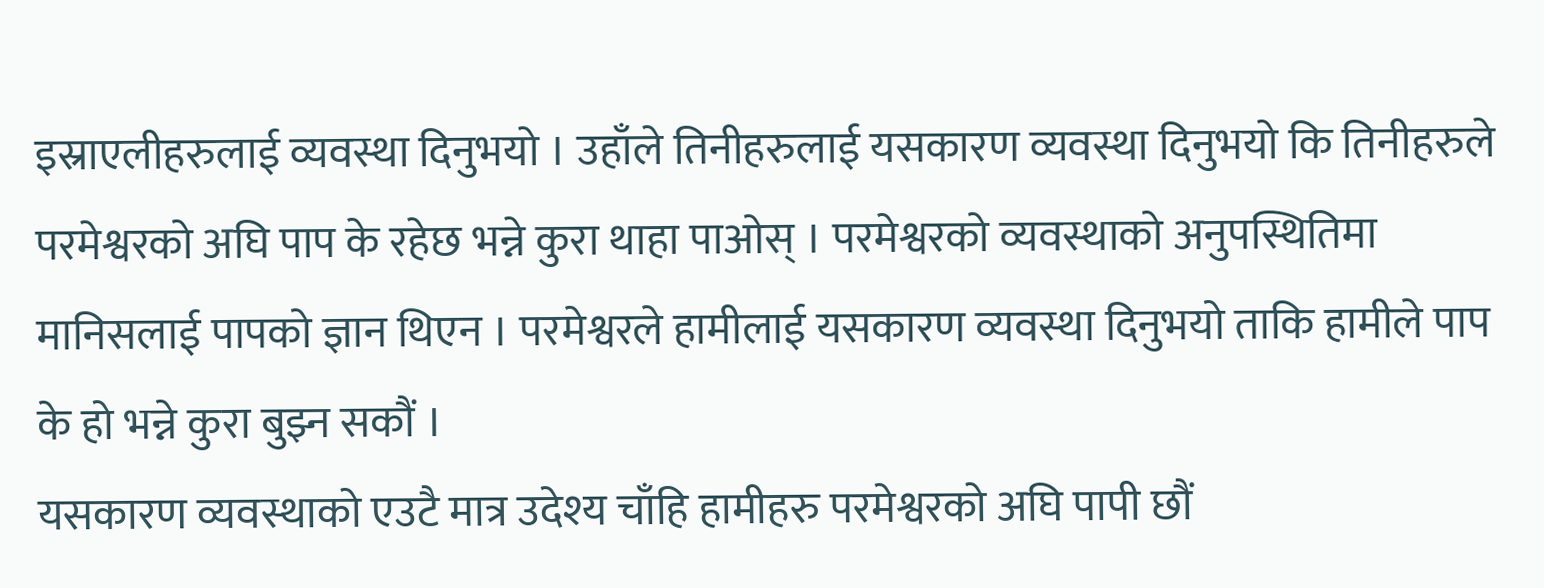इस्राएलीहरुलाई व्यवस्था दिनुभयो । उहाँले तिनीहरुलाई यसकारण व्यवस्था दिनुभयो कि तिनीहरुले परमेश्वरको अघि पाप के रहेछ भन्ने कुरा थाहा पाओस् । परमेश्वरको व्यवस्थाको अनुपस्थितिमा मानिसलाई पापको ज्ञान थिएन । परमेश्वरले हामीलाई यसकारण व्यवस्था दिनुभयो ताकि हामीले पाप के हो भन्ने कुरा बुझ्न सकौं ।
यसकारण व्यवस्थाको एउटै मात्र उदेश्य चाँहि हामीहरु परमेश्वरको अघि पापी छौं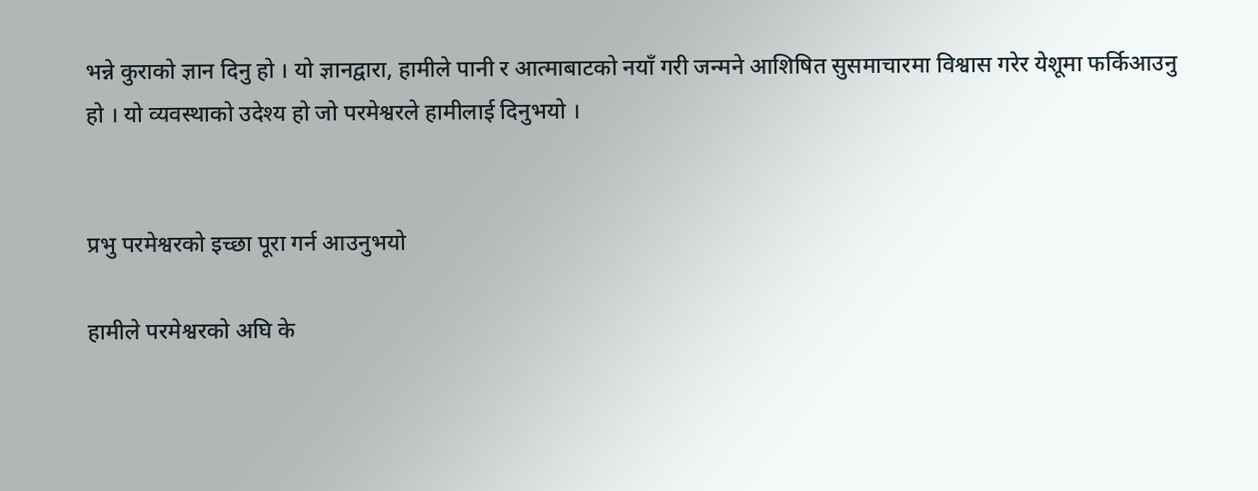भन्ने कुराको ज्ञान दिनु हो । यो ज्ञानद्वारा, हामीले पानी र आत्माबाटको नयाँ गरी जन्मने आशिषित सुसमाचारमा विश्वास गरेर येशूमा फर्किआउनु हो । यो व्यवस्थाको उदेश्य हो जो परमेश्वरले हामीलाई दिनुभयो ।


प्रभु परमेश्वरको इच्छा पूरा गर्न आउनुभयो

हामीले परमेश्वरको अघि के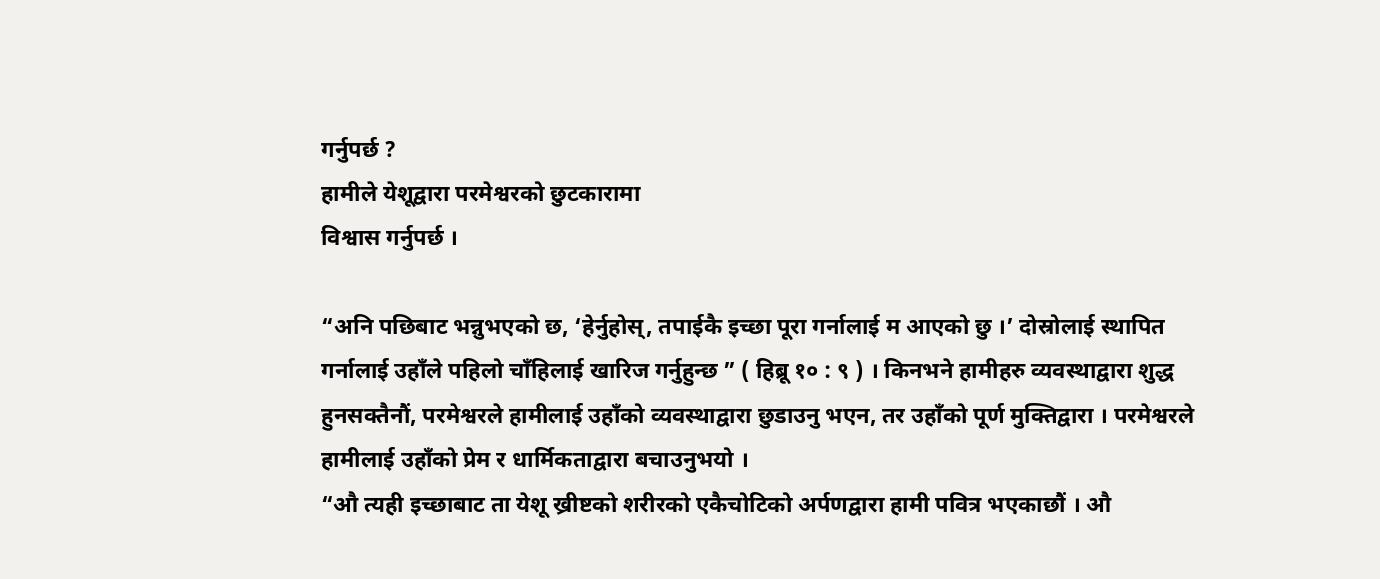गर्नुपर्छ ?
हामीले येशूद्वारा परमेश्वरको छुटकारामा
विश्वास गर्नुपर्छ ।

“अनि पछिबाट भन्नुभएको छ, ‘हेर्नुहोस्, तपाईकै इच्छा पूरा गर्नालाई म आएको छु ।’ दोस्रोलाई स्थापित गर्नालाई उहाँले पहिलो चाँहिलाई खारिज गर्नुहुन्छ ” ( हिब्रू १० : ९ ) । किनभने हामीहरु व्यवस्थाद्वारा शुद्ध हुनसक्तैनौं, परमेश्वरले हामीलाई उहाँको व्यवस्थाद्वारा छुडाउनु भएन, तर उहाँको पूर्ण मुक्तिद्वारा । परमेश्वरले हामीलाई उहाँको प्रेम र धार्मिकताद्वारा बचाउनुभयो ।
“औ त्यही इच्छाबाट ता येशू ख्रीष्टको शरीरको एकैचोटिको अर्पणद्वारा हामी पवित्र भएकाछौं । औ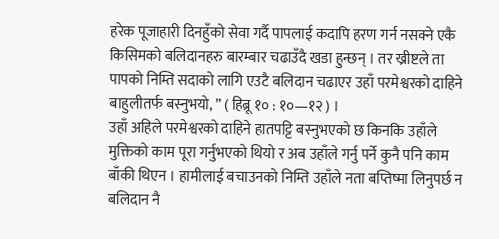हरेक पूजाहारी दिनहुँको सेवा गर्दै पापलाई कदापि हरण गर्न नसक्ने एकै किसिमको बलिदानहरु बारम्बार चढाउँदै खडा हुन्छन् । तर ख्रीष्टले ता पापको निम्ति सदाको लागि एउटै बलिदान चढाएर उहाँ परमेश्वरको दाहिने बाहुलीतर्फ बस्नुभयो, ” ( हिब्रू १० : १०—१२ ) ।
उहाँ अहिले परमेश्वरको दाहिने हातपट्टि बस्नुभएको छ किनकि उहाँले मुक्तिको काम पूरा गर्नुभएको थियो र अब उहाँले गर्नु पर्ने कुनै पनि काम बाँकी थिएन । हामीलाई बचाउनको निम्ति उहाँले नता बप्तिष्मा लिनुपर्छ न बलिदान नै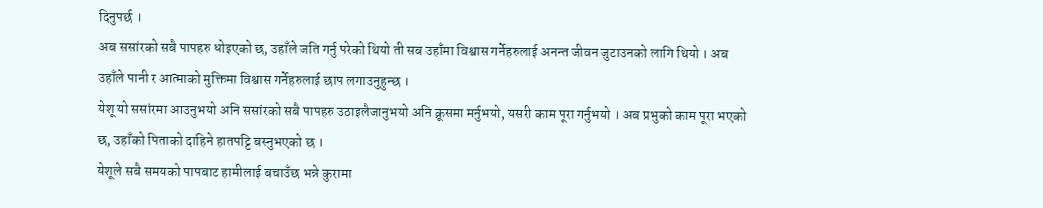दिनुपर्छ ।
अब ससांरको सबै पापहरु धोइएको छ, उहाँले जति गर्नु परेको थियो ती सब उहाँमा विश्वास गर्नेहरुलाई अनन्त जीवन जुटाउनको लागि थियो । अब उहाँले पानी र आत्माको मुक्तिमा विश्वास गर्नेहरुलाई छाप लगाउनुहुन्छ ।
येशू यो ससांरमा आउनुभयो अनि ससांरको सबै पापहरु उठाइलैजानुभयो अनि क्रूसमा मर्नुभयो, यसरी काम पूरा गर्नुभयो । अब प्रभुको काम पूरा भएको छ, उहाँको पिताको दाहिने हातपट्टि बस्नुभएको छ ।
येशूले सबै समयको पापबाट हामीलाई बचाउँछ भन्ने कुरामा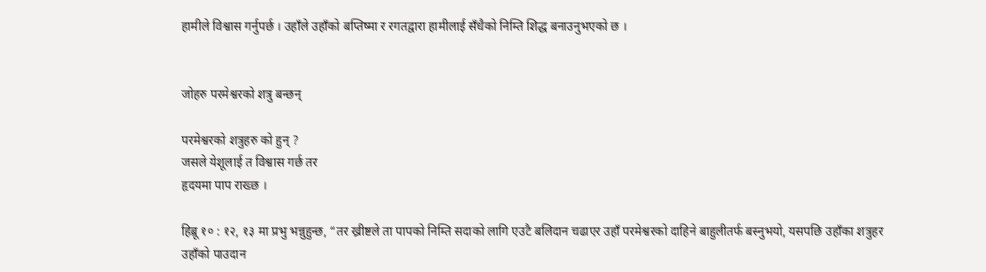हामीले विश्वास गर्नुपर्छ । उहाँले उहाँको बप्तिष्मा र रगतद्वारा हामीलाई सँधैको निम्ति शिद्ध बनाउनुभएको छ ।


जोहरु परमेश्वरको शत्रु बन्छन्

परमेश्वरको शत्रुहरु को हुन् ?
जसले येशूलाई त विश्वास गर्छ तर
हृदयमा पाप राख्छ ।

हिब्रू १० : १२, १३ मा प्रभु भन्नुहुन्छ, “तर ख्रीष्टले ता पापको निम्ति सदाको लागि एउटै बलिदान चढाएर उहाँ परमेश्वरको दाहिने बाहुलीतर्फ बस्नुभयो, यसपछि उहाँका शत्रुहर उहाँको पाउदान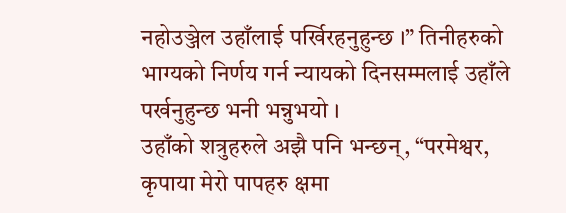नहोउञ्जेल उहाँलाई पर्खिरहनुहुन्छ ।” तिनीहरुको भाग्यको निर्णय गर्न न्यायको दिनसम्मलाई उहाँले पर्खनुहुन्छ भनी भन्नुभयो ।
उहाँको शत्रुहरुले अझै पनि भन्छन्, “परमेश्वर, कृपाया मेरो पापहरु क्षमा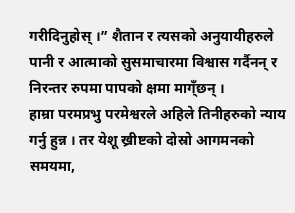गरीदिनुहोस् ।” शैतान र त्यसको अनुयायीहरुले पानी र आत्माको सुसमाचारमा विश्वास गर्दैनन् र निरन्तर रुपमा पापको क्षमा माग्ँछन् ।
हाम्रा परमप्रभु परमेश्वरले अहिले तिनीहरुको न्याय गर्नु हुन्न । तर येशू ख्रीष्टको दोस्रो आगमनको समयमा,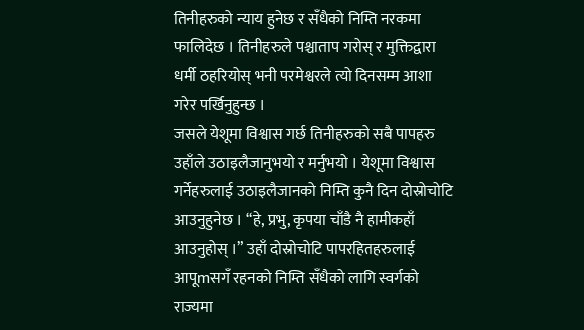तिनीहरुको न्याय हुनेछ र सँधैको निम्ति नरकमा फालिदेछ । तिनीहरुले पश्चाताप गरोस् र मुक्तिद्वारा धर्मी ठहरियोस् भनी परमेश्वरले त्यो दिनसम्म आशा गरेर पर्खिनुहुन्छ ।
जसले येशूमा विश्वास गर्छ तिनीहरुको सबै पापहरु उहाँले उठाइलैजानुभयो र मर्नुभयो । येशूमा विश्वास गर्नेहरुलाई उठाइलैजानको निम्ति कुनै दिन दोस्रोचोटि आउनुहुनेछ । “हे, प्रभु, कृपया चाँडै नै हामीकहाँ आउनुहोस् ।” उहाँ दोस्रोचोटि पापरहितहरुलाई आपूmसगँ रहनको निम्ति सँधैको लागि स्वर्गको राज्यमा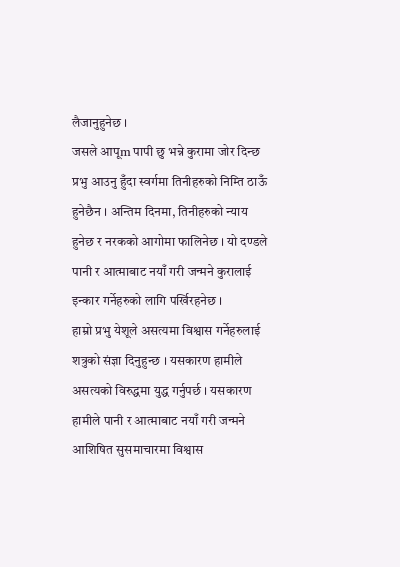लैजानुहुनेछ ।
जसले आपूm पापी छु भन्ने कुरामा जोर दिन्छ प्रभु आउनु हुँदा स्वर्गमा तिनीहरुको निम्ति ठाऊँ हुनेछैन । अन्तिम दिनमा, तिनीहरुको न्याय हुनेछ र नरकको आगोमा फालिनेछ । यो दण्डले पानी र आत्माबाट नयाँ गरी जन्मने कुरालाई इन्कार गर्नेहरुको लागि पर्खिरहनेछ ।
हाम्रो प्रभु येशूले असत्यमा विश्वास गर्नेहरुलाई शत्रुको संज्ञा दिनुहुन्छ । यसकारण हामीले असत्यको विरुद्धमा युद्ध गर्नुपर्छ । यसकारण हामीले पानी र आत्माबाट नयाँ गरी जन्मने आशिषित सुसमाचारमा विश्वास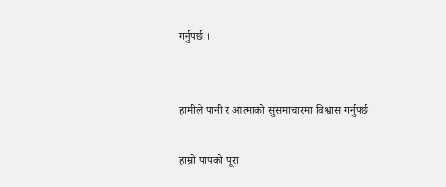गर्नुपर्छ ।


हामीले पानी र आत्माको सुसमाचारमा विश्वास गर्नुपर्छ

हाम्रो पापको पूरा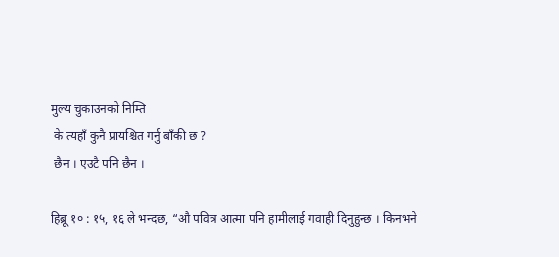मुल्य चुकाउनको निम्ति
 के त्यहाँ कुनै प्रायश्चित गर्नु बाँकी छ ?
 छैन । एउटै पनि छैन ।

हिब्रू १० : १५, १६ ले भन्दछ, “औ पवित्र आत्मा पनि हामीलाई गवाही दिनुहुन्छ । किनभने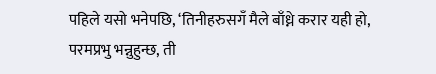पहिले यसो भनेपछि, ‘तिनीहरुसगँ मैले बाँध्ने करार यही हो, परमप्रभु भन्नुहुन्छ, ती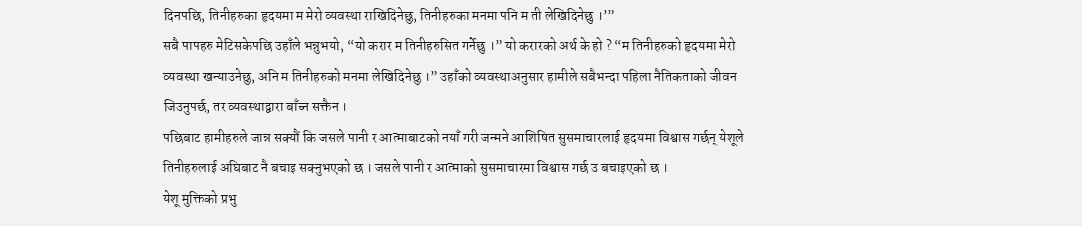दिनपछि, तिनीहरुका हृदयमा म मेरो व्यवस्था राखिदिनेछु, तिनीहरुका मनमा पनि म ती लेखिदिनेछु ।’”
सबै पापहरु मेटिसकेपछि उहाँले भन्नुभयो, “यो करार म तिनीहरुसित गर्नेछु ।” यो करारको अर्थ के हो ? “म तिनीहरुको हृदयमा मेरो व्यवस्था खन्याउनेछु, अनि म तिनीहरुको मनमा लेखिदिनेछु ।” उहाँको व्यवस्थाअनुसार हामीले सबैभन्दा पहिला नैतिकताको जीवन जिउनुपर्छ, तर व्यवस्थाद्वारा बाँच्न सक्तैन ।
पछिबाट हामीहरुले जान्न सक्यौं कि जसले पानी र आत्माबाटको नयाँ गरी जन्मने आशिषित सुसमाचारलाई हृदयमा विश्वास गर्छन् येशूले तिनीहरुलाई अघिबाट नै बचाइ सक्नुभएको छ । जसले पानी र आत्माको सुसमाचारमा विश्वास गर्छ उ बचाइएको छ ।
येशू मुक्तिको प्रभु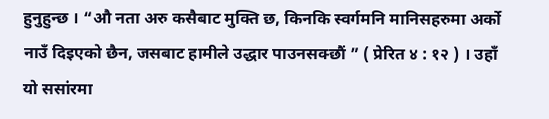हुनुहुन्छ । “औ नता अरु कसैबाट मुक्ति छ, किनकि स्वर्गमनि मानिसहरुमा अर्को नाउँ दिइएको छैन, जसबाट हामीले उद्धार पाउनसक्छौं ” ( प्रेरित ४ : १२ ) । उहाँ यो ससांरमा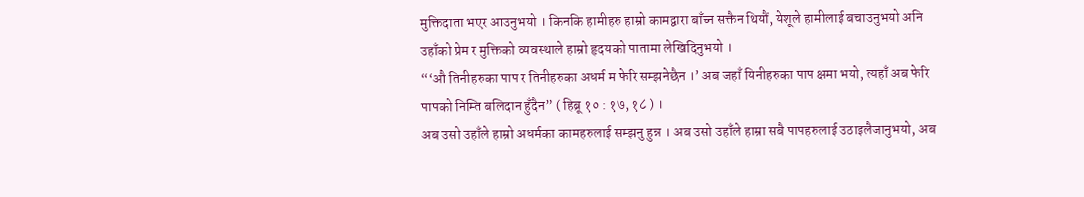मुक्तिदाता भएर आउनुभयो । किनकि हामीहरु हाम्रो कामद्वारा बाँच्न सक्तैन थियौं, येशूले हामीलाई बचाउनुभयो अनि उहाँको प्रेम र मुक्तिको व्यवस्थाले हाम्रो हृदयको पातामा लेखिदिनुभयो ।
“‘औ तिनीहरुका पाप र तिनीहरुका अधर्म म फेरि सम्झनेछैन ।’ अब जहाँ यिनीहरुका पाप क्षमा भयो, त्यहाँ अब फेरि पापको निम्ति बलिदान हुँदैन” ( हिब्रू १० : १७, १८ ) ।
अब उसो उहाँले हाम्रो अधर्मका कामहरुलाई सम्झनु हुन्न । अब उसो उहाँले हाम्रा सबै पापहरुलाई उठाइलैजानुभयो, अब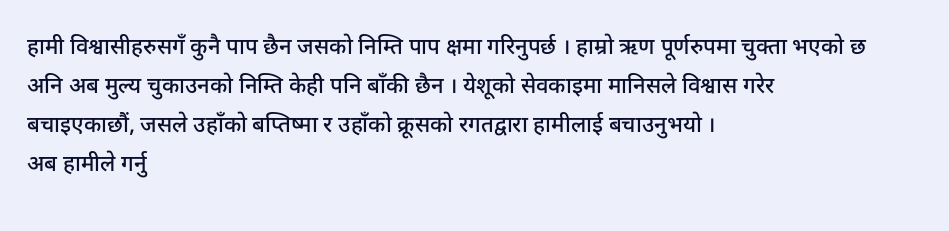हामी विश्वासीहरुसगँ कुनै पाप छैन जसको निम्ति पाप क्षमा गरिनुपर्छ । हाम्रो ऋण पूर्णरुपमा चुक्ता भएको छ अनि अब मुल्य चुकाउनको निम्ति केही पनि बाँकी छैन । येशूको सेवकाइमा मानिसले विश्वास गरेर बचाइएकाछौं, जसले उहाँको बप्तिष्मा र उहाँको क्रूसको रगतद्वारा हामीलाई बचाउनुभयो ।
अब हामीले गर्नु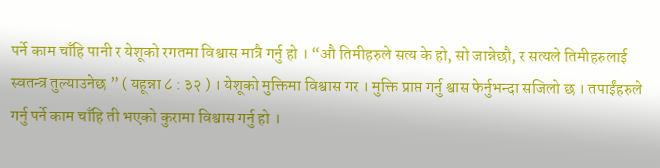पर्ने काम चाँहि पानी र येशूको रगतमा विश्वास मात्रै गर्नु हो । “औ तिमीहरुले सत्य के हो, सो जान्नेछौ, र सत्यले तिमीहरुलाई स्वतन्त्र तुल्याउनेछ ” ( यहून्ना ८ : ३२ ) । येशूको मुक्तिमा विश्वास गर । मुक्ति प्राप्त गर्नु श्वास फेर्नुभन्दा सजिलो छ । तपाईंहरुले गर्नु पर्ने काम चाँहि ती भएको कुरामा विश्वास गर्नु हो ।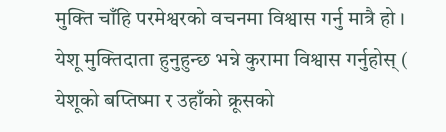मुक्ति चाँहि परमेश्वरको वचनमा विश्वास गर्नु मात्रै हो ।
येशू मुक्तिदाता हुनुहुन्छ भन्ने कुरामा विश्वास गर्नुहोस् ( येशूको बप्तिष्मा र उहाँको क्रूसको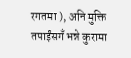रगतमा ), अनि मुक्ति तपाईंसगँ भन्ने कुरामा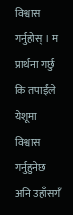विश्वास गर्नुहोस् । म प्रार्थना गर्छु कि तपाईंले येशूमा विश्वास गर्नुहुनेछ अनि उहाँसगँ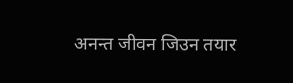अनन्त जीवन जिउन तयार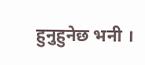हुनुहुनेछ भनी ।